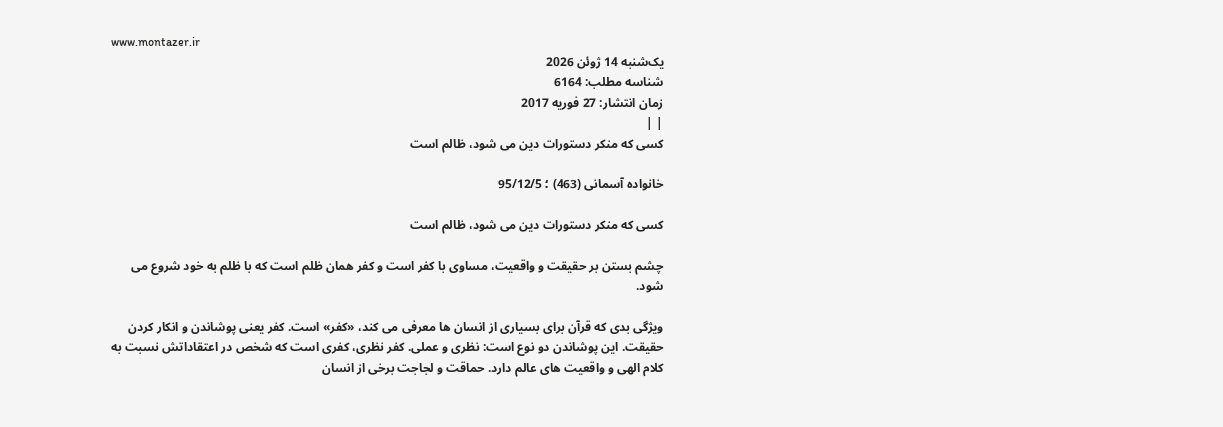www.montazer.ir
یک‌شنبه 14 ژوئن 2026
شناسه مطلب: 6164
زمان انتشار: 27 فوریه 2017
| |
کسی که منکر دستورات دین می شود، ظالم است

خانواده آسمانی (463) ؛ 95/12/5

کسی که منکر دستورات دین می شود، ظالم است

چشم بستن بر حقیقت و واقعیت، مساوی با کفر است و کفر همان ظلم است که با ظلم به خود شروع می شود.

ویژگی بدی که قرآن برای بسیاری از انسان ها معرفی می کند، «کفر» است. کفر یعنی پوشاندن و انکار کردن حقیقت. این پوشاندن دو نوع است: نظری و عملی. کفر نظری، کفری است که شخص در اعتقاداتش نسبت به کلام الهی و واقعیت های عالم دارد. حماقت و لجاجت برخی از انسان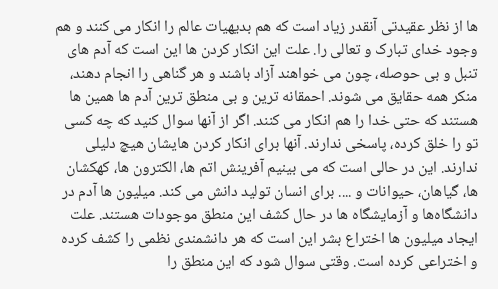ها از نظر عقیدتی آنقدر زیاد است که هم بدیهیات عالم را انکار می کنند و هم وجود خدای تبارک و تعالی را. علت این انکار کردن ها این است که آدم های تنبل و بی حوصله، چون می خواهند آزاد باشند و هر گناهی را انجام دهند، منکر همه حقایق می شوند. احمقانه ترین و بی منطق ترین آدم ها همین ها هستند که حتی خدا را هم انکار می کنند. اگر از آنها سوال کنید که چه کسی تو را خلق کرده، پاسخی ندارند. آنها برای انکار کردن هایشان هیچ دلیلی ندارند. این در حالی است که می بینیم آفرینش اتم ها، الکترون ها، کهکشان ها، گیاهان، حیوانات و .... برای انسان تولید دانش می کند. میلیون ها آدم در دانشگاه‌ها و آزمایشگاه ها در حال کشف این منطق موجودات هستند. علت ایجاد میلیون ها اختراع بشر این است که هر دانشمندی نظمی را کشف کرده و اختراعی کرده است. وقتی سوال شود که این منطق را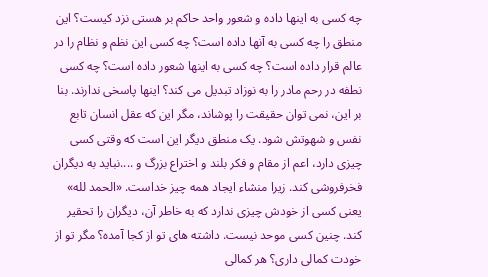چه کسی به اینها داده و شعور واحد حاکم بر هستی نزد کیست؟ این منطق را چه کسی به آنها داده است؟ چه کسی این نظم و نظام را در عالم قرار داده است؟ چه کسی به اینها شعور داده است؟ چه کسی نطفه در رحم مادر را به نوزاد تبدیل می کند؟ اینها پاسخی ندارند. بنا بر این، نمی توان حقیقت را پوشاند، مگر این که عقل انسان تابع نفس و شهوتش شود. یک منطق دیگر این است که وقتی کسی چیزی دارد، اعم از مقام و فکر بلند و اختراع بزرگ و ....نباید به دیگران فخرفروشی کند. زیرا منشاء ایجاد همه چیز خداست. «الحمد لله» یعنی کسی از خودش چیزی ندارد که به خاطر آن، دیگران را تحقیر کند. چنین کسی موحد نیست. داشته های تو از کجا آمده؟ مگر تو از خودت کمالی داری؟ هر کمالی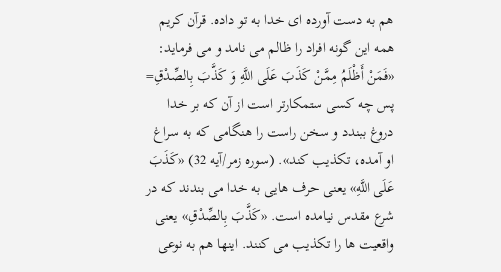هم به دست آورده ای خدا به تو داده. قرآن کریم همه این گونه افراد را ظالم می نامد و می فرماید: «فَمَنْ أَظْلَمُ مِمَّنْ کَذَبَ عَلَی اللَّهِ وَ کَذَّبَ بِالصِّدْقِ= پس چه کسی ستمکارتر است از آن که بر خدا دروغ ببندد و سخن راست را هنگامی که به سراغ او آمده، تکذیب کند». (سوره زمر/آیه 32) «کَذَبَ عَلَی اللَّهِ» یعنی حرف هایی به خدا می بندند که در شرع مقدس نیامده است. «کَذَّبَ بِالصِّدْقِ» یعنی واقعیت ها را تکذیب می کنند. اینها هم به نوعی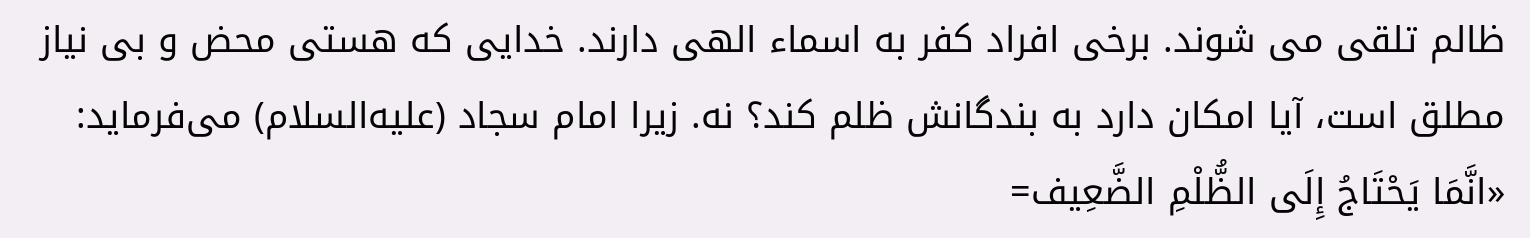ظالم تلقی می شوند. برخی افراد کفر به اسماء الهی دارند. خدایی که هستی محض و بی نیاز مطلق است، آیا امکان دارد به بندگانش ظلم کند؟ نه. زیرا امام سجاد (علیه‌السلام) می‌فرماید: «انَّمَا یَحْتَاجُ إِلَى الظُّلْمِ الضَّعِیف=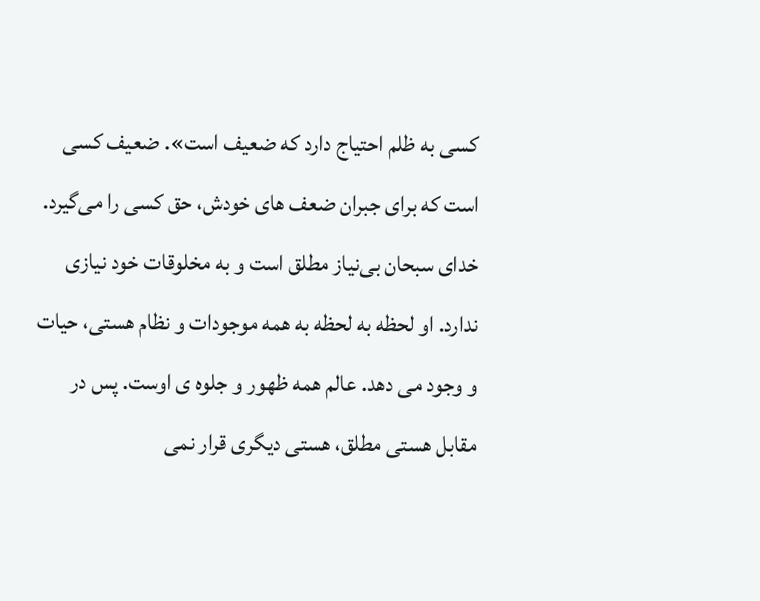کسی به ظلم احتیاج دارد که ضعیف است». ضعیف کسی است که برای جبران ضعف های خودش، حق کسی را می‌گیرد. خدای سبحان بی‌نیاز مطلق است و به مخلوقات خود نیازی ندارد. او لحظه به لحظه به همه موجودات و نظام هستی، حیات و وجود می دهد. عالم همه ظهور و جلوه ی اوست. پس در مقابل هستی مطلق، هستی دیگری قرار نمی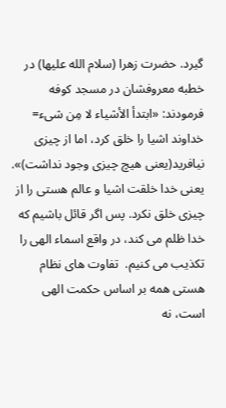گیرد. حضرت زهرا (سلام الله علیها) در خطبه معروفشان در مسجد کوفه فرمودند: «ابتدأ الأشیاء لا مِن شیء= خداوند اشیا را خلق کرد، اما از چیزی نیافرید(یعنی هیچ چیزی وجود نداشت)». یعنی خدا خلقت اشیا و عالم هستی را از چیزی خلق نکرد. پس اگر قائل باشیم که خدا ظلم می کند، در واقع اسماء الهی را تکذیب می کنیم.  تفاوت های نظام هستی همه بر اساس حکمت الهی است، نه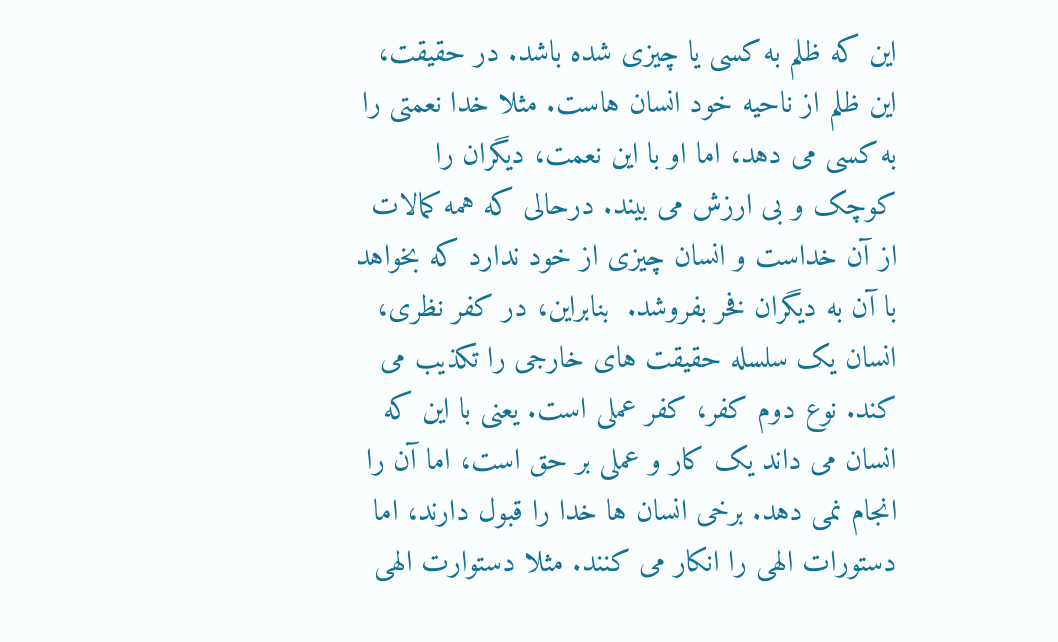این که ظلم به کسی یا چیزی شده باشد. در حقیقت، این ظلم از ناحیه خود انسان هاست. مثلا خدا نعمتی را به کسی می دهد، اما او با این نعمت، دیگران را کوچک و بی ارزش می بیند. درحالی که همه کمالات از آن خداست و انسان چیزی از خود ندارد که بخواهد با آن به دیگران فخر بفروشد.  بنابراین، در کفر نظری، انسان یک سلسله حقیقت های خارجی را تکذیب می کند. نوع دوم کفر، کفر عملی است. یعنی با این که انسان می داند یک کار و عملی بر حق است، اما آن را انجام نمی دهد. برخی انسان ها خدا را قبول دارند، اما دستورات الهی را انکار می کنند. مثلا دستوارت الهی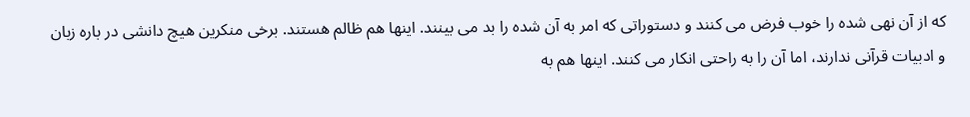که از آن نهی شده را خوب فرض می کنند و دستوراتی که امر به آن شده را بد می بینند. اینها هم ظالم هستند. برخی منکرین هیچ دانشی در باره زبان و ادبیات قرآنی ندارند، اما آن را به راحتی انکار می کنند. اینها هم به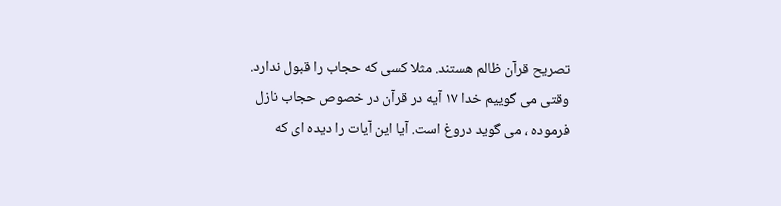تصریح قرآن ظالم هستند. مثلا کسی که حجاب را قبول ندارد. وقتی می گوییم خدا ۱۷ آیه در قرآن در خصوص حجاب نازل فرموده ، می گوید دروغ است. آیا این آیات را دیده ای که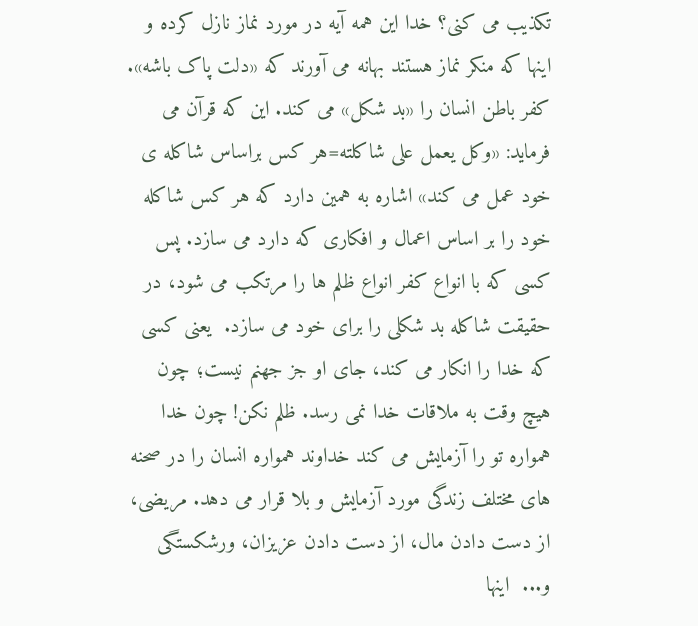تکذیب می کنی؟ خدا این همه آیه در مورد نماز نازل کرده و اینها که منکر نماز هستند بهانه می آورند که «دلت پاک باشه». کفر باطن انسان را «بد شکل» می کند. این که قرآن می فرماید: «وکل یعمل علی شاکلته=هر کس براساس شاکله ی خود عمل می کند» اشاره به همین دارد که هر کس شاکله خود را بر اساس اعمال و افکاری که دارد می سازد. پس کسی که با انواع کفر انواع ظلم ها را مرتکب می شود، در حقیقت شاکله بد شکلی را برای خود می سازد.  یعنی کسی که خدا را انکار می کند، جای او جز جهنم نیست؛ چون هیچ وقت به ملاقات خدا نمی رسد. ظلم نکن! چون خدا همواره تو را آزمایش می کند خداوند همواره انسان را در صحنه های مختلف زندگی مورد آزمایش و بلا قرار می دهد. مریضی، از دست دادن مال، از دست دادن عزیزان، ورشکستگی و...  اینها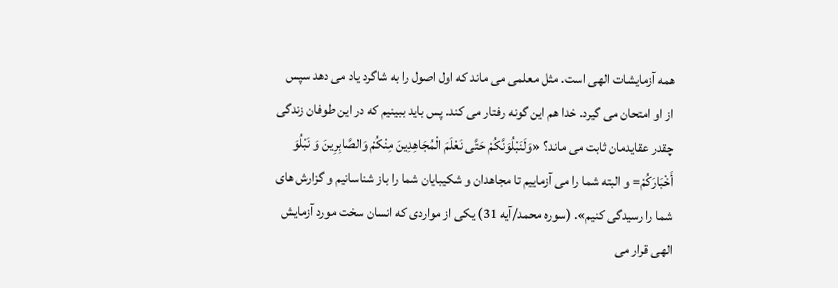همه آزمایشات الهی است. مثل معلمی می ماند که اول اصول را به شاگرد یاد می دهد سپس از او امتحان می گیرد. خدا هم این گونه رفتار می کند. پس باید ببینیم که در این طوفان زندگی چقدر عقایدمان ثابت می ماند؟ «وَلَنَبْلُوَنَّكُمْ حَتَّى نَعْلَمَ الْمُجَاهِدِینَ مِنْكُمْ وَالصَّابِرِینَ وَ نَبْلُوَ أَخْبَارَكُمْ= و البته شما را مى آزماییم تا مجاهدان و شكیبایان شما را باز شناسانیم و گزارش هاى شما را رسیدگى كنیم». (سوره محمد/آیه 31) یکی از مواردی که انسان سخت مورد آزمایش الهی قرار می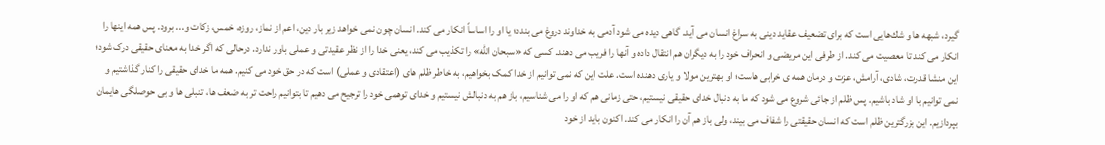گیرد، شبهه ها و شك‌هایی است كه برای تضعیف عقاید دینی به سراغ انسان می آید. گاهی دیده می شود آدمی به خداوند دروغ می بندد؛ یا او را اساساً انکار می کند. انسان چون نمی خواهد زیر بار دین، اعم از نماز، روزه، خمس، زکات و... برود. پس همه اینها را  انکار می کند تا معصیت می کند. از طرفی این مریضی و انحراف خود را به دیگران هم انتقال داده و آنها را فریب می دهند. کسی که «سبحان الله» را تکذیب می کند، یعنی خدا را از نظر عقیدتی و عملی باور ندارد. درحالی که اگر خدا به معنای حقیقی درک شود؛ این منشا قدرت، شادی، آرامش، عزت و درمان همه ی خرابی هاست؛ او بهترین مولا و یاری دهنده است. علت این که نمی توانیم از خدا کمک بخواهیم، به خاطر ظلم های (اعتقادی و عملی) است که در حق خود می کنیم. همه ما خدای حقیقی را کنار گذاشتیم و نمی توانیم با او شاد باشیم. پس ظلم از جائی شروع می شود که ما به دنبال خدای حقیقی نیستیم، حتی زمانی هم که او را می شناسیم، باز هم به دنبالش نیستیم و خدای توهمی خود را ترجیح می دهیم تا بتوانیم راحت تر به ضعف ها، تنبلی ها و بی حوصلگی هایمان بپردازیم. این بزرگترین ظلم است که انسان حقیقتی را شفاف می بیند، ولی باز هم آن را انکار می کند. اکنون باید از خود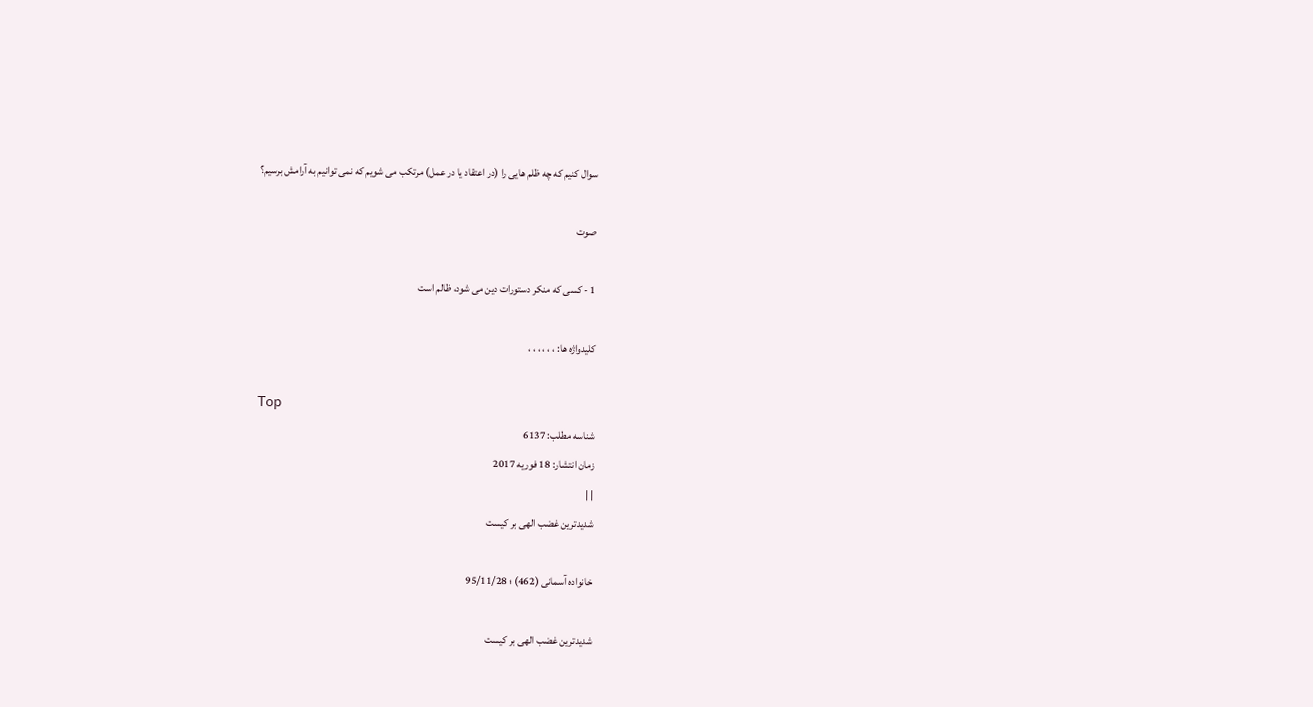سوال کنیم که چه ظلم هایی را (در اعتقاد یا در عمل) مرتکب می شویم که نمی توانیم به آرامش برسیم؟

صوت

1 - کسی که منکر دستورات دین می شود، ظالم است

کلیدواژه ها: ، ، ، ، ، ،

Top
شناسه مطلب: 6137
زمان انتشار: 18 فوریه 2017
| |
شدیدترین غضب الهی بر کیست

خانواده آسمانی (462) ؛ 95/11/28

شدیدترین غضب الهی بر کیست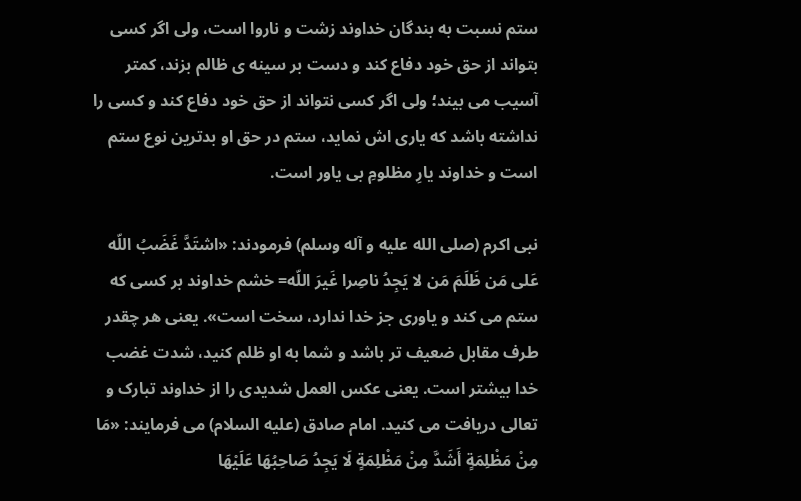ستم نسبت به بندگان خداوند زشت و ناروا است، ولی اگر کسی بتواند از حق خود دفاع کند و دست بر سینه ی ظالم بزند، کمتر آسیب می بیند؛ ولی اگر کسی نتواند از حق خود دفاع کند و کسی را نداشته باشد که یاری اش نماید، ستم در حق او بدترین نوع ستم است و خداوند یارِ مظلومِ بی یاور است.

نبی اکرم (صلی الله علیه و آله وسلم) فرمودند: «اشتَدَّ غَضَبُ اللّه عَلى مَن ظَلَمَ مَن لا یَجِدُ ناصِرا غَیرَ اللّه= خشم خداوند بر كسى که ستم مى كند و یاورى جز خدا ندارد، سخت است». یعنی هر چقدر طرف مقابل ضعیف تر باشد و شما به او ظلم کنید، شدت غضب خدا بیشتر است. یعنی عکس العمل شدیدی را از خداوند تبارک و تعالی دریافت می کنید. امام صادق (علیه السلام) می فرمایند: «مَا مِنْ مَظْلِمَةٍ أَشَدَّ مِنْ مَظْلِمَةٍ لَا یَجِدُ صَاحِبُهَا عَلَیْهَا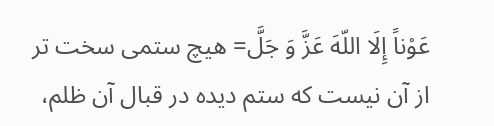عَوْناً إِلَا اللّهَ عَزَّ وَ جَلَّ= هیچ ستمی سخت تر از آن نیست که ستم دیده در قبال آن ظلم،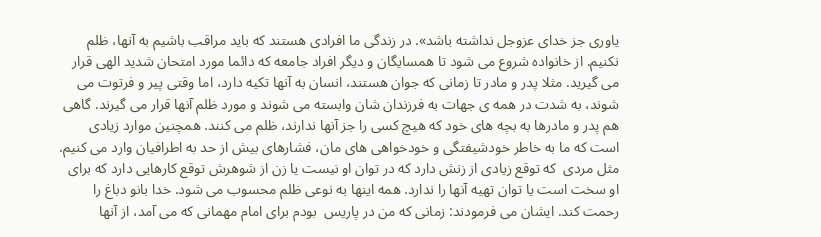یاوری جز خدای عزوجل نداشته باشد». در زندگی ما افرادی هستند که باید مراقب باشیم به آنها، ظلم نکنیم. از خانواده شروع می شود تا همسایگان و دیگر افراد جامعه که دائما مورد امتحان شدید الهی قرار می گیرید. مثلا پدر و مادر تا زمانی که جوان هستند، انسان به آنها تکیه دارد، اما وقتی پیر و فرتوت می شوند، به شدت در همه ی جهات به فرزندان شان وابسته می شوند و مورد ظلم آنها قرار می گیرند. گاهی هم پدر و مادرها به بچه های خود که هیچ کسی را جز آنها ندارند، ظلم می کنند. همچنین موارد زیادی است که ما به خاطر خودشیفتگی و خودخواهی های مان، فشارهای بیش از حد به اطرافیان وارد می کنیم. مثل مردی  که توقع زیادی از زنش دارد که در توان او نیست یا زن از شوهرش توقع کارهایی دارد که برای او سخت است یا توان تهیه آنها را ندارد. همه اینها به نوعی ظلم محسوب می شود. خدا بانو دباغ را رحمت کند. ایشان می فرمودند: زمانی که من در پاریس  بودم برای امام مهمانی که می آمد، از آنها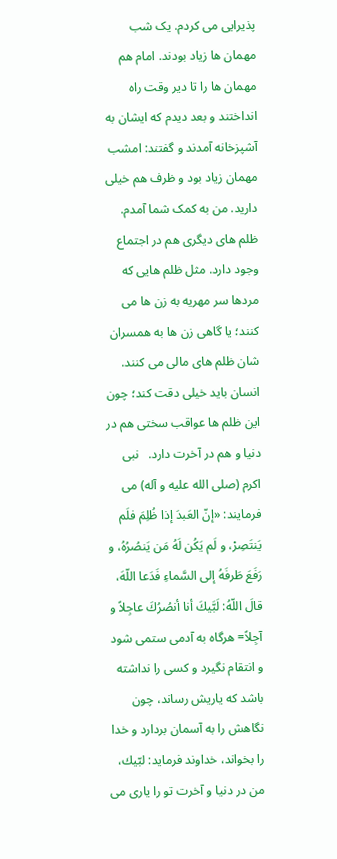پذیرایی می کردم. یک شب مهمان ها زیاد بودند. امام هم مهمان ها را تا دیر وقت راه انداختند و بعد دیدم که ایشان به آشپزخانه آمدند و گفتند: امشب مهمان زیاد بود و ظرف هم خیلی دارید. من به کمک شما آمدم. ظلم های دیگری هم در اجتماع وجود دارد. مثل ظلم هایی که مردها سر مهریه به زن ها می کنند؛ یا گاهی زن ها به همسران شان ظلم های مالی می کنند. انسان باید خیلی دقت کند؛ چون این ظلم ها عواقب سختی هم در دنیا و هم در آخرت دارد.   نبی اکرم (صلی الله علیه و آله) می فرمایند: «إنّ العَبدَ إذا ظُلِمَ فلَم یَنتَصِرْ، و لَم یَكُن لَهُ مَن یَنصُرُهُ، و رَفَعَ طَرفَهُ إلى السَّماءِ فَدَعا اللّهَ، قالَ اللّهُ: لَبَّیكَ أنا أنصُرُكَ عاجِلاً و آجِلاً= هرگاه به آدمى ستمى شود و انتقام نگیرد و كسى را نداشته باشد كه یاریش رساند، چون نگاهش را به آسمان بردارد و خدا را بخواند، خداوند فرماید: لبّیك، من در دنیا و آخرت تو را یارى مى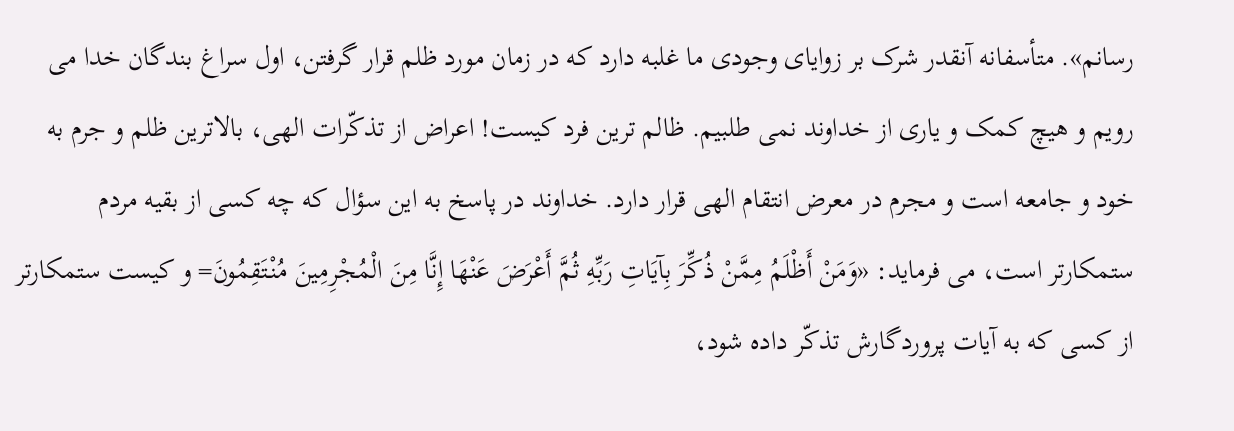رسانم». متأسفانه آنقدر شرک بر زوایای وجودی ما غلبه دارد که در زمان مورد ظلم قرار گرفتن، اول سراغ بندگان خدا می رویم و هیچ کمک و یاری از خداوند نمی طلبیم. ظالم ترین فرد کیست! اعراض از تذکّرات الهی، بالاترین ظلم و جرم به خود و جامعه است و مجرم در معرض انتقام الهی قرار دارد. خداوند در پاسخ به این سؤال که چه کسی از بقیه مردم ستمکارتر است، می فرماید: «وَمَنْ أَظْلَمُ مِمَّنْ ذُكِّرَ بِآیَاتِ رَبِّهِ ثُمَّ أَعْرَضَ عَنْهَا إِنَّا مِنَ الْمُجْرِمِینَ مُنْتَقِمُونَ= و کیست ستمکارتر از کسی که به آیات پروردگارش تذکّر داده شود،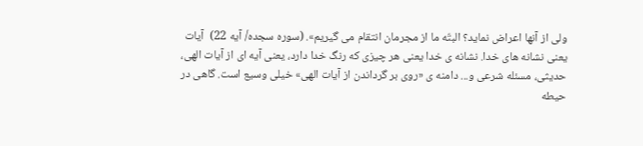ولی از آنها اعراض نماید؟ البتّه ما از مجرمان انتقام می گیریم». (سوره سجده/ آیه 22)  آیات یعنی نشانه های خدا. نشانه ی خدا یعنی هر چیزی که رنگ خدا دارد، یعنی آیه ای از آیات الهی، حدیثی، مسئله شرعی و... دامنه ی «روی بر گرداندن از آیات الهی» خیلی وسیع است. گاهی در حیطه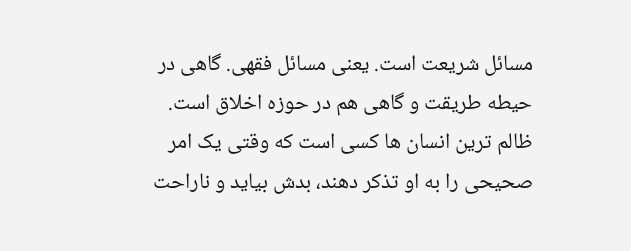مسائل شریعت است. یعنی مسائل فقهی. گاهی در حیطه طریقت و گاهی هم در حوزه اخلاق است. ظالم ترین انسان ها کسی است که وقتی یک امر صحیحی را به او تذکر دهند، بدش بیاید و ناراحت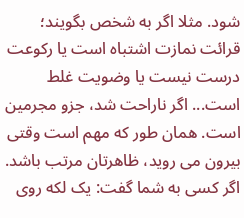شود. مثلا اگر به شخص بگویند؛ قرائت نمازت اشتباه است یا رکوعت درست نیست یا وضویت غلط است... اگر ناراحت شد، جزو مجرمین است. همان طور که مهم است وقتی بیرون می روید، ظاهرتان مرتب باشد. اگر کسی به شما گفت: یک لکه روی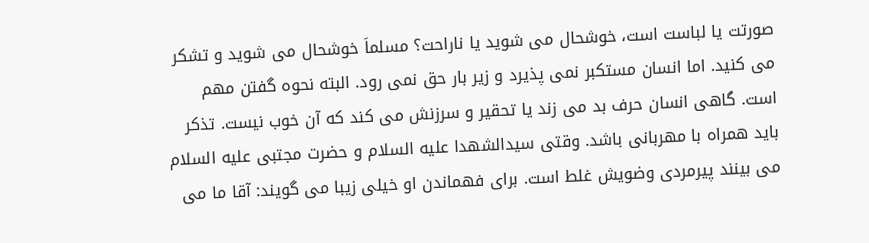صورتت یا لباست است، خوشحال می شوید یا ناراحت؟ مسلماَ خوشحال می شوید و تشکر می کنید. اما انسان مستکبر نمی پذیرد و زیر بار حق نمی رود. البته نحوه گفتن مهم است. گاهی انسان حرف بد می زند یا تحقیر و سرزنش می کند که آن خوب نیست. تذکر باید همراه با مهربانی باشد. وقتی سیدالشهدا علیه السلام و حضرت مجتبی علیه السلام می بینند پیرمردی وضویش غلط است. برای فهماندن او خیلی زیبا می گویند: آقا ما می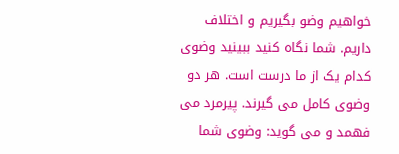خواهیم وضو بگیریم و اختلاف داریم. شما نگاه کنید ببینید وضوی کدام یک از ما درست است. هر دو وضوی کامل می گیرند. پیرمرد می فهمد و می گوید: وضوی شما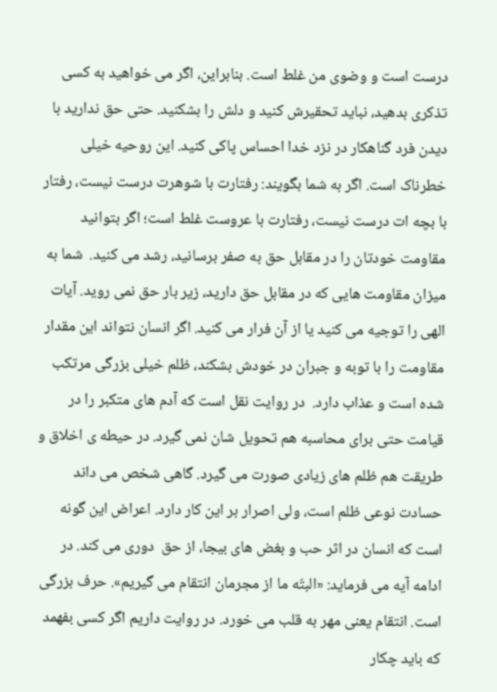درست است و وضوی من غلط است. بنابراین، اگر می خواهید به کسی تذکری بدهید، نباید تحقیرش کنید و دلش را بشکنید. حتی حق ندارید با دیدن فرد گناهکار در نزد خدا احساس پاکی کنید. این روحیه خیلی خطرناک است. اگر به شما بگویند: رفتارت با شوهرت درست نیست، رفتار با بچه ات درست نیست، رفتارت با عروست غلط است؛ اگر بتوانید مقاومت خودتان را در مقابل حق به صفر برسانید، رشد می کنید.  شما به میزان مقاومت هایی که در مقابل حق دارید، زیر بار حق نمی روید. آیات الهی را توجیه می کنید یا از آن فرار می کنید. اگر انسان نتواند این مقدار مقاومت را با توبه و جبران در خودش بشکند، ظلم خیلی بزرگی مرتکب شده است و عذاب دارد.  در روایت نقل است که آدم های متکبر را در قیامت حتی برای محاسبه هم تحویل شان نمی گیرد. در حیطه ی اخلاق و طریقت هم ظلم های زیادی صورت می گیرد. گاهی شخص می داند حسادت نوعی ظلم است، ولی اصرار بر این کار دارد. اعراض این گونه است که انسان در اثر حب و بغض های بیجا، از حق  دوری می کند. در ادامه آیه می فرماید: «البتّه ما از مجرمان انتقام می گیریم». حرف بزرگی است. انتقام یعنی مهر به قلب می خورد. در روایت داریم اگر کسی بفهمد که باید چکار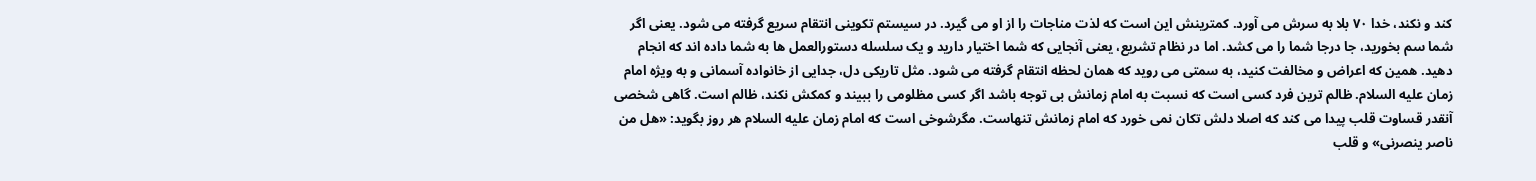کند و نکند، خدا ۷۰ بلا به سرش می آورد. کمترینش این است که لذت مناجات را از او می گیرد. در سیستم تکوینی انتقام سریع گرفته می شود. یعنی اگر شما سم بخورید، جا درجا شما را می کشد. اما در نظام تشریع، یعنی آنجایی که شما اختیار دارید و یک سلسله دستورالعمل ها به شما داده اند که انجام دهید. همین که اعراض و مخالفت کنید، به سمتی می روید که همان لحظه انتقام گرفته می شود. مثل تاریکی دل، جدایی از خانواده آسمانی و به ویژه امام زمان علیه السلام. ظالم ترین فرد کسی است که نسبت به امام زمانش بی توجه باشد اگر کسی مظلومی را ببیند و کمکش نکند، ظالم است. گاهی شخصی آنقدر قساوت قلب پیدا می کند که اصلا دلش تکان نمی خورد که امام زمانش تنهاست. مگرشوخی است که امام زمان علیه السلام هر روز بگوید: «هل من ناصر ینصرنی» و قلب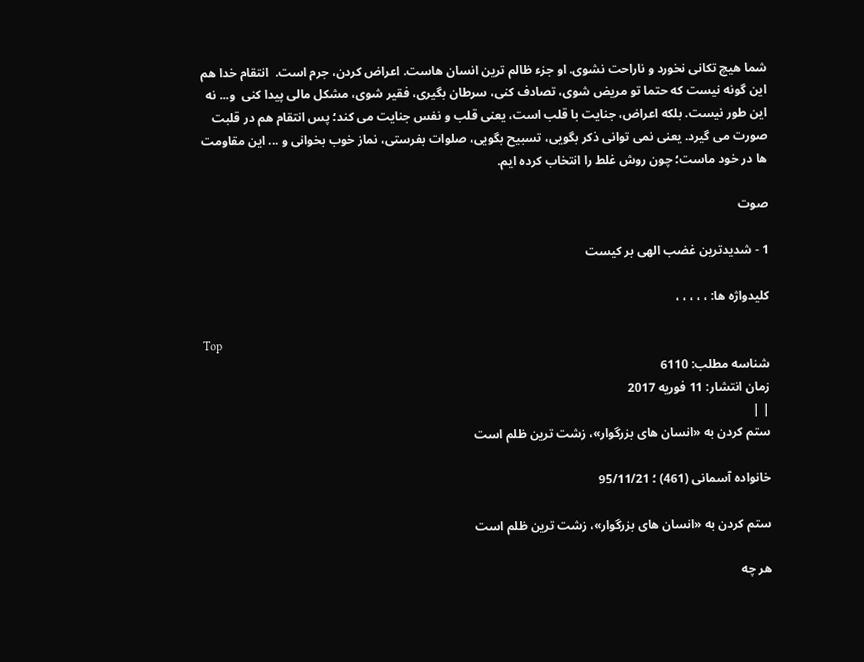شما هیچ تکانی نخورد و ناراحت نشوی. او جزء ظالم ترین انسان هاست. اعراض کردن، جرم است.  انتقام خدا هم این گونه نیست که حتما تو مریض شوی، تصادف کنی، سرطان بگیری، فقیر شوی، مشکل مالی پیدا کنی  و... نه این طور نیست. بلکه اعراض، جنایت با قلب است، یعنی قلب و نفس جنایت می کند؛ پس انتقام هم در قلبت صورت می گیرد. یعنی نمی توانی ذکر بگویی، تسبیح بگویی، صلوات بفرستی، نماز خوب بخوانی و ... این مقاومت ها در خود ماست؛ چون روش غلط را انتخاب کرده ایم.

صوت

1 - شدیدترین غضب الهی بر کیست

کلیدواژه ها: ، ، ، ، ،

Top
شناسه مطلب: 6110
زمان انتشار: 11 فوریه 2017
| |
ستم کردن به «انسان های بزرگوار»، زشت ترین ظلم است

خانواده آسمانی (461) ؛ 95/11/21

ستم کردن به «انسان های بزرگوار»، زشت ترین ظلم است

هر چه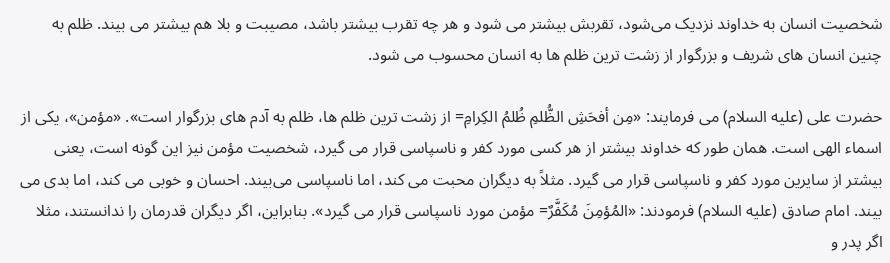شخصیت انسان به خداوند نزدیک می‌شود، تقربش بیشتر می شود و هر چه تقرب بیشتر باشد، مصیبت و بلا هم بیشتر می بیند. ظلم به چنین انسان های شریف و بزرگوار از زشت ترین ظلم ها به انسان محسوب می شود.

حضرت علی (علیه السلام) می فرمایند: «مِن أفحَشِ الظُّلمِ ظُلمُ الكِرامِ= از زشت ترین ظلم ها، ظلم به آدم های بزرگوار است». «مؤمن»، یکی از اسماء الهی است. همان طور که خداوند بیشتر از هر کسی مورد کفر و ناسپاسی قرار می گیرد، شخصیت مؤمن نیز این گونه است، یعنی بیشتر از سایرین مورد کفر و ناسپاسی قرار می گیرد. مثلاً به دیگران محبت می کند، اما ناسپاسی می‌بیند. احسان و خوبی می کند، اما بدی می بیند. امام صادق (علیه السلام) فرمودند: «المُؤمِنَ مُكَفَّرٌ= مؤمن مورد ناسپاسی قرار می گیرد». بنابراین، اگر دیگران قدرمان را ندانستند، مثلا اگر پدر و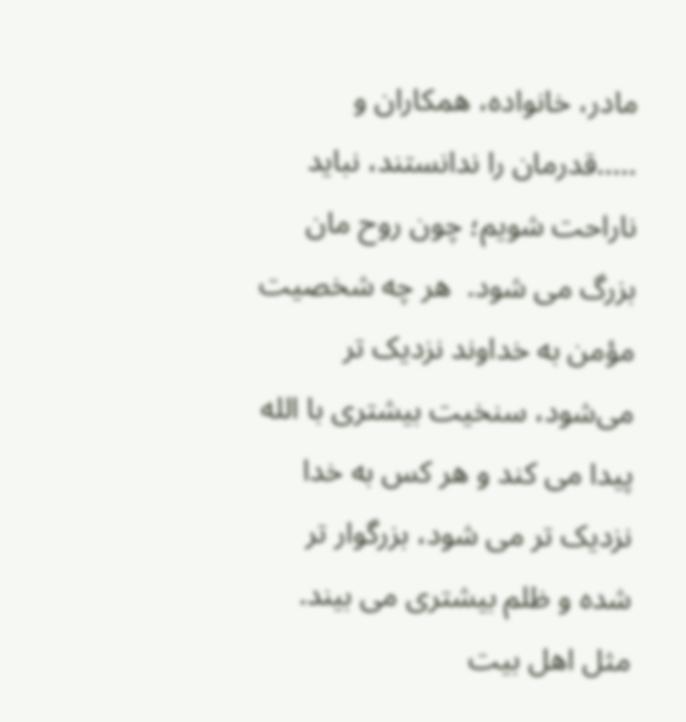مادر، خانواده، همکاران و .....قدرمان را ندانستند، نباید ناراحت شویم؛ چون روح مان بزرگ می شود.  هر چه شخصیت مؤمن به خداوند نزدیک تر می‌شود، سنخیت بیشتری با الله پیدا می کند و هر کس به خدا نزدیک تر می شود، بزرگوار تر شده و ظلم بیشتری می بیند. مثل اهل بیت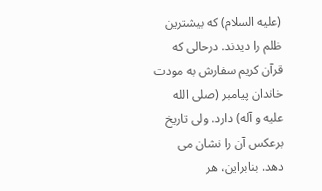(علیه السلام) که بیشترین ظلم را دیدند. درحالی که قرآن کریم سفارش به مودت خاندان پیامبر (صلی الله علیه و آله) دارد. ولی تاریخ برعکس آن را نشان می دهد. بنابراین، هر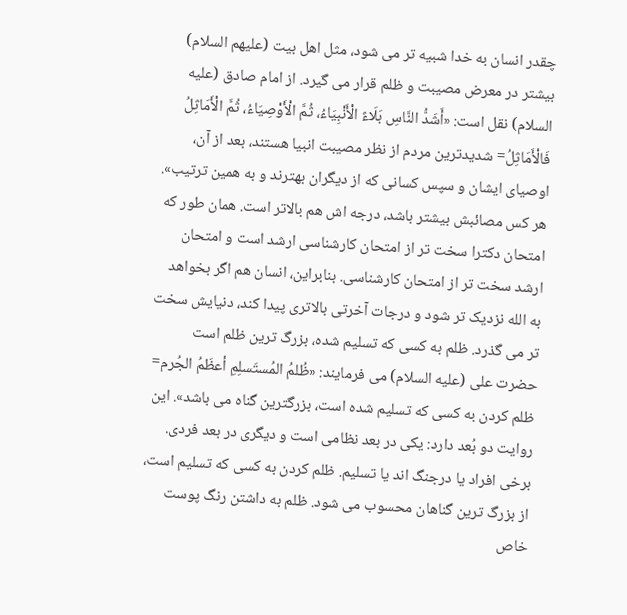چقدر انسان به خدا شبیه تر می شود، مثل اهل بیت (علیهم السلام) بیشتر در معرض مصیبت و ظلم قرار می گیرد. از امام صادق (علیه السلام) نقل است: «أَشَدُّ النَّاسِ بَلَاءً الْأَنْبِیَاءُ، ثُمَّ الْأَوْصِیَاءُ، ثُمَّ الْأَمَاثِلُ فَالْأَمَاثِلُ= شدیدترین مردم از نظر مصیبت انبیا هستند، بعد از آن، اوصیاى ایشان و سپس کسانی که از دیگران بهترند و به همین ترتیب». هر کس مصائبش بیشتر باشد، درجه اش هم بالاتر است. همان طور که امتحان دکترا سخت تر از امتحان کارشناسی ارشد است و امتحان ارشد سخت تر از امتحان کارشناسی. بنابراین، انسان هم اگر بخواهد به الله نزدیک تر شود و درجات آخرتی بالاتری پیدا کند، دنیایش سخت تر می گذرد. ظلم به کسی که تسلیم شده، بزرگ ترین ظلم است حضرت علی (علیه السلام) می فرمایند: «ظُلمُ المُستَسلِمِ أعظَمُ الجُرم= ظلم کردن به کسی که تسلیم شده است، بزرگترین گناه می باشد». این روایت دو بُعد دارد: یکی در بعد نظامی است و دیگری در بعد فردی. برخی افراد یا درجنگ اند یا تسلیم. ظلم کردن به کسی که تسلیم است، از بزرگ ترین گناهان محسوب می شود. ظلم به داشتن رنگ پوست خاص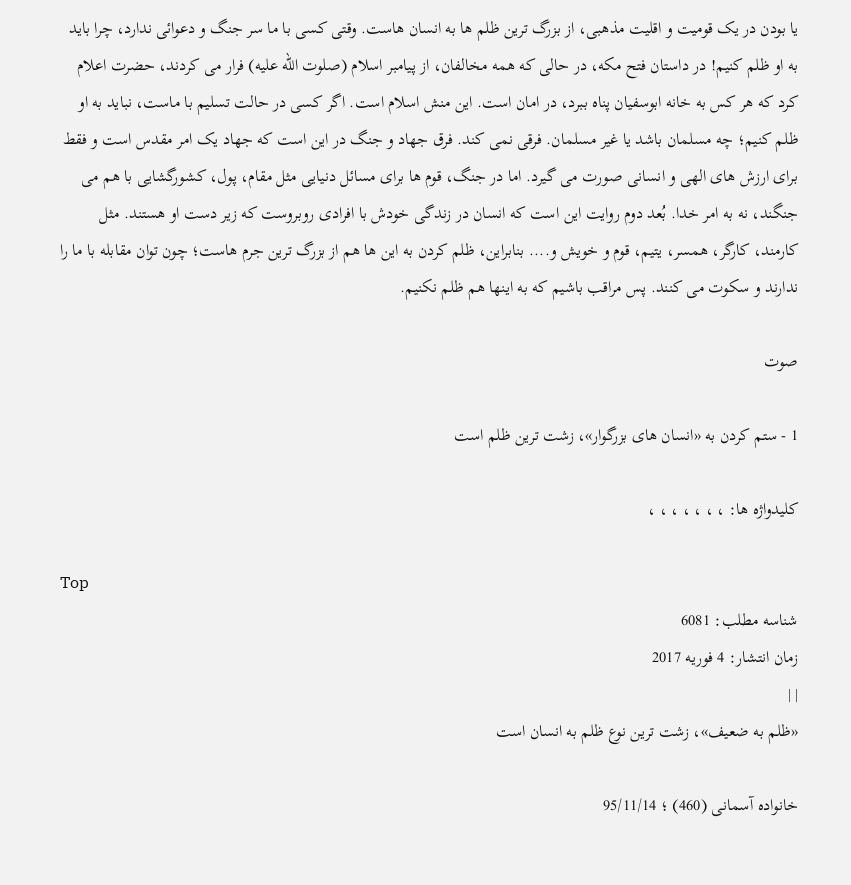یا بودن در یک قومیت و اقلیت مذهبی، از بزرگ ترین ظلم ها به انسان هاست. وقتی کسی با ما سر جنگ و دعوائی ندارد، چرا باید به او ظلم کنیم! در داستان فتح مکه، در حالی که همه مخالفان، از پیامبر اسلام (صلوت الله علیه) فرار می کردند، حضرت اعلام کرد که هر کس به خانه ابوسفیان پناه ببرد، در امان است. این منش اسلام است. اگر کسی در حالت تسلیم با ماست، نباید به او ظلم کنیم؛ چه مسلمان باشد یا غیر مسلمان. فرقی نمی کند. فرق جهاد و جنگ در این است که جهاد یک امر مقدس است و فقط برای ارزش های الهی و انسانی صورت می گیرد. اما در جنگ، قوم ها برای مسائل دنیایی مثل مقام، پول، کشورگشایی با هم می جنگند، نه به امر خدا. بُعد دوم روایت این است که انسان در زندگی خودش با افرادی روبروست که زیر دست او هستند. مثل کارمند، کارگر، همسر، یتیم، قوم و خویش و.... بنابراین، ظلم کردن به این ها هم از بزرگ ترین جرم هاست؛ چون توان مقابله با ما را ندارند و سکوت می کنند. پس مراقب باشیم که به اینها هم ظلم نکنیم.

صوت

1 - ستم کردن به «انسان های بزرگوار»، زشت ترین ظلم است

کلیدواژه ها: ، ، ، ، ، ، ،

Top
شناسه مطلب: 6081
زمان انتشار: 4 فوریه 2017
| |
«ظلم به ضعیف»، زشت ترین نوع ظلم به انسان است

خانواده آسمانی (460) ؛ 95/11/14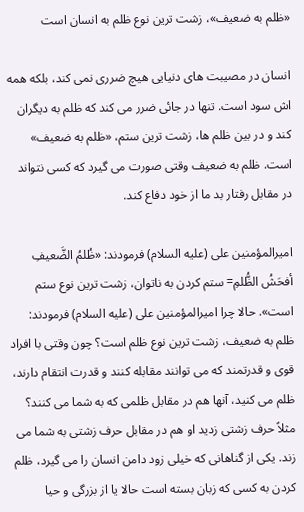«ظلم به ضعیف»، زشت ترین نوع ظلم به انسان است

انسان در مصیبت های دنیایی هیچ ضرری نمی کند، بلکه همه اش سود است. تنها در جائی ضرر می کند که ظلم به دیگران کند و در بین ظلم ها، زشت ترین ستم، «ظلم به ضعیف» است. ظلم به ضعیف وقتی صورت می گیرد که کسی نتواند در مقابل رفتار بد ما از خود دفاع کند.

امیرالمؤمنین علی (علیه السلام) فرمودند: «ظُلمُ الضَّعیفِ أفحَشُ الظُّلمِ= ستم كردن به ناتوان، زشت ترین نوع ستم است». حالا چرا امیرالمؤمنین علی (علیه السلام) فرمودند: ظلم به ضعیف، زشت ترین نوع ظلم است؟ چون وقتی با افراد قوی و قدرتمند که می توانند مقابله کنند و قدرت انتقام دارند، ظلم می کنید، آنها هم در مقابل ظلمی که به شما می کنند؟ مثلاً حرف زشتی زدید او هم در مقابل حرف زشتی به شما می زند. یکی از گناهانی که خیلی زود دامن انسان را می گیرد، ظلم کردن به کسی که زبان بسته است حالا یا از بزرگی و حیا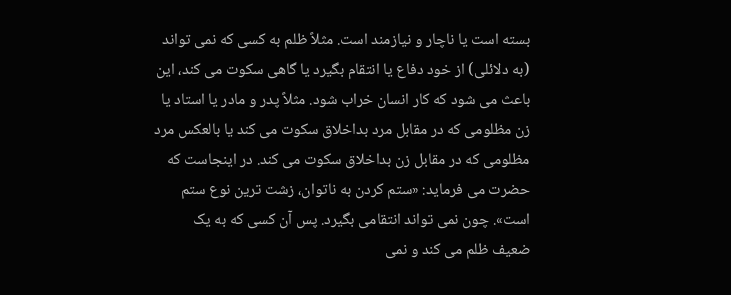بسته است یا ناچار و نیازمند است. مثلاً ظلم به کسی که نمی تواند (به دلائلی) از خود دفاع یا انتقام بگیرد یا گاهی سکوت می کند، این باعث می شود که کار انسان خراب شود. مثلاً پدر و مادر یا استاد یا زن مظلومی که در مقابل مرد بداخلاق سکوت می کند یا بالعکس مرد مظلومی که در مقابل زن بداخلاق سکوت می کند. در اینجاست که حضرت می فرماید: «ستم كردن به ناتوان، زشت ترین نوع ستم است». چون نمی تواند انتقامی بگیرد. پس آن کسی که به یک ضعیف ظلم می کند و نمی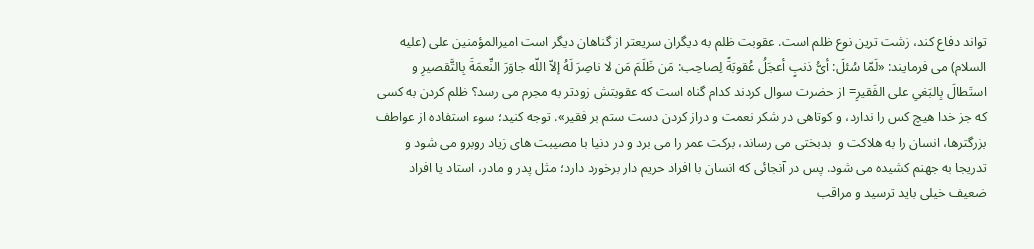تواند دفاع کند، زشت ترین نوع ظلم است. عقوبت ظلم به دیگران سریعتر از گناهان دیگر است امیرالمؤمنین علی (علیه السلام) می فرمایند: «لَمّا سُئلَ: أیُّ ذنبٍ أعجَلُ عُقوبَةً لِصاحِب: مَن ظَلَمَ مَن لا ناصِرَ لَهُ إلاّ اللّه جاوَرَ النِّعمَةَ بِالتَّقصیرِ و استَطالَ بِالبَغیِ على الفَقیرِ= از حضرت سوال کردند کدام گناه است که عقوبتش زودتر به مجرم می رسد؟ ظلم کردن به کسی که جز خدا هیچ کس را ندارد، و كوتاهى در شكر نعمت و دراز كردن دست ستم بر فقیر». توجه کنید؛ سوء استفاده از عواطف بزرگترها، انسان را به هلاکت و  بدبختی می رساند، برکت عمر را می برد و در دنیا با مصیبت های زیاد روبرو می شود و تدریجا به جهنم کشیده می شود. پس در آنجائی که انسان با افراد حریم دار برخورد دارد؛ مثل پدر و مادر، استاد یا افراد ضعیف خیلی باید ترسید و مراقب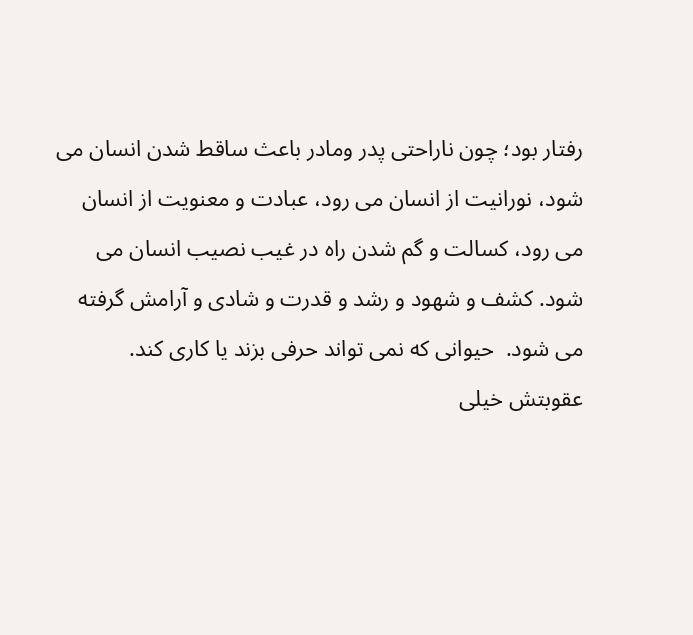رفتار بود؛ چون ناراحتی پدر ومادر باعث ساقط شدن انسان می شود، نورانیت از انسان می رود، عبادت و معنویت از انسان می رود، کسالت و گم شدن راه در غیب نصیب انسان می شود. کشف و شهود و رشد و قدرت و شادی و آرامش گرفته می شود.  حیوانی که نمی تواند حرفی بزند یا کاری کند. عقوبتش خیلی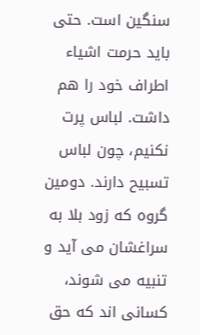سنگین است. حتی باید حرمت اشیاء اطراف خود را هم داشت. لباس پرت نکنیم، چون لباس تسبیح دارند. دومین گروه که زود بلا به سراغشان می آید و تنبیه می شوند، کسانی اند که حق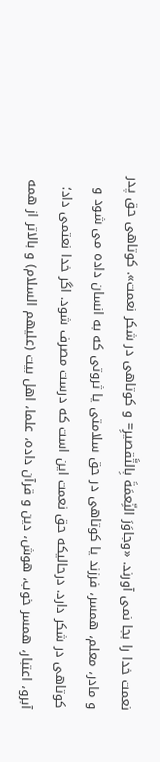نعمت خدا را بجا نمی آورند. «وجاوَرَ النِّعمَةَ بِالتَّقصیرِ= و كوتاهى در شكر نعمت». کوتاهی حق پدر و مادر، معلم، همسر، فرزند یا کوتاهی در حق سلامتی یا ثروتی که به انسان داده می شود و کوتاهی در شکر دارد. درحالیکه حق نعمت این است که درست مصرف شود. اگر خدا نعتمی داد؛ آبرو، اعتبار، همسر خوب، هوش، دین و قرآن داده، علما، اهل بیت (علیهم السلام) و بالاتر از همه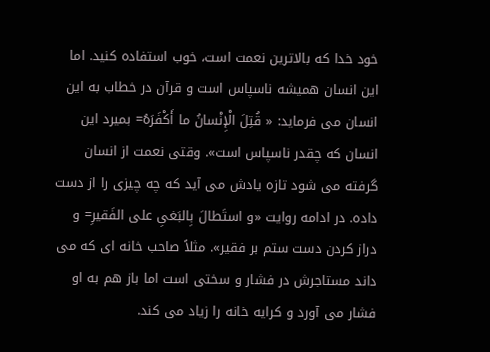خود خدا که بالاترین نعمت است، خوب استفاده کنید. اما این انسان همیشه ناسپاس است و قرآن در خطاب به این انسان می فرماید: « قُتِلَ الْإِنْسانُ ما أَکْفَرَهُ= بمیرد این انسان که چقدر ناسپاس است». وقتی نعمت از انسان گرفته می شود تازه یادش می آید که چه چیزی را از دست داده. در ادامه روایت «و استَطالَ بِالبَغیِ على الفَقیرِ= و دراز كردن دست ستم بر فقیر». مثلاً صاحب خانه ای که می داند مستاجرش در فشار و سختی است اما باز هم به او فشار می آورد و کرایه خانه را زیاد می کند.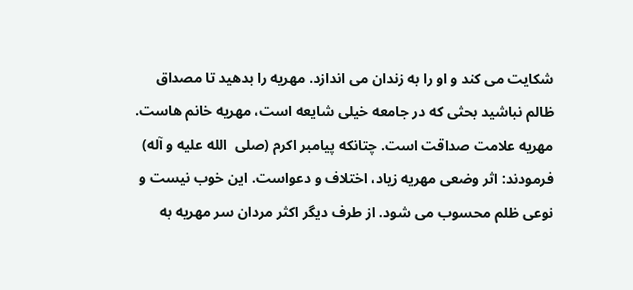شکایت می کند و او را به زندان می اندازد. مهریه را بدهید تا مصداق ظالم نباشید بحثی که در جامعه خیلی شایعه است، مهریه خانم هاست. مهریه علامت صداقت است. چتانکه پیامبر اکرم (صلی  الله علیه و آله) فرمودند: اثر وضعی مهریه زیاد، اختلاف و دعواست. این خوب نیست و نوعی ظلم محسوب می شود. از طرف دیگر اکثر مردان سر مهریه به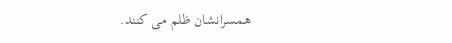همسرانشان ظلم می کنند.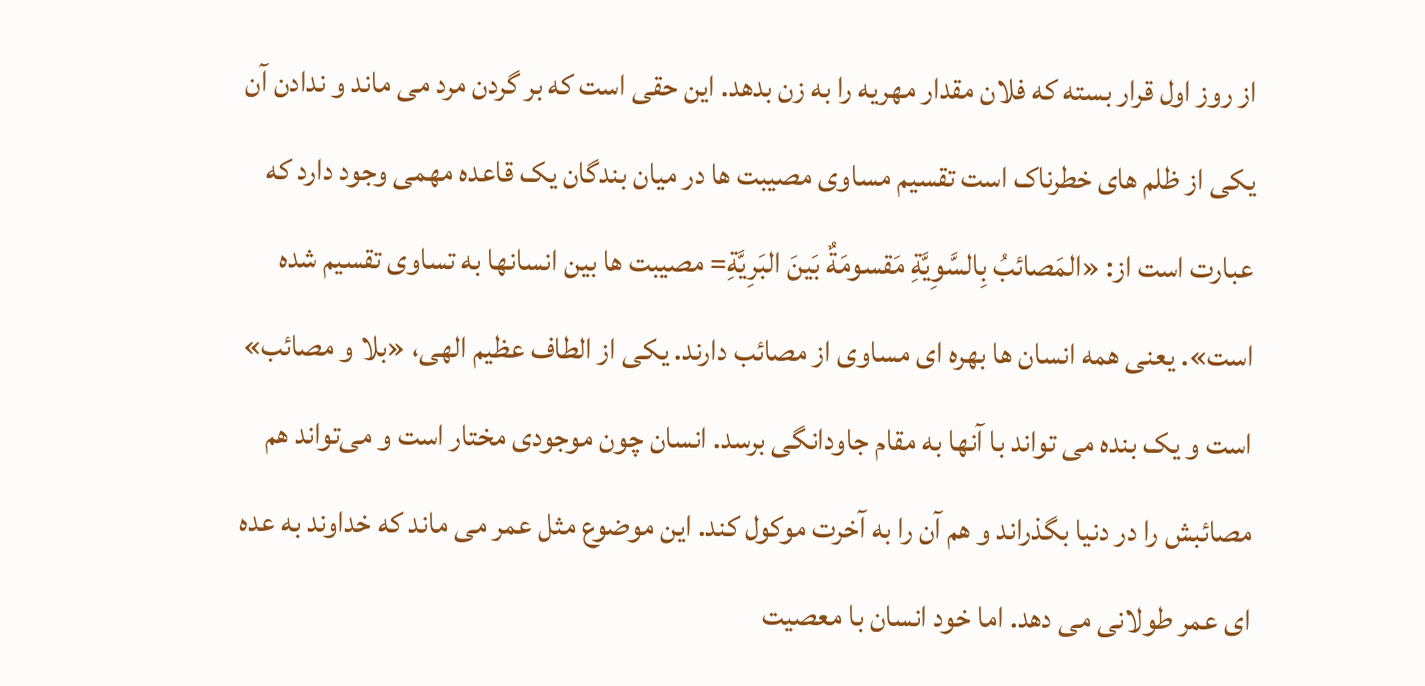از روز اول قرار بسته که فلان مقدار مهریه را به زن بدهد. این حقی است که بر گردن مرد می ماند و ندادن آن یکی از ظلم های خطرناک است تقسیم مساوی مصیبت ها در میان بندگان یک قاعده مهمی وجود دارد که عبارت است از: «المَصائبُ بِالسَّوِیَّةِ مَقسومَةٌ بَینَ البَرِیَّةِ= مصیبت ها بین انسانها به تساوی تقسیم شده است». یعنی همه انسان ها بهره ای مساوی از مصائب دارند. یکی از الطاف عظیم الهی، «بلا و مصائب» است و یک بنده می تواند با آنها به مقام جاودانگی برسد. انسان چون موجودی مختار است و می‌تواند هم مصائبش را در دنیا بگذراند و هم آن را به آخرت موکول کند. این موضوع مثل عمر می ماند که خداوند به عده ای عمر طولانی می دهد. اما خود انسان با معصیت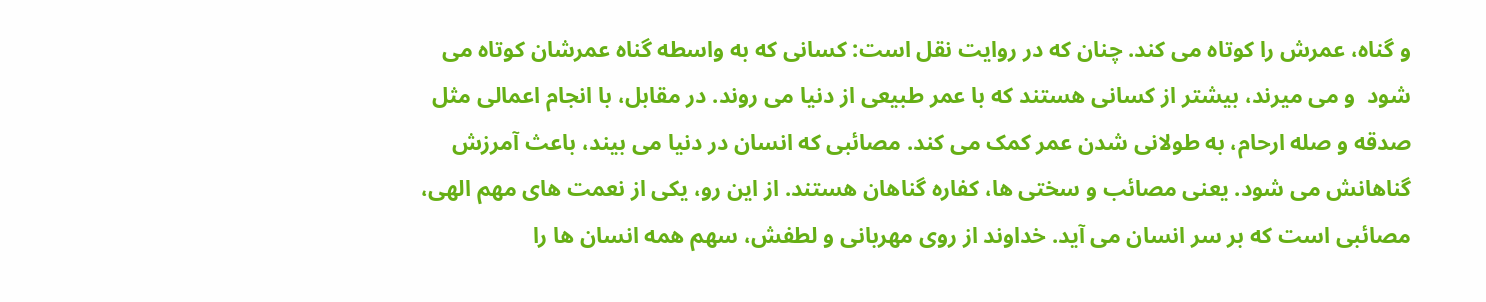و گناه، عمرش را کوتاه می کند. چنان که در روایت نقل است: کسانی که به واسطه گناه عمرشان کوتاه می شود  و می میرند، بیشتر از کسانی هستند که با عمر طبیعی از دنیا می روند. در مقابل، با انجام اعمالی مثل صدقه و صله ارحام، به طولانی شدن عمر کمک می کند. مصائبی که انسان در دنیا می بیند، باعث آمرزش گناهانش می شود. یعنی مصائب و سختی ها، کفاره گناهان هستند. از این رو، یکی از نعمت های مهم الهی، مصائبی است که بر سر انسان می آید. خداوند از روی مهربانی و لطفش، سهم همه انسان ها را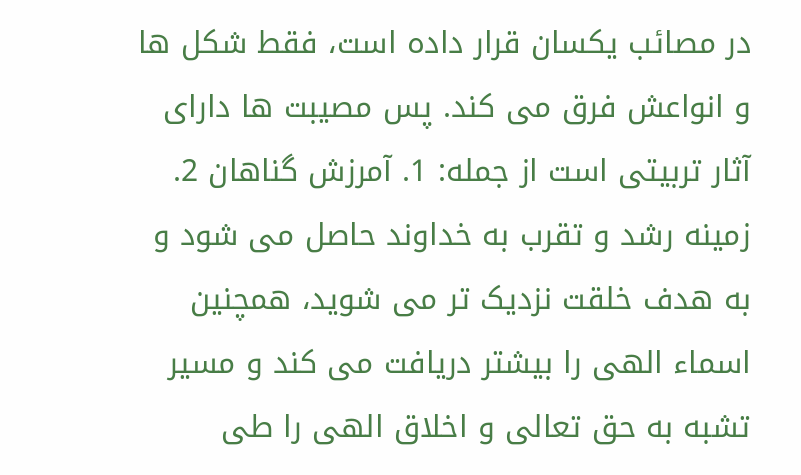در مصائب یکسان قرار داده است، فقط شکل ها و انواعش فرق می کند. پس مصیبت ها دارای آثار تربیتی است از جمله: 1. آمرزش گناهان 2. زمینه رشد و تقرب به خداوند حاصل می شود و به هدف خلقت نزدیک تر می شوید، همچنین اسماء الهی را بیشتر دریافت می کند و مسیر تشبه به حق تعالی و اخلاق الهی را طی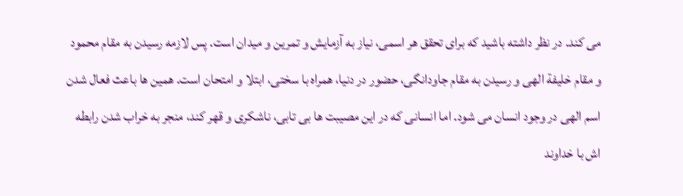می کند. در نظر داشته باشید که برای تحقق هر اسمی، نیاز به آزمایش و تمرین و میدان است. پس لازمه رسیدن به مقام محمود و مقام خلیفة الهی و رسیدن به مقام جاودانگی، حضور در دنیا، همراه با سختی، ابتلا و امتحان است. همین ها باعث فعال شدن اسم الهی در وجود انسان می شود. اما انسانی که در این مصیبت ها بی تابی، ناشکری و قهر کند، منجر به خراب شدن رابطه اش با خداوند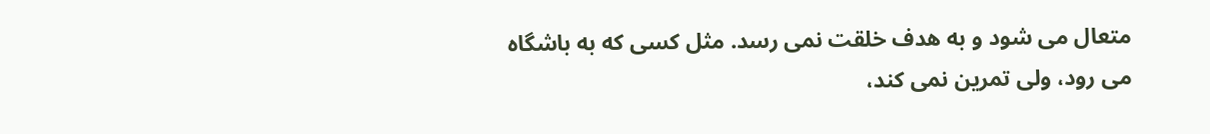متعال می شود و به هدف خلقت نمی رسد. مثل کسی که به باشگاه می رود، ولی تمرین نمی کند،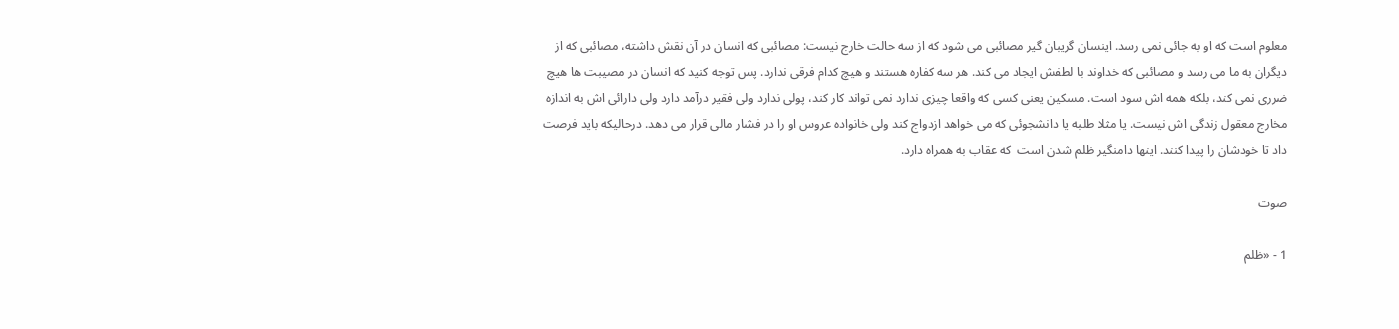معلوم است که او به جائی نمی رسد. اینسان گریبان گیر مصائبی می شود که از سه حالت خارج نیست: مصائبی که انسان در آن نقش داشته، مصائبی که از دیگران به ما می رسد و مصائبی که خداوند با لطفش ایجاد می کند. هر سه کفاره هستند و هیچ کدام فرقی ندارد. پس توجه کنید که انسان در مصیبت ها هیچ ضرری نمی کند، بلکه همه اش سود است. مسکین یعنی کسی که واقعا چیزی ندارد نمی تواند کار کند، پولی ندارد ولی فقیر درآمد دارد ولی دارائی اش به اندازه مخارج معقول زندگی اش نیست. یا مثلا طلبه یا دانشجوئی که می خواهد ازدواج کند ولی خانواده عروس او را در فشار مالی قرار می دهد. درحالیکه باید فرصت داد تا خودشان را پیدا کنند. اینها دامنگیر ظلم شدن است  که عقاب به همراه دارد.

صوت

1 - «ظلم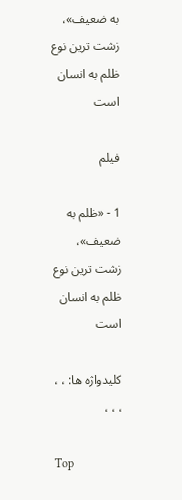به ضعیف»، زشت ترین نوع ظلم به انسان است

فیلم

1 - «ظلم به ضعیف»، زشت ترین نوع ظلم به انسان است

کلیدواژه ها: ، ، ، ، ،

Top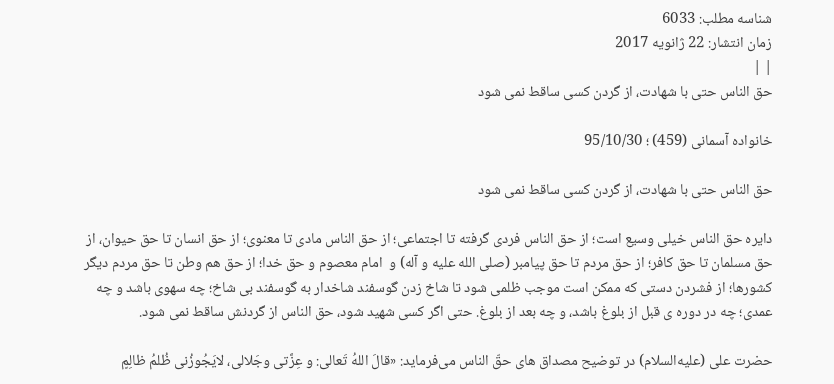شناسه مطلب: 6033
زمان انتشار: 22 ژانویه 2017
| |
حق الناس حتی با شهادت، از گردن کسی ساقط نمی شود

خانواده آسمانی (459) ؛ 95/10/30

حق الناس حتی با شهادت، از گردن کسی ساقط نمی شود

دایره حق الناس خیلی وسیع است؛ از حق الناس فردی گرفته تا اجتماعی؛ از حق الناس مادی تا معنوی؛ از حق انسان تا حق حیوان، از حق مسلمان تا حق کافر؛ از حق مردم تا حق پیامبر (صلی الله علیه و‌ آله) و  امام معصوم و حق خدا؛ از حق هم وطن تا حق مردم دیگر کشورها؛ از فشردن دستی که ممکن است موجب ظلمی شود تا شاخ زدن گوسفند شاخدار به گوسفند بی شاخ؛ چه سهوی باشد و چه عمدی؛ چه در دوره ی قبل از بلوغ باشد، و چه بعد از بلوغ. حتی اگر کسی شهید شود، حق الناس از گردنش ساقط نمی شود.

حضرت علی (علیه‌السلام) در توضیح مصداق های حقّ الناس می‌فرماید: «قالَ اللهُ تَعالی: و عِزَّتی وجَلالی، لایَجُوزُنی ظُلمُ ظالِمٍ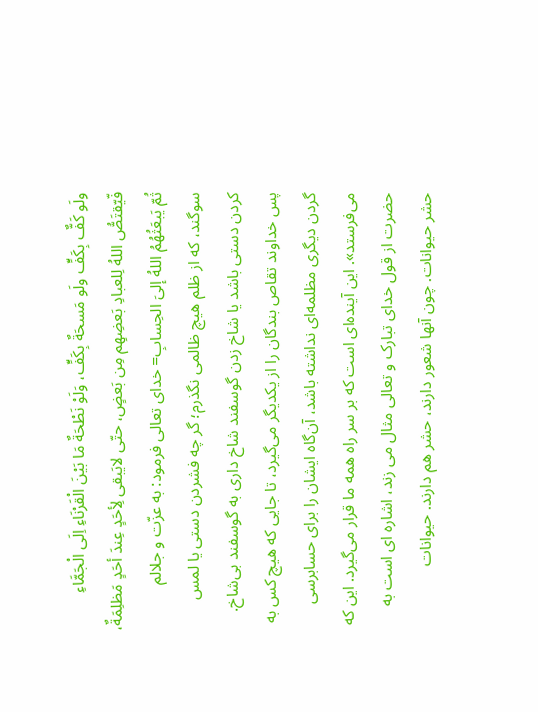ولَو کَفٌّ بِکَفٍّ ولَو مَسحَةٌ بِکَفٍّ، وَلَوْ نَطْحَةٌ مَا بَیْنَ الْقَرْنَاءِ اِلَى الْجَمَّاءِ فّیّقتَصُّ اللهُ لِلعبادِ بَعضِهِم مِن بَعضٍ، حتّی لایَبقی لِأحَدٍ عِندَ أحَدٍ مَظلِمَةٌ، ثُمّ یَبعَثُهُمُ اللهُ إلیَ الحِسابِ= خدای تعالی فرمود: به عزّت و جلالم سوگند، که از ظلم هیچ ظالمی نگذرم؛ گر چه فشردن دستی یا لمس کردن دستی باشد یا شاخ زدن گوسفند شاخ داری به گوسفند بی‌شاخ. پس خداوند تقاص بندگان را از یکدیگر می‌گیرد، تا جایی که هیچ کس به گردن دیگری مظلمه‌ای نداشته باشد، آن‌گاه ایشان را برای حسابرسی می‌فرستد». این آینده‌ای است که بر سر راه همه ما قرار می‌گیرد. این که حضرت از قول خدای تبارک و تعالی مثال می زند، اشاره ای است به حشر حیوانات. چون آنها شعور دارند، حشر هم دارند. حیوانات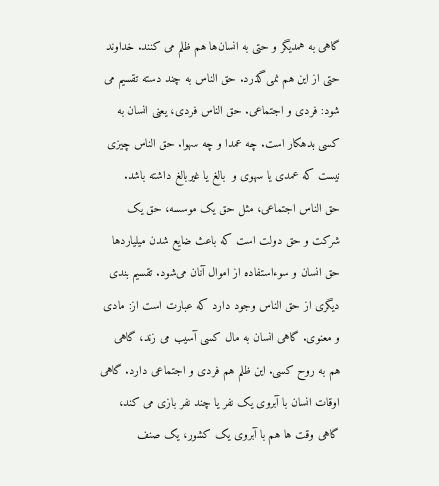گاهی به همدیگر و حتی به انسان‌ها هم ظلم می کنند. خداوند حتی از این هم نمی‌گذرد. حق الناس به چند دسته تقسیم می شود: فردی و اجتماعی. حق الناس فردی، یعنی انسان به کسی بدهکار است. چه عمدا و چه سهوا. حق الناس چیزی نیست که عمدی یا سهوی و  بالغ یا غیربالغ داشته باشد.      حق الناس اجتماعی، مثل حق یک موسسه، حق یک شرکت و حق دولت است که باعث ضایع شدن میلیاردها حق انسان و سوءاستفاده از اموال آنان می‌شود. تقسیم بندی دیگری از حق الناس وجود دارد که عبارت است از: مادی و معنوی. گاهی انسان به مال کسی آسیب می زند، گاهی هم به روح کسی. این ظلم هم فردی و اجتماعی دارد. گاهی اوقات انسان با آبروی یک نفر یا چند نفر بازی می کند، گاهی وقت ها هم با آبروی یک کشور، یک صنف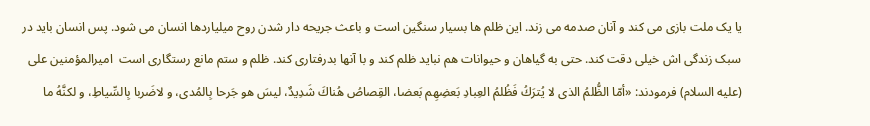یا یک ملت بازی می کند و آنان صدمه می زند. این ظلم ها بسیار سنگین است و باعث جریحه دار شدن روح میلیاردها انسان می شود. پس انسان باید در سبک زندگی اش خیلی دقت کند. حتی به گیاهان و حیوانات هم نباید ظلم کند و با آنها بدرفتاری کند. ظلم و ستم مانع رستگاری است  امیرالمؤمنین علی (علیه السلام) فرمودند: «أمّا الظُّلمُ الذی لا یُترَكُ فَظُلمُ العِبادِ بَعضِهِم بَعضا، القِصاصُ هُناكَ شَدِیدٌ، لیسَ هو جَرحا بِالمُدى، و لاضَربا بِالسِّیاطِ، و لكنَّهُ ما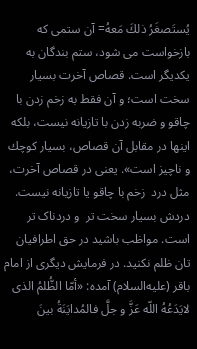یُستَصغَرُ ذلكَ مَعهُ= آن ستمى كه بازخواست مى شود، ستم بندگان به یكدیگر است. قصاص آخرت بسیار سخت است؛ و آن فقط به زخم زدن با چاقو و ضربه زدن با تازیانه نیست، بلكه اینها در مقابل آن قصاص، بسیار كوچك و ناچیز است». یعنی در قصاص آخرت، مثل درد  زخم با چاقو یا تازیانه نیست. دردش بسیار سخت تر  و دردناک تر است. مواظب باشید در حق اطرافیان تان ظلم نکنید. در فرمایش دیگری از امام باقر (علیه‌السلام) آمده: «أمّا الظُّلمُ الذی لایَدَعُهُ اللّه عَزَّ و جلَّ فالمُدایَنَةُ بینَ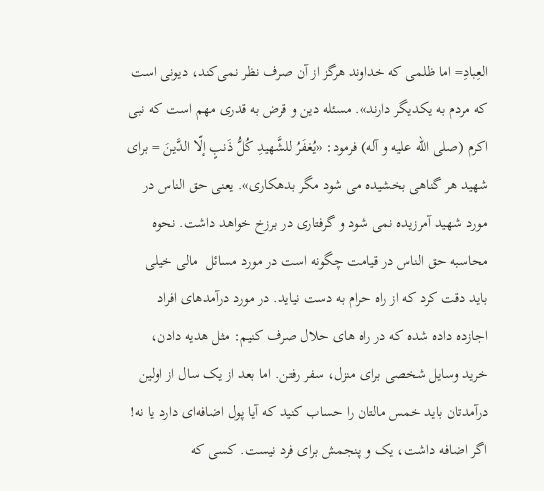العِبادِ= اما ظلمی که خداوند هرگز از آن صرف نظر نمی‌کند، دیونی است که مردم به یکدیگر دارند». مسئله دین و قرض به قدری مهم است که نبی اکرم (صلی الله علیه و آله) فرمود: «یُغفَرُ للشَّهیدِ كُلُّ ذَنبٍ إلّا الدَّینَ = برای شهید هر گناهی بخشیده می شود مگر بدهکاری». یعنی حق الناس در مورد شهید آمرزیده نمی شود و گرفتاری در برزخ خواهد داشت. نحوه محاسبه حق الناس در قیامت چگونه است در مورد مسائل  مالی خیلی باید دقت کرد که از راه حرام به دست نیاید. در مورد درآمدهای افراد اجازده داده شده که در راه های حلال صرف کنیم: مثل هدیه دادن، خرید وسایل شخصی برای منزل، سفر رفتن. اما بعد از یک سال از اولین درآمدتان باید خمس مالتان را حساب کنید که آیا پول اضافه‌ای دارد یا نه! اگر اضافه داشت، یک و پنجمش برای فرد نیست. کسی که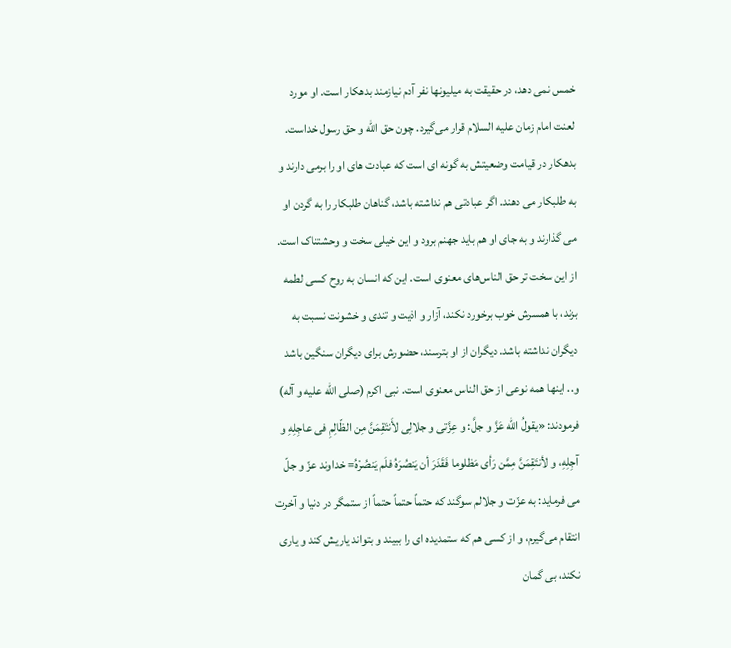خمس نمی دهد، در حقیقت به میلیونها نفر آدم نیازمند بدهکار است. او مورد لعنت امام زمان علیه السلام قرار می‌گیرد. چون حق الله و حق رسول خداست. بدهکار در قیامت وضعیتش به گونه ای است که عبادت های او را برمی دارند و به طلبکار می دهند. اگر عبادتی هم نداشته باشد‌، گناهان طلبکار را به گردن او می گذارند و به جای او هم باید جهنم برود و این خیلی سخت و وحشتناک است. از این سخت تر حق الناس‌های معنوی است. این که انسان به روح کسی لطمه بزند، با همسرش خوب برخورد نکند، آزار و اذیت و تندی و خشونت نسبت به دیگران نداشته باشد. دیگران از او بترسند، حضورش برای دیگران سنگین باشد و.. اینها همه نوعی از حق الناس معنوی است. نبی اکرم (صلی الله علیه و آله) فرمودند: «یقولُ اللّه عَزَّ و جلَّ: و عِزَّتی و جلالِی لأَنتَقِمَنَّ مِن الظّالِمِ فی عاجِلِهِ و آجِلِهِ، و لأنتَقِمَنَّ مِمَّن رَأى مَظلوما فَقَدَرَ أن یَنصُرَهُ فلَم یَنصُرْهُ= خداوند عزّ و جلّ مى فرماید: به عزّت و جلالم سوگند كه حتماً حتماً حتماً از ستمگر در دنیا و آخرت انتقام مى‌گیرم، و از كسى هم كه ستمدیده اى را ببیند و بتواند یاریش کند و یاری نکند، بى گمان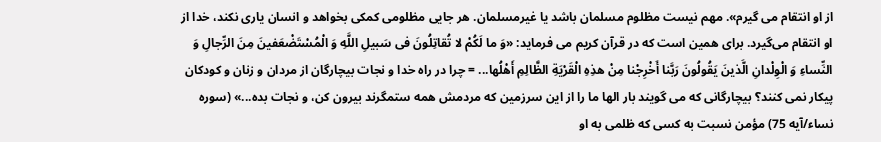از او انتقام مى گیرم». مهم نیست مظلوم مسلمان باشد یا غیرمسلمان. هر جایی مظلومی کمکی بخواهد و انسان یاری نکند، خدا از او انتقام می‌گیرد. برای همین است که در قرآن کریم می فرماید: «وَ ما لَکُمْ لا تُقاتِلُونَ فی سَبیلِ اللَّهِ وَ الْمُسْتَضْعَفینَ مِنَ الرِّجالِ وَ النِّساءِ وَ الْوِلْدانِ الَّذینَ یَقُولُونَ رَبَّنا أَخْرِجْنا مِنْ هذِهِ الْقَرْیَةِ الظَّالِمِ أَهْلُها... = چرا در راه خدا و نجات بیچارگان از مردان و زنان و کودکان پیکار نمی کنند؟ بیچارگانی که می گویند بار الها ما را از این سرزمین که مردمش همه ستمگرند بیرون کن، و نجات بده...» (سوره نساء/آیه 75) مؤمن نسبت به کسی که ظلمی به او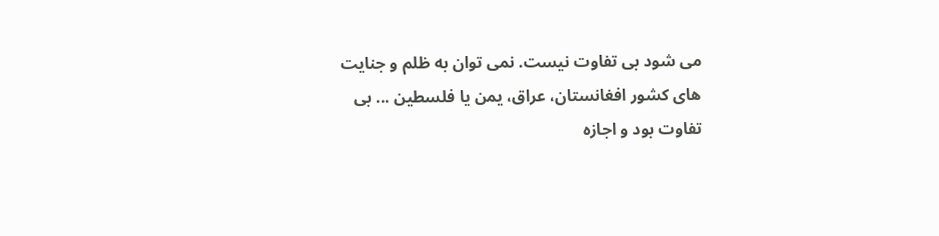می شود بی تفاوت نیست. نمی توان به ظلم و جنایت های کشور افغانستان، عراق، یمن یا فلسطین ... بی تفاوت بود و اجازه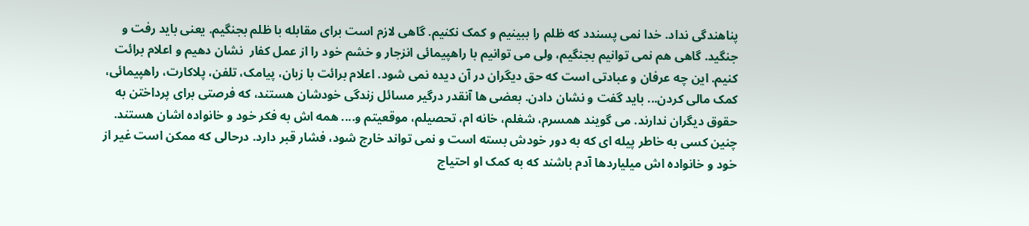پناهندگی نداد. خدا نمی پسندد که ظلم را ببینیم و کمک نکنیم. گاهی لازم است برای مقابله با ظلم بجنگیم. یعنی باید رفت و جنگید. گاهی هم نمی توانیم بجنگیم، ولی می توانیم با راهپیمائی انزجار و خشم خود را از عمل کفار  نشان دهیم و اعلام برائت کنیم. این چه عرفان و عبادتی است که حق دیگران در آن دیده نمی شود. اعلام برائت با زبان، پیامک، تلفن، پلاکارت، راهپیمائی، کمک مالی کردن... باید گفت و نشان دادن. بعضی ها آنقدر درگیر مسائل زندگی خودشان هستند، که فرصتی برای پرداختن به حقوق دیگران ندارند. می گویند همسرم، شغلم، خانه ام، تحصیلم، موقعیتم و.... همه اش به فکر خود و خانواده اشان هستند. چنین کسی به خاطر پیله ای که به دور خودش بسته است و نمی تواند خارج شود، فشار قبر دارد. درحالی که ممکن است غیر از خود و خانواده اش میلیاردها آدم باشند که به کمک او احتیاج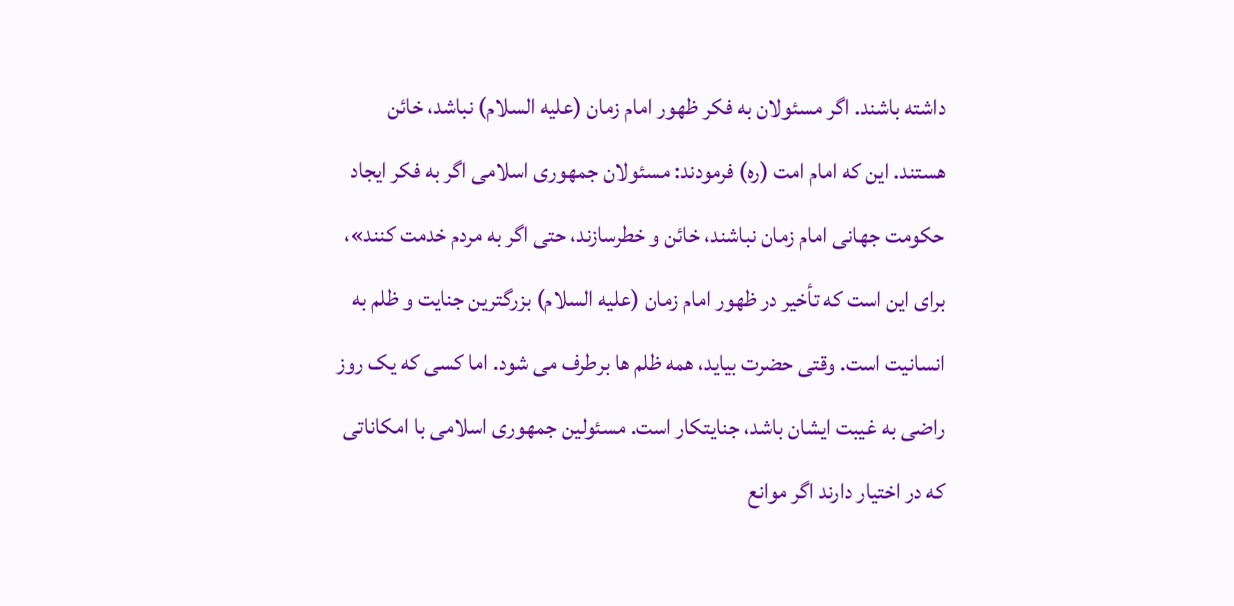داشته باشند. اگر مسئولان به فکر ظهور امام زمان (علیه السلام) نباشد، خائن هستند. این که امام امت (ره) فرمودند: مسئولان جمهوری اسلامی اگر به فکر ایجاد حکومت جهانی امام زمان نباشند، خائن و خطرسازند، حتی اگر به مردم خدمت کنند»، برای این است که تأخیر در ظهور امام زمان (علیه السلام) بزرگترین جنایت و ظلم به انسانیت است. وقتی حضرت بیاید، همه ظلم ها برطرف می شود. اما کسی که یک روز راضی به غیبت ایشان باشد، جنایتکار است. مسئولین جمهوری اسلامی با امکاناتی که در اختیار دارند اگر موانع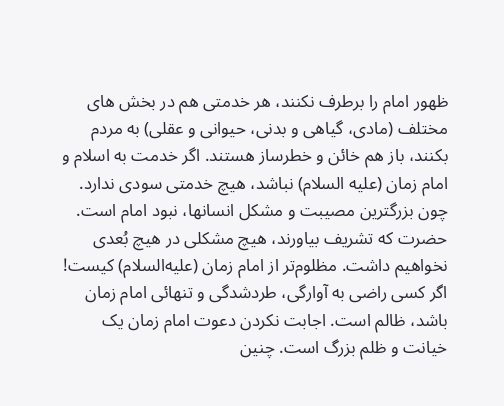ظهور امام را برطرف نکنند، هر خدمتی هم در بخش های مختلف (مادی، گیاهی و بدنی، حیوانی و عقلی) به مردم بکنند، باز هم خائن و خطرساز هستند. اگر خدمت به اسلام و امام زمان (علیه السلام) نباشد، هیچ خدمتی سودی ندارد. چون بزرگترین مصیبت و مشکل انسانها، نبود امام است. حضرت که تشریف بیاورند، هیچ مشکلی در هیچ بُعدی نخواهیم داشت. مظلوم‌تر از امام زمان (علیه‌السلام) کیست! اگر کسی راضی به آوارگی، طردشدگی و تنهائی امام زمان باشد، ظالم است. اجابت نکردن دعوت امام زمان یک خیانت و ظلم بزرگ است. چنین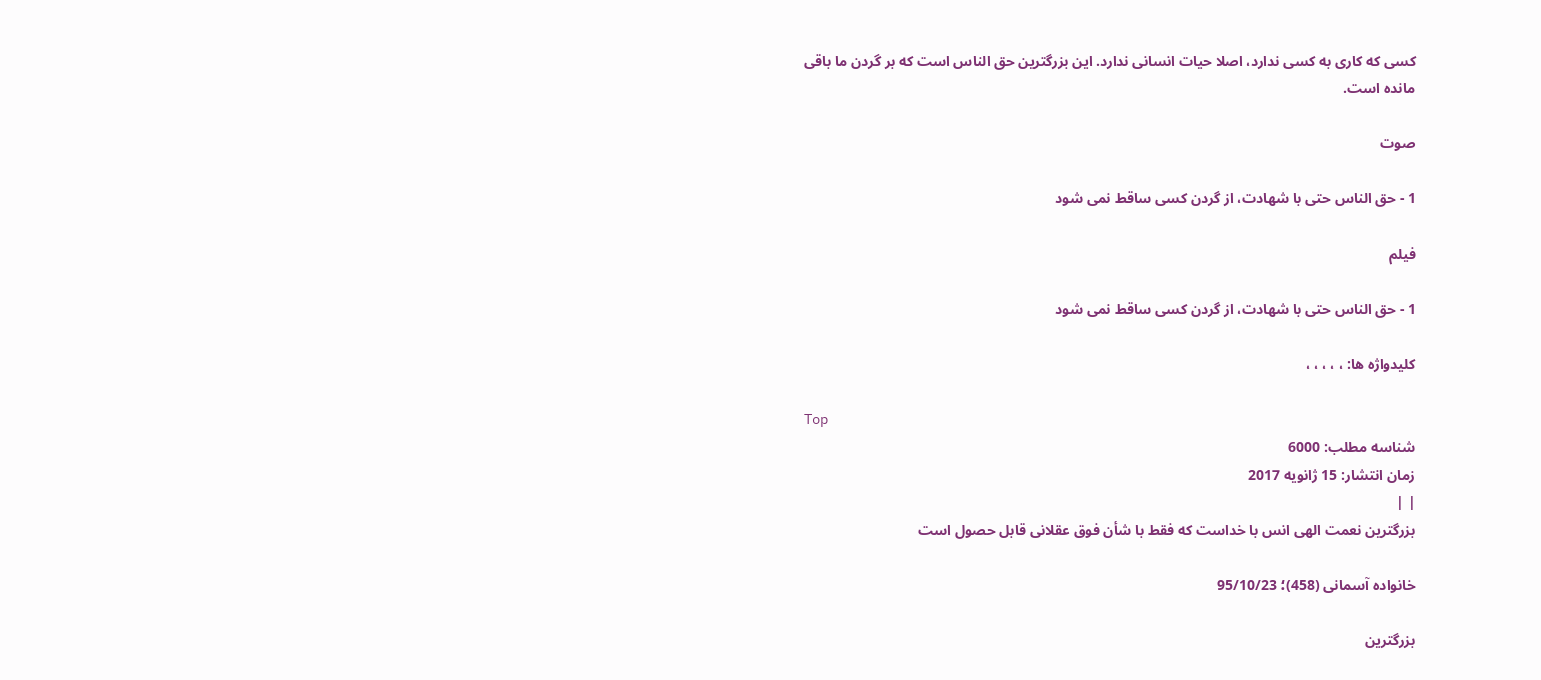کسی که کاری به کسی ندارد، اصلا حیات انسانی ندارد. این بزرگترین حق الناس است که بر گردن ما باقی مانده است.

صوت

1 - حق الناس حتی با شهادت، از گردن کسی ساقط نمی شود

فیلم

1 - حق الناس حتی با شهادت، از گردن کسی ساقط نمی شود

کلیدواژه ها: ، ، ، ، ،

Top
شناسه مطلب: 6000
زمان انتشار: 15 ژانویه 2017
| |
بزرگترین نعمت الهی انس با خداست که فقط با شأن فوق عقلانی قابل حصول است

خانواده آسمانی (458)؛ 95/10/23

بزرگترین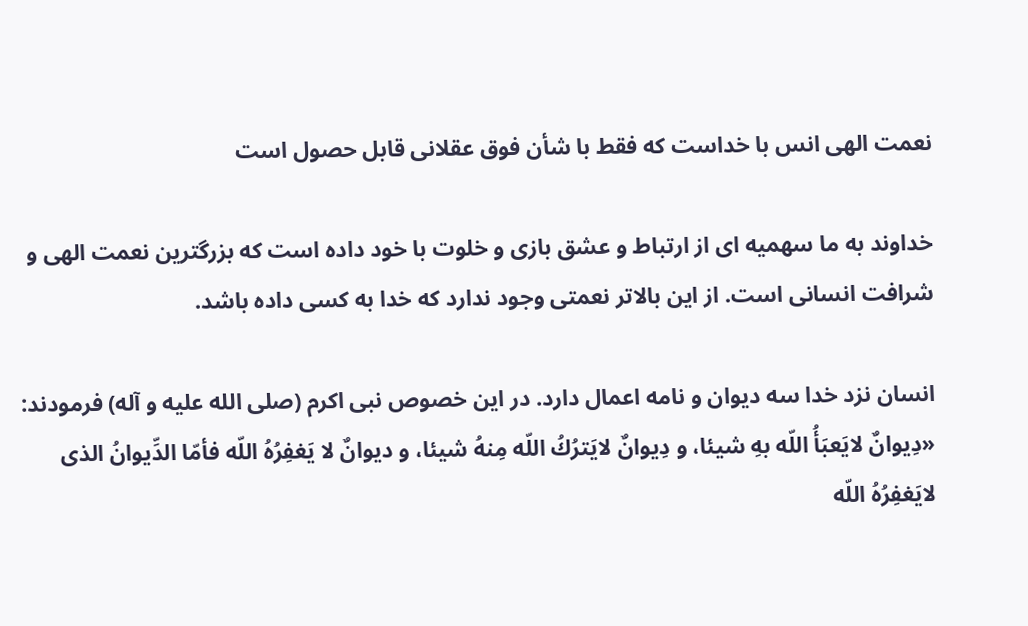نعمت الهی انس با خداست که فقط با شأن فوق عقلانی قابل حصول است

خداوند به ما سهمیه ای از ارتباط و عشق بازی و خلوت با خود داده است که بزرگترین نعمت الهی و شرافت انسانی است. از این بالاتر نعمتی وجود ندارد که خدا به کسی داده باشد.

انسان نزد خدا سه دیوان و نامه اعمال دارد. در این خصوص نبی اکرم (صلی الله علیه و آله) فرمودند: «دِیوانٌ لایَعبَأُ اللّه بهِ شیئا، و دِیوانٌ لایَترُكُ اللّه مِنهُ شیئا، و دیوانٌ لا یَغفِرُهُ اللّه فأمّا الدِّیوانُ الذی لایَغفِرُهُ اللّه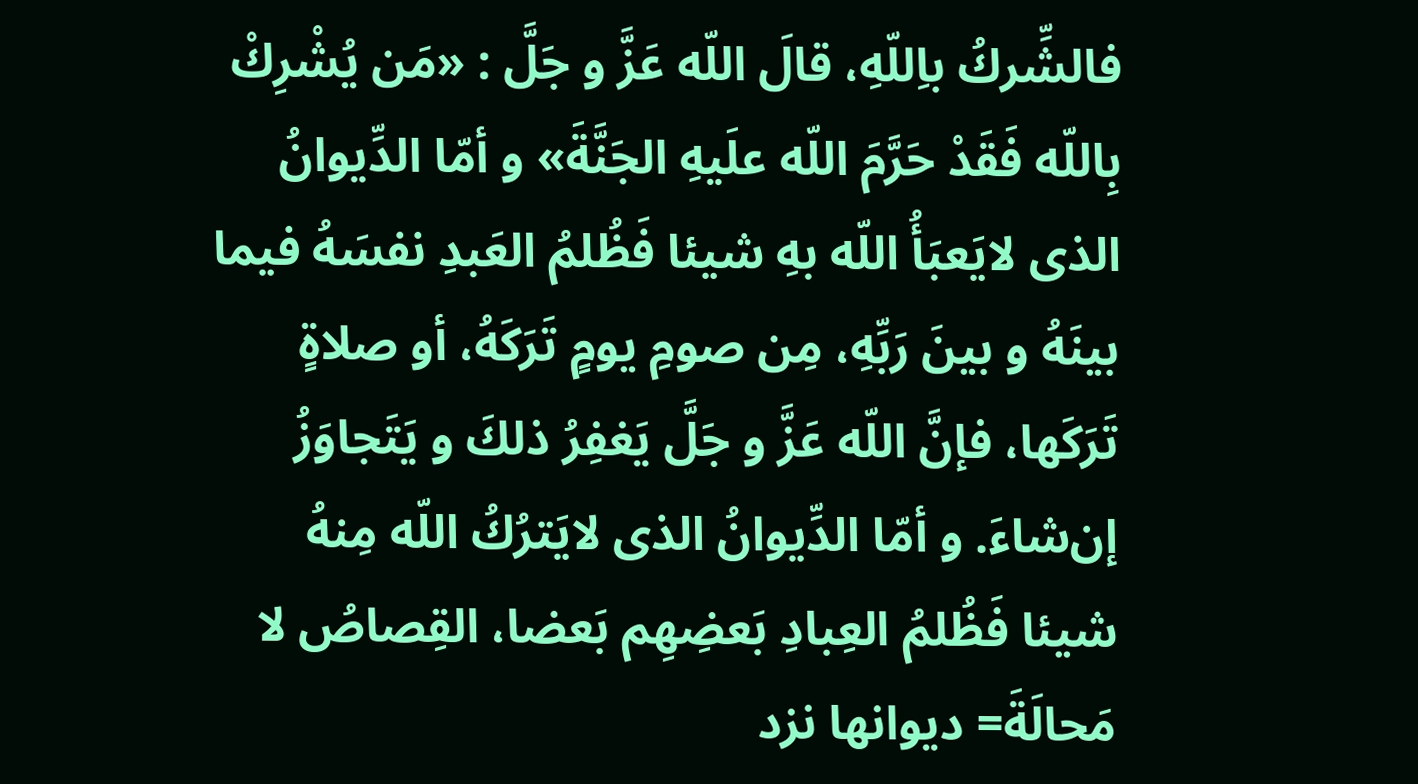فالشِّركُ باِللّهِ، قالَ اللّه عَزَّ و جَلَّ : «مَن یُشْرِكْ بِاللّه فَقَدْ حَرَّمَ اللّه علَیهِ الجَنَّةَ» و أمّا الدِّیوانُ الذی لایَعبَأُ اللّه بهِ شیئا فَظُلمُ العَبدِ نفسَهُ فیما بینَهُ و بینَ رَبِّهِ، مِن صومِ یومٍ تَرَكَهُ، أو صلاةٍ تَرَكَها، فإنَّ اللّه عَزَّ و جَلَّ یَغفِرُ ذلكَ و یَتَجاوَزُ إن‌شاءَ. و أمّا الدِّیوانُ الذی لایَترُكُ اللّه مِنهُ شیئا فَظُلمُ العِبادِ بَعضِهِم بَعضا، القِصاصُ لا مَحالَةَ= دیوانها نزد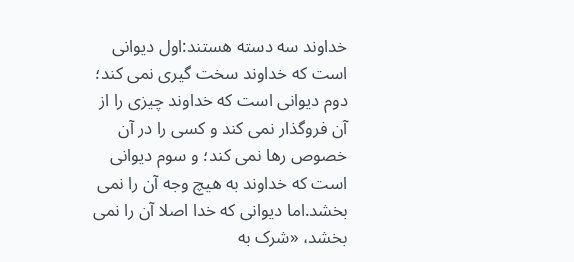خداوند سه دسته هستند:اول دیوانی است که خداوند سخت گیری نمی کند؛ دوم دیوانی است که خداوند چیزی را از آن فروگذار نمی کند و کسی را در آن خصوص رها نمی کند؛ و سوم دیوانی است که خداوند به هیچ وجه آن را نمی بخشد.اما دیوانی که خدا اصلا آن را نمی بخشد، «شرک به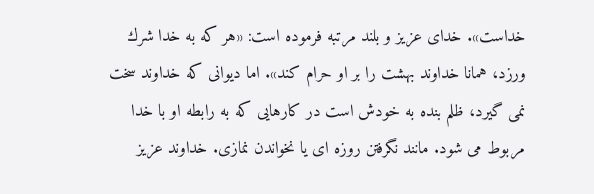خداست». خداى عزیز و بلند مرتبه فرموده است: «هر كه به خدا شرك ورزد، همانا خداوند بهشت را بر او حرام كند». اما دیوانی که خداوند سخت نمی گیرد، ظلم بنده به خودش است در كارهایى كه به رابطه او با خدا مربوط مى شود. مانند نگرفتن روزه اى یا نخواندن نمازى. خداوند عزیز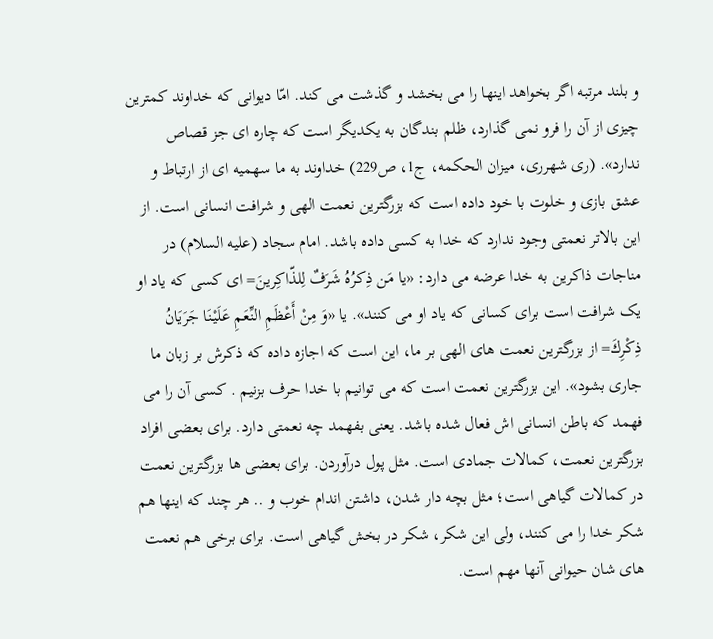و بلند مرتبه اگر بخواهد اینها را مى بخشد و گذشت مى كند. امّا دیوانى كه خداوند كمترین چیزى از آن را فرو نمى گذارد، ظلم بندگان به یكدیگر است كه چاره اى جز قصاص ندارد». (ری شهرری، میزان الحکمه، ج1، ص229) خداوند به ما سهمیه ای از ارتباط و عشق بازی و خلوت با خود داده است که بزرگترین نعمت الهی و شرافت انسانی است. از این بالاتر نعمتی وجود ندارد که خدا به کسی داده باشد. امام سجاد (علیه السلام) در مناجات ذاکرین به خدا عرضه می دارد: «یا مَن ذِكرُهُ شَرَفٌ لِلذّاكِرینَ= ای کسی که یاد او یک شرافت است برای کسانی که یاد او می کنند». یا «وَ مِنْ أَعْظَمِ النِّعَمِ عَلَیْنَا جَرَیَانُ ذِكْرِكَ= از بزرگترین نعمت های الهی بر ما، این است که اجازه داده که ذکرش بر زبان ما جاری بشود». این بزرگترین نعمت است که می توانیم با خدا حرف بزنیم . کسی آن را می فهمد که باطن انسانی اش فعال شده باشد. یعنی بفهمد چه نعمتی دارد. برای بعضی افراد بزرگترین نعمت، کمالات جمادی است. مثل پول درآوردن. برای بعضی ها بزرگترین نعمت در کمالات گیاهی است؛ مثل بچه دار شدن، داشتن اندام خوب و .. هر چند که اینها هم شکر خدا را می کنند، ولی این شکر، شکر در بخش گیاهی است. برای برخی هم نعمت های شان حیوانی آنها مهم است.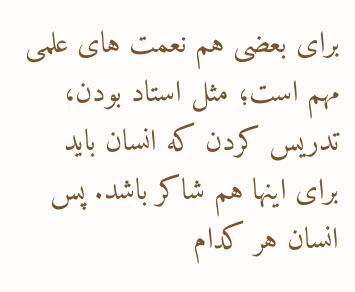برای بعضی هم نعمت های علمی مهم است؛ مثل استاد بودن،  تدریس کردن که انسان باید برای اینها هم شاکر باشد. پس انسان هر کدام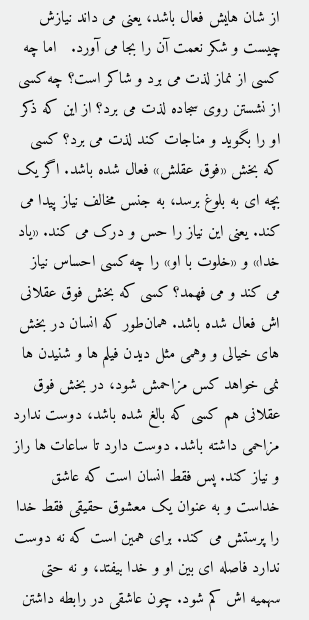از شان هایش فعال باشد، یعنی می داند نیازش چیست و شکر نعمت آن را بجا می آورد.   اما چه کسی از نماز لذت می برد و شاکر است؟ چه کسی از نشستن روی سجاده لذت می برد؟ از این که ذکر او را بگوید و مناجات کند لذت می برد؟ کسی که بخش «فوق عقلش» فعال شده باشد. اگر یک بچه ای به بلوغ برسد، به جنس مخالف نیاز پیدا می کند. یعنی این نیاز را حس و درک می کند. «یاد خدا» و «خلوت با او» را چه کسی احساس نیاز می کند و می فهمد؟ کسی که بخش فوق عقلانی اش فعال شده باشد. همان‌طور که انسان در بخش های خیالی و وهمی مثل دیدن فیلم ها و شنیدن ها نمی خواهد کس مزاحمش شود، در بخش فوق عقلانی هم کسی که بالغ شده باشد، دوست ندارد مزاحمی داشته باشد. دوست دارد تا ساعات ها راز و نیاز کند. پس فقط انسان است که عاشق خداست و به عنوان یک معشوق حقیقی فقط خدا را پرستش می کند. برای همین است که نه دوست ندارد فاصله ای بین او و خدا بیفتد، و نه حتی سهمیه اش کم شود. چون عاشقی در رابطه داشتن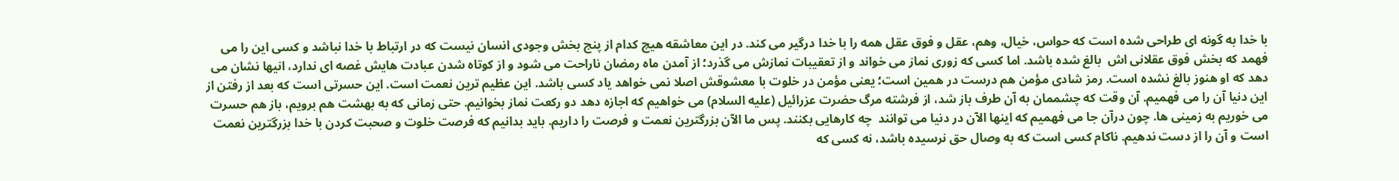با خدا به گونه ای طراحی شده است که حواس، خیال، وهم، عقل و فوق عقل همه را با خدا درگیر می کند. در این معاشقه هیچ کدام از پنج بخش وجودی انسان نیست که در ارتباط با خدا نباشد و کسی این را می فهمد که بخش فوق عقلانی اش  بالغ شده باشد. اما کسی که زوری نماز می خواند و از تعقیبات نمازش می گذرد؛ از آمدن ماه رمضان ناراحت می شود و از کوتاه شدن عبادت هایش غصه ای ندارد، انیها نشان می دهد که او هنوز بالغ نشده است. رمز شادی مؤمن هم درست در همین است؛ یعنی مؤمن در خلوت با معشوقش اصلا نمی خواهد یاد کسی باشد. این عظیم ترین نعمت است. این حسرتی است که بعد از رفتن از این دنیا آن را می فهمیم. آن وقت که چشممان به آن طرف باز شد، از فرشته مرگ حضرت عزرائیل (علیه السلام) می خواهیم که اجازه دهد دو رکعت نماز بخوانیم. حتی زمانی که به بهشت هم برویم، باز هم حسرت می خوریم به زمینی ها. چون درآن جا می فهمیم که اینها الآن در دنیا می توانند  چه کارهایی بکنند. پس ما الآن بزرگترین نعمت و فرصت را داریم. باید بدانیم که فرصت خلوت و صحبت کردن با خدا بزرگترین نعمت است و آن را از دست ندهیم. ناكام كسى است كه به وصال حق نرسیده باشد، نه کسی که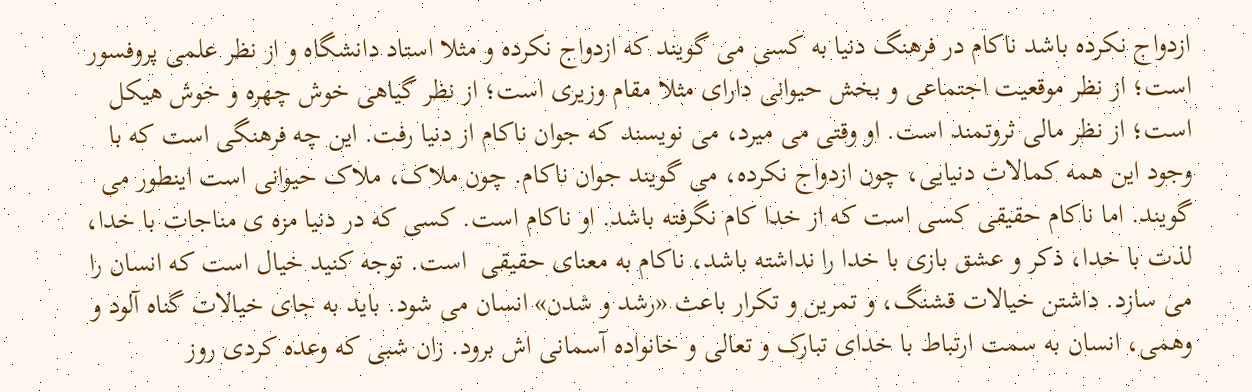ازدواج نکرده باشد ناکام در فرهنگ دنیا به کسی می گویند که ازدواج نکرده و مثلا استاد دانشگاه و از نظر علمی پروفسور است؛ از نظر موقعیت اجتماعی و بخش حیوانی دارای مثلا مقام وزیری است؛ از نظر گیاهی خوش چهره و خوش هیکل است؛ از نظر مالی ثروتمند است. او وقتی می میرد، می نویسند که جوان ناکام از دنیا رفت. این چه فرهنگی است که با وجود این همه کمالات دنیایی، چون ازدواج نکرده، می گویند جوان ناکام. چون ملاک، ملاک حیوانی است اینطور می گویند. اما ناکام حقیقی کسی است که از خدا کام نگرفته باشد. او ناکام است. کسی که در دنیا مزه ی مناجات با خدا، لذت با خدا، ذکر و عشق بازی با خدا را نداشته باشد، ناکام به معنای حقیقی  است. توجه کنید خیال است که انسان را می سازد. داشتن خیالات قشنگ، و تمرین و تکرار باعث «رشد و شدن» انسان می شود. باید به جای خیالات گناه آلود و وهمی، انسان به سمت ارتباط با خدای تبارک و تعالی و خانواده آسمانی اش برود. زان شبی که وعده کردی روز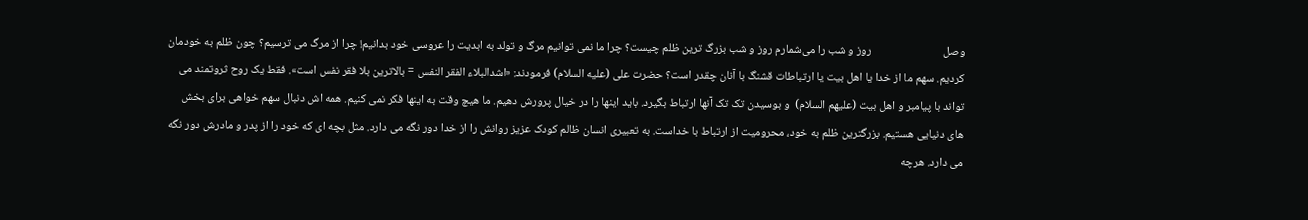وصل                           روز و شب را می‌شمارم روز و شب بزرگ ترین ظلم چیست؟ چرا ما نمی توانیم مرگ و تولد به ابدیت را عروسی خود بدانیم! چرا از مرگ می ترسیم؟ چون ظلم به خودمان کردیم. سهم ما از خدا یا اهل بیت یا ارتباطات قشنگ با آنان چقدر است؟ حضرت علی (علیه السلام) فرمودند: «اشدالبلاء الفقر النفس = بالاترین بلا فقر نفس است». فقط یک روح ثروتمند می تواند با پیامبر و اهل بیت (علیهم السلام)  و بوسیدن تک تک آنها ارتباط بگیرد. باید اینها را در خیال پرورش دهیم. ما هیچ وقت به اینها فکر نمی کنیم. همه اش دنبال سهم خواهی برای بخش های دنیایی هستیم. بزرگترین ظلم به خود، محرومیت از ارتباط با خداست. به تعبیری انسان ظالم کودک عزیز روانش را از خدا دور نگه می دارد. مثل بچه ای که خود را از پدر و مادرش دور نگه می دارد. هرچه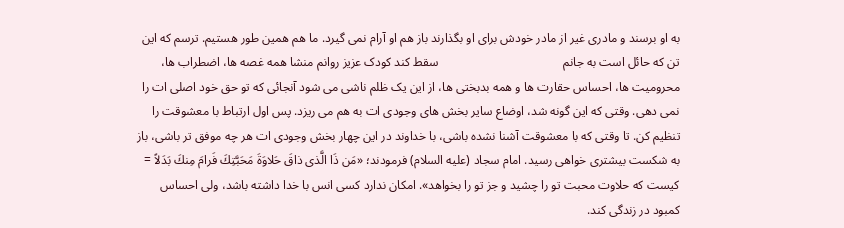به او برسند و مادری غیر از مادر خودش برای او بگذارند باز هم او آرام نمی گیرد. ما هم همین طور هستیم. ترسم که این تن که حائل است به جانم                                        سقط کند کودک عزیز روانم منشا همه غصه ها، اضطراب ها، محرومیت ها، احساس حقارت ها و همه بدبختی ها، از این یک ظلم ناشی می شود آنجائی که تو حق خود اصلی ات را نمی دهی. وقتی که این گونه شد، اوضاع سایر بخش های وجودی ات به هم می ریزد. پس اول ارتباط با معشوقت را تنظیم کن. تا وقتی که با معشوقت آشنا نشده باشی، با خداوند در این چهار بخش وجودی ات هر چه موفق تر باشی، باز به شکست بیشتری خواهی رسید. امام سجاد (علیه السلام) فرمودند؛ «مَن ذَا الَّذی ذاقَ حَلاوَةَ مَحَبَّتِكَ فَرامَ مِنكَ بَدَلاً = کیست که حلاوت محبت تو را چشید و جز تو را بخواهد». امکان ندارد کسی انس با خدا داشته باشد، ولی احساس کمبود در زندگی کند.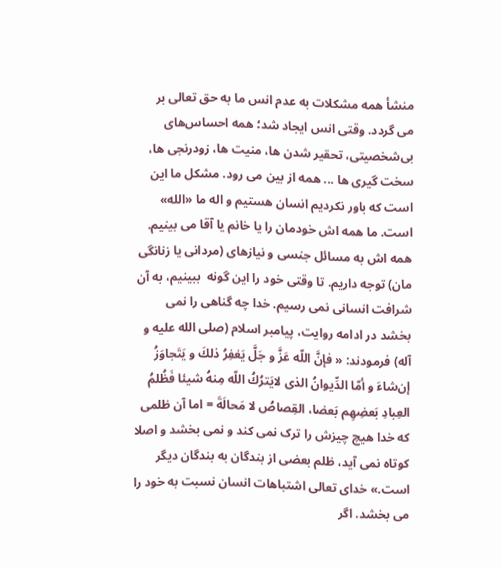منشأ همه مشکلات به عدم انس ما به حق تعالی بر می گردد. وقتی انس ایجاد شد؛ همه احساس‌های بی‌شخصیتی، تحقیر شدن ها، منیت ها، زودرنجی ها، سخت گیری ها ... همه از بین می رود. مشکل ما این است که باور نکردیم انسان هستیم و اله ما «الله» است. ما همه اش خودمان را یا خانم یا آقا می بینیم. همه اش به مسائل جنسی و نیازهای (مردانی یا زنانگی مان) توجه داریم. تا وقتی خود را این گونه  ببینیم، به آن شرافت انسانی نمی رسیم. خدا چه گناهی را نمی بخشد در ادامه روایت، پیامبر اسلام (صلی الله علیه و آله) فرمودند: « فإنَّ اللّه عَزَّ و جَلَّ یَغفِرُ ذلكَ و یَتَجاوَزُ إن‌شاءَ و أمّا الدِّیوانُ الذی لایَترُكُ اللّه مِنهُ شیئا فَظُلمُ العِبادِ بَعضِهِم بَعضا، القِصاصُ لا مَحالَةَ = اما آن ظلمی که خدا هیچ چیزش را ترک نمی کند و نمی بخشد و اصلا کوتاه نمی آید، ظلم بعضی از بندگان به بندگان دیگر است.» خدای تعالی اشتباهات انسان نسبت به خود را می بخشد. اگر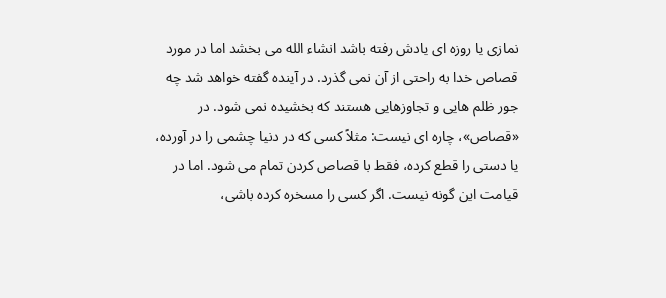نمازی یا روزه ای یادش رفته باشد انشاء الله می بخشد اما در مورد قصاص خدا به راحتی از آن نمی گذرد. در آینده گفته خواهد شد چه جور ظلم هایی و تجاوزهایی هستند که بخشیده نمی شود. در «قصاص»، چاره ای نیست: مثلاً کسی که در دنیا چشمی را در آورده، یا دستی را قطع کرده، فقط با قصاص کردن تمام می شود. اما در قیامت این گونه نیست. اگر کسی را مسخره کرده باشی،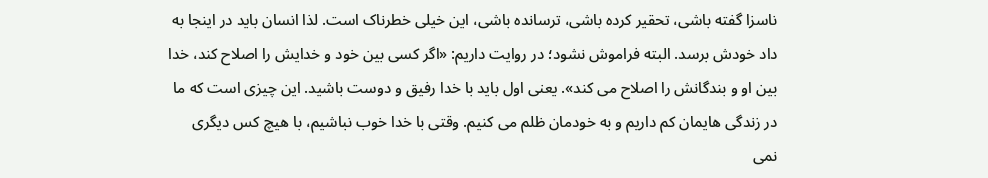ناسزا گفته باشی، تحقیر کرده باشی، ترسانده باشی، این خیلی خطرناک است. لذا انسان باید در اینجا به داد خودش برسد. البته فراموش نشود؛ در روایت داریم: «اگر کسی بین خود و خدایش را اصلاح کند، خدا بین او و بندگانش را اصلاح می کند». یعنی اول باید با خدا رفیق و دوست باشید. این چیزی است که ما در زندگی هایمان کم داریم و به خودمان ظلم می کنیم. وقتی با خدا خوب نباشیم، با هیچ کس دیگری نمی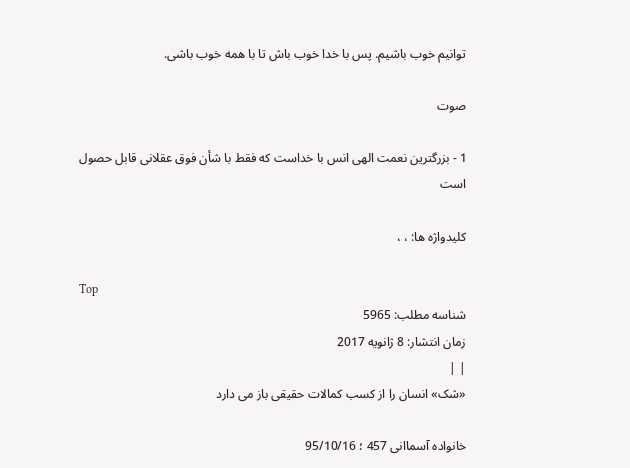توانیم خوب باشیم. پس با خدا خوب باش تا با همه خوب باشی.

صوت

1 - بزرگترین نعمت الهی انس با خداست که فقط با شأن فوق عقلانی قابل حصول است

کلیدواژه ها: ، ،

Top
شناسه مطلب: 5965
زمان انتشار: 8 ژانویه 2017
| |
«شک» انسان را از کسب کمالات حقیقی باز می دارد

خانواده آسماانی 457 ؛ 95/10/16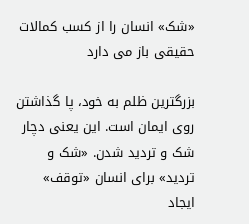«شک» انسان را از کسب کمالات حقیقی باز می دارد

بزرگترین ظلم به خود، پا گذاشتن روی ایمان است. این یعنی دچار شک و تردید شدن. «شک و تردید» برای انسان «توقف» ایجاد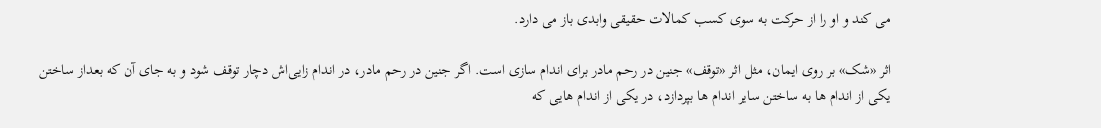می کند و او را از حرکت به سوی کسب کمالات حقیقی وابدی باز می دارد.

اثر «شک» بر روی ایمان، مثل اثر «توقف» جنین در رحم مادر برای اندام سازی است. اگر جنین در رحم مادر، در اندام زایی‌اش دچار توقف شود و به جای آن که بعداز ساختن یکی از اندام ها به ساختن سایر اندام ها بپردازد، در یکی از اندام هایی که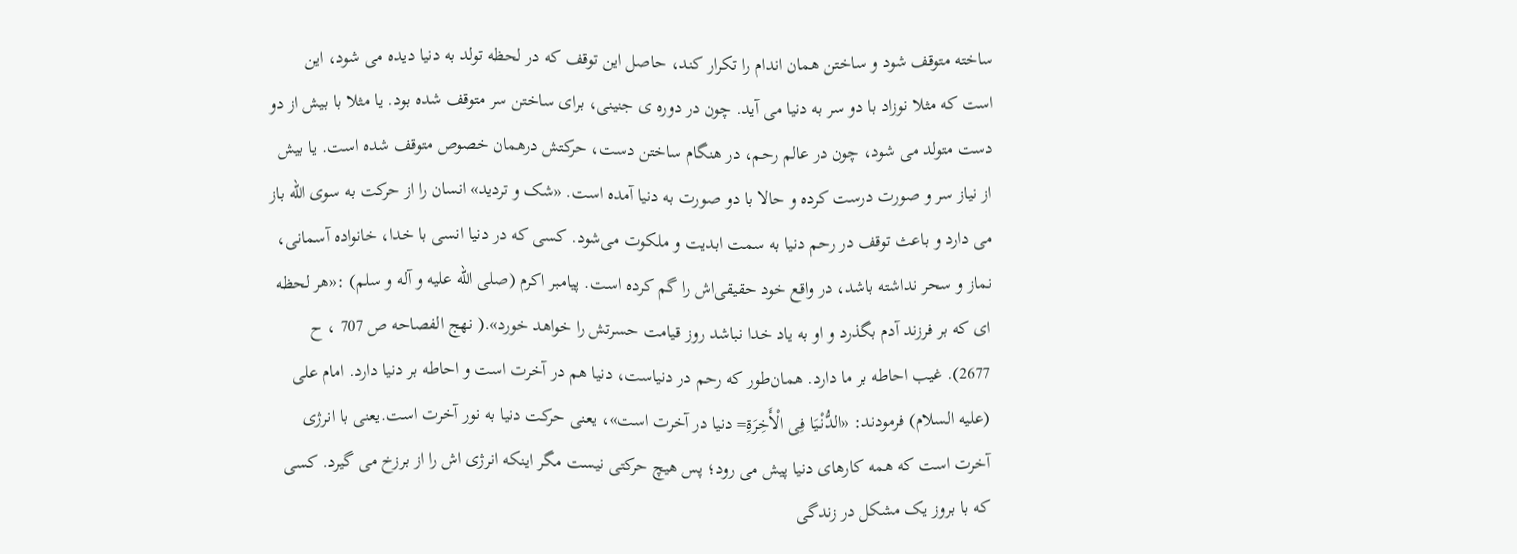ساخته متوقف شود و ساختن همان اندام را تکرار کند، حاصل این توقف که در لحظه تولد به دنیا دیده می شود، این است که مثلا نوزاد با دو سر به دنیا می آید. چون در دوره ی جنینی، برای ساختن سر متوقف شده بود. یا مثلا با بیش از دو دست متولد می شود، چون در عالم رحم، در هنگام ساختن دست، حرکتش درهمان خصوص متوقف شده است. یا بیش از نیاز سر و صورت درست کرده و حالا با دو صورت به دنیا آمده است. «شک و تردید» انسان را از حرکت به سوی الله باز می دارد و باعث توقف در رحم دنیا به سمت ابدیت و ملکوت می‌شود. کسی که در دنیا انسی با خدا، خانواده آسمانی، نماز و سحر نداشته باشد، در واقع خود حقیقی‌اش را گم کرده است. پیامبر اکرم (صلی الله علیه و آله و سلم) :«هر لحظه ای که بر فرزند آدم بگذرد و او به یاد خدا نباشد روز قیامت حسرتش را خواهد خورد».( نهج الفصاحه ص 707 ، ح 2677). غیب احاطه بر ما دارد. همان‌طور که رحم در دنیاست، دنیا هم در آخرت است و احاطه بر دنیا دارد. امام علی (علیه السلام) فرمودند: «الدُّنْیَا فِى الْأَخِرَةِ= دنیا در آخرت است»، یعنی حرکت دنیا به نور آخرت است.یعنی با انرژی آخرت است که همه کارهای دنیا پیش می رود؛ پس هیچ حرکتی نیست مگر اینکه انرژی اش را از برزخ می گیرد. کسی که با بروز یک مشکل در زندگی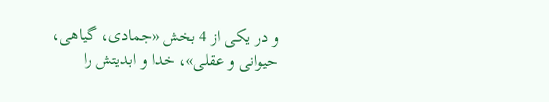و در یکی از 4 بخش «جمادی، گیاهی، حیوانی و عقلی»، خدا و ابدیتش را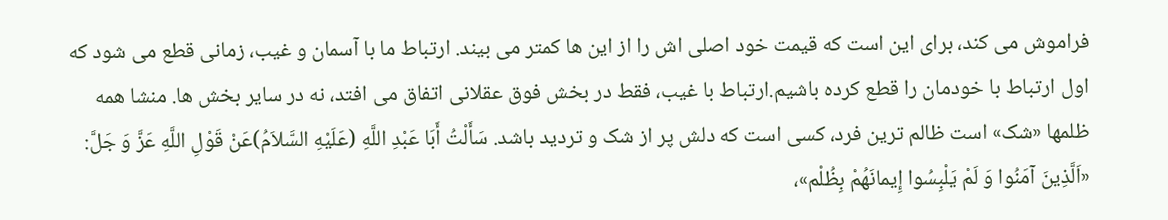فراموش می کند، برای این است که قیمت خود اصلی اش را از این ها کمتر می بیند. ارتباط ما با آسمان و غیب، زمانی قطع می شود که اول ارتباط با خودمان را قطع کرده باشیم.ارتباط با غیب، فقط در بخش فوق عقلانی اتفاق می افتد، نه در سایر بخش ها. منشا همه ظلمها «شک» است ظالم ترین فرد، کسی است که دلش پر از شک و تردید باشد. سَأَلْتُ أَبَا عَبْدِ اللَّهِ (عَلَیْهِ السَّلاَمُ)عَنْ قَوْلِ اللَّهِ عَزَّ وَ جَلَّ: «اَلَّذِینَ آمَنُوا وَ لَمْ یَلْبِسُوا إِیمانَهُمْ بِظُلْم»،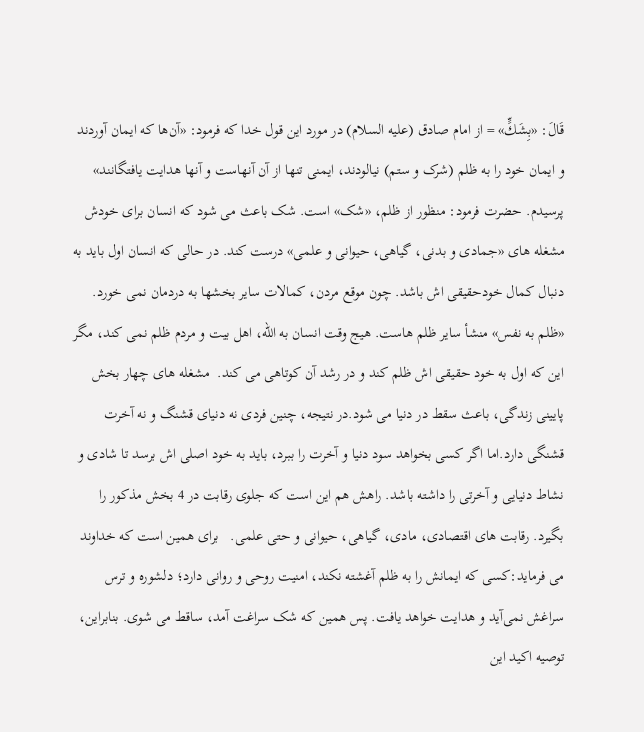قَالَ: «بِشَكٍّ» = از امام صادق (علیه السلام) در مورد این قول خدا که فرمود: «آن‌ها که ایمان آوردند و ایمان خود را به ظلم (شرک و ستم) نیالودند، ایمنی تنها از آن آنهاست و آنها هدایت یافتگانند» پرسیدم. حضرت فرمود: منظور از ظلم، «شک» است. شک باعث می شود که انسان برای خودش مشغله های «جمادی و بدنی، گیاهی، حیوانی و علمی» درست کند. در حالی که انسان اول باید به دنبال کمال خودحقیقی اش باشد. چون موقع مردن، کمالات سایر بخشها به دردمان نمی خورد. «ظلم به نفس» منشأ سایر ظلم هاست. هیج وقت انسان به الله، اهل بیت و مردم ظلم نمی کند، مگر این که اول به خود حقیقی اش ظلم کند و در رشد آن کوتاهی می کند.  مشغله های چهار بخش پایینی زندگی، باعث سقط در دنیا می شود.در نتیجه، چنین فردی نه دنیای قشنگ و نه آخرت قشنگی دارد.اما اگر کسی بخواهد سود دنیا و آخرت را ببرد، باید به خود اصلی اش برسد تا شادی و نشاط دنیایی و آخرتی را داشته باشد. راهش هم این است که جلوی رقابت در 4 بخش مذکور را بگیرد. رقابت های اقتصادی، مادی، گیاهی، حیوانی و حتی علمی.   برای همین است که خداوند می فرماید:کسی که ایمانش را به ظلم آغشته نکند، امنیت روحی و روانی دارد؛ دلشوره و ترس سراغش نمی‌آید و هدایت خواهد یافت. پس همین که شک سراغت آمد، ساقط می شوی. بنابراین، توصیه اکید این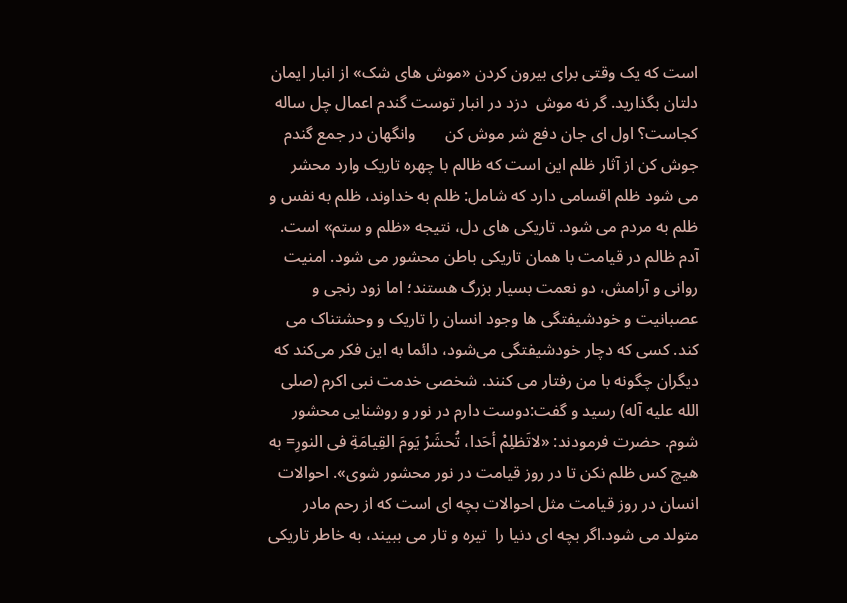است که یک وقتی برای بیرون کردن «موش های شک» از انبار ایمان دلتان بگذارید. گر نه موش  دزد در انبار توست گندم اعمال چل ساله کجاست؟ اول ای جان دفع شر موش کن       وانگهان در جمع گندم جوش کن از آثار ظلم این است که ظالم با چهره تاریک وارد محشر می شود ظلم اقسامی دارد که شامل: ظلم به خداوند، ظلم به نفس و ظلم به مردم می شود. تاریكی های دل، نتیجه «ظلم و ستم» است. آدم ظالم در قیامت با همان تاریکی باطن محشور می شود. امنیت روانی و آرامش، دو نعمت بسیار بزرگ هستند؛ اما زود رنجی و عصبانیت و خودشیفتگی ها وجود انسان را تاریک و وحشتناک می کند. کسی که دچار خودشیفتگی می‌شود، دائما به این فکر می‌کند که دیگران چگونه با من رفتار می کنند. شخصی خدمت نبی اکرم (صلی الله علیه آله) رسید و گفت:دوست دارم در نور و روشنایی محشور شوم. حضرت فرمودند: «لاتَظلِمْ أحَدا، تُحشَرْ یَومَ القِیامَةِ فی النورِ= به هیچ کس ظلم نکن تا در روز قیامت در نور محشور شوی». احوالات انسان در روز قیامت مثل احوالات بچه ای است که از رحم مادر متولد می شود.اگر بچه ای دنیا را  تیره و تار می ببیند، به خاطر تاریکی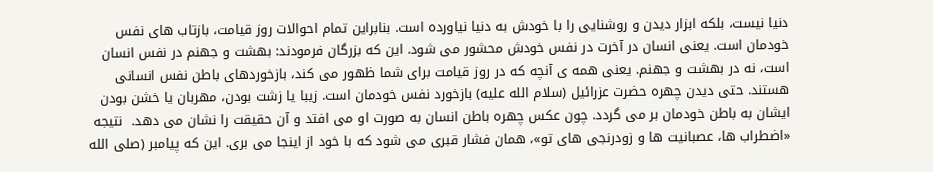دنیا نیست، بلکه ابزار دیدن و روشنایی را با خودش به دنیا نیاورده است. بنابراین تمام احوالات روز قیامت، بازتاب های نفس خودمان است. یعنی انسان در آخرت در نفس خودش محشور می شود. این که بزرگان فرمودند: بهشت و جهنم در نفس انسان است، نه در بهشت و جهنم. یعنی همه ی آنچه که در روز قیامت برای شما ظهور می کند، بازخوردهای باطن نفس انسانی هستند. حتی دیدن چهره حضرت عزرائیل (سلام الله علیه) بازخورد نفس خودمان است. زیبا یا زشت بودن، مهربان یا خشن بودن ایشان به باطن خودمان بر می گردد. چون عکس چهره باطن انسان به صورت او می افتد و آن حقیقت را نشان می دهد.  نتیجه «اضطراب ها، عصبانیت ها و زودرنجی های تو»، همان فشار قبری می شود که با خود از اینجا می بری. این که پیامبر (صلی الله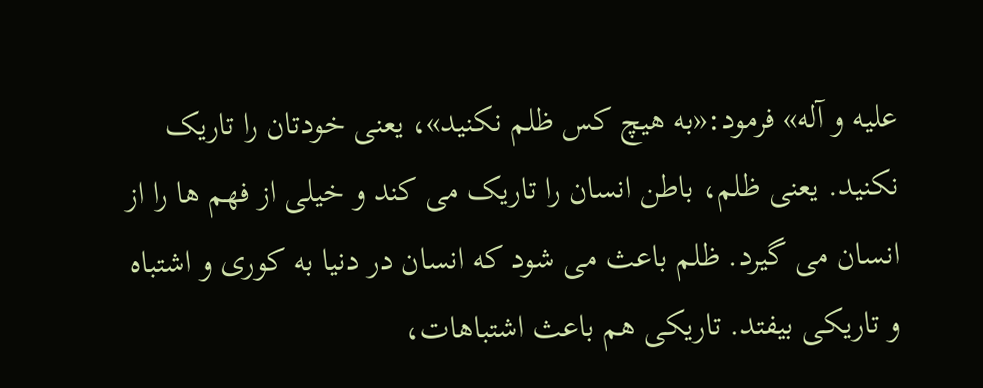علیه و آله» فرمود:«به هیچ کس ظلم نکنید»، یعنی خودتان را تاریک نکنید. یعنی ظلم، باطن انسان را تاریک می کند و خیلی از فهم ها را از انسان می گیرد. ظلم باعث می شود که انسان در دنیا به کوری و اشتباه و تاریکی بیفتد. تاریکی هم باعث اشتباهات،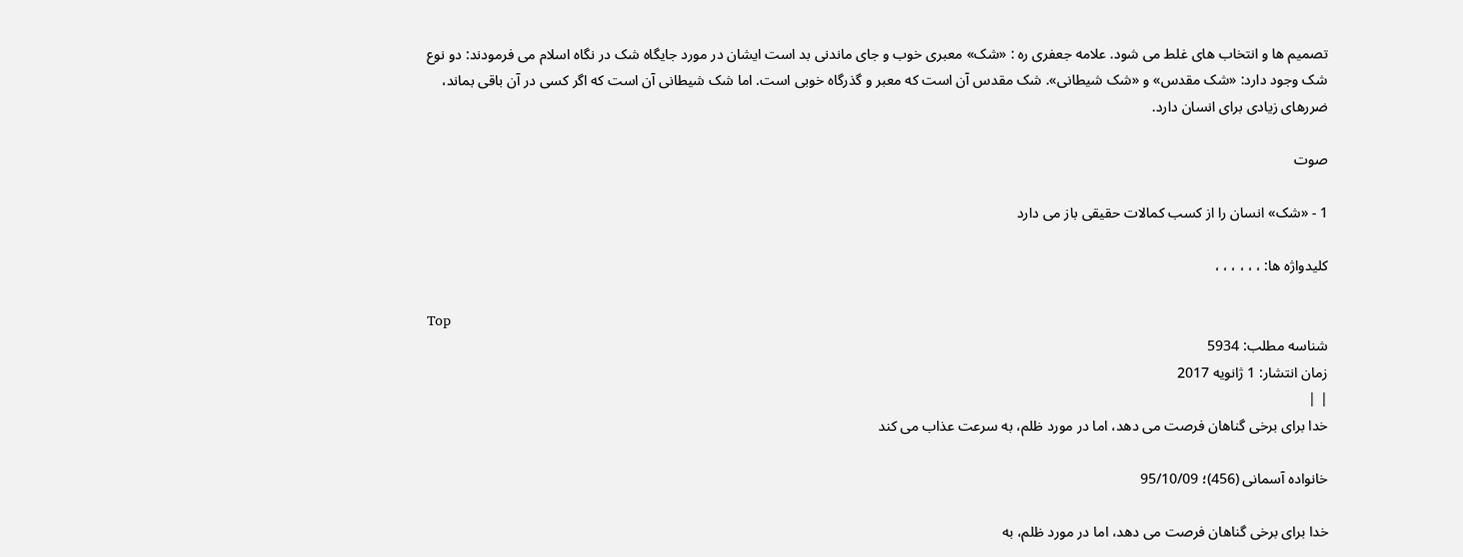تصمیم ها و انتخاب های غلط می شود. علامه جعفری ره : «شک» معبری خوب و جای ماندنی بد است ایشان در مورد جایگاه شک در نگاه اسلام می فرمودند: دو نوع شک وجود دارد: «شک مقدس» و «شک شیطانی». شک مقدس آن است که معبر و گذرگاه خوبی است. اما شک شیطانی آن است که اگر کسی در آن باقی بماند، ضررهای زیادی برای انسان دارد.

صوت

1 - «شک» انسان را از کسب کمالات حقیقی باز می دارد

کلیدواژه ها: ، ، ، ، ، ،

Top
شناسه مطلب: 5934
زمان انتشار: 1 ژانویه 2017
| |
خدا برای برخی گناهان فرصت می دهد، اما در مورد ظلم، به سرعت عذاب می کند

خانواده آسمانی (456)؛ 95/10/09

خدا برای برخی گناهان فرصت می دهد، اما در مورد ظلم، به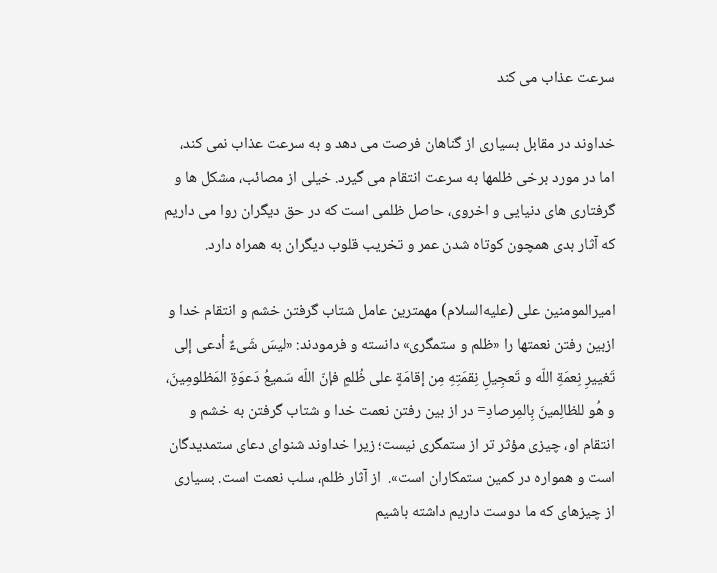سرعت عذاب می کند

خداوند در مقابل بسیاری از گناهان فرصت می دهد و به سرعت عذاب نمی کند، اما در مورد برخی ظلمها به سرعت انتقام می گیرد. خیلی از مصائب، مشکل ها و گرفتاری های دنیایی و اخروی، حاصل ظلمی است که در حق دیگران روا می داریم که آثار بدی همچون کوتاه شدن عمر و تخریب قلوب دیگران به همراه دارد.

امیرالمومنین علی (علیه‌السلام) مهمترین عامل شتاب گرفتن خشم و انتقام خدا و ازبین رفتن نعمتها را «ظلم و ستمگری» دانسته و فرمودند: «لیسَ شَیءٌ أدعى إلى تَغییرِ نِعمَةِ اللّه و تَعجِیلِ نِقمَتِهِ مِن إقامَةٍ على ظُلمٍ فإنّ اللّه سَمیعُ دَعوَةِ المَظلومِینَ، و هُو للظالِمینَ بِالمِرصادِ= در از بین رفتن نعمت خدا و شتاب گرفتن به خشم و انتقام او، چیزى مؤثر تر از ستمگرى نیست؛ زیرا خداوند شنوای دعای ستمدیدگان است و همواره در کمین ستمکاران است».  از آثار ظلم، سلب نعمت است. بسیاری از چیزهای که ما دوست داریم داشته باشیم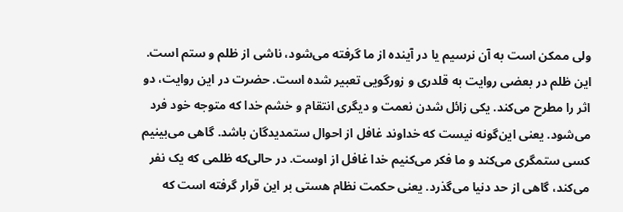ولی ممکن است به آن نرسیم یا در آینده از ما گرفته می‌شود، ناشی از ظلم و ستم است. این ظلم در بعضی روایت به قلدری و زورگویی تعبیر شده است. حضرت در این روایت، دو اثر را مطرح می‌کند. یکی زائل شدن نعمت و دیگری انتقام و خشم خدا که متوجه خود فرد می‌شود. یعنی این‌گونه نیست که خداوند غافل از احوال ستمدیدگان باشد. گاهی می‌بینیم کسی ستمگری می‌کند و ما فکر می‌کنیم خدا غافل از اوست. در حالی‌که ظلمی که یک نفر می‌کند، گاهی از حد دنیا می‌گذرد. یعنی حکمت نظام هستی بر این قرار گرفته است که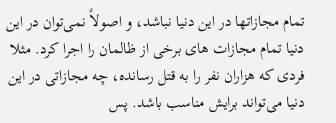تمام مجازاتها در این دنیا نباشد، و اصولاً نمی‌‌توان در این دنیا تمام مجازات های برخی از ظالمان را اجرا کرد. مثلا فردی که هزاران نفر را به قتل رسانده، چه مجازاتی در این دنیا می‌‌تواند برایش مناسب باشد. پس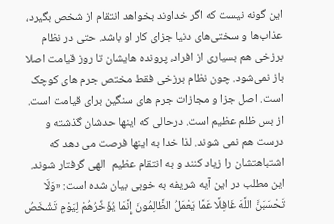این گونه نیست که اگر خداوند بخواهد انتقام از شخص بگیرد، عذاب‌ها و سختی‌های دنیا جزای کار او باشد. حتی در نظام برزخی هم بسیاری از افراد، پرونده هایشان تا روز قیامت اصلا باز نمی‌شود. چون نظام برزخی فقط مختص جرم های کوچک است. اصل جزا و مجازات جرم های سنگین برای قیامت است. از بس ظلم عظیم است. درحالی که اینها حدشان گذشته و درست هم نمی شوند. لذا خدا به اینها فرصت می دهد که اشتباهتشان را زیاد کنند و به انتقام عظیم  الهی گرفتار ‌شوند. این مطلب در این آیه شریفه به خوبی بیان شده است: «وَلَا تَحْسَبَنَّ اللَّهَ غَافِلًا عَمَّا یَعْمَلُ الظَّالِمُونَ إِنَّمَا یُؤَخِّرُهُمْ لِیَوْمٍ تَشْخَصُ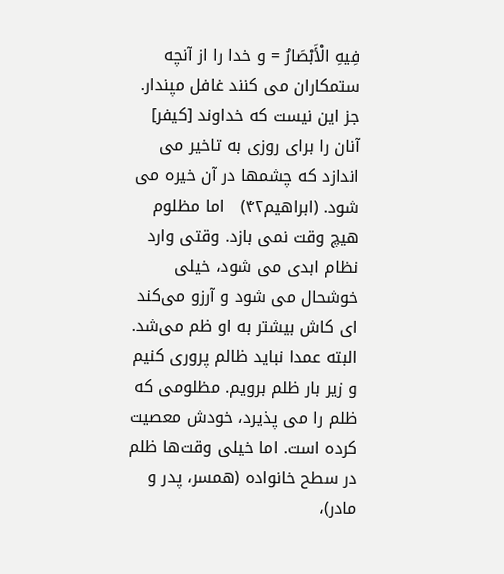فِیهِ الْأَبْصَارُ = و خدا را از آنچه ستمكاران مى كنند غافل مپندار. جز این نیست كه خداوند [كیفر] آنان را براى روزى به تاخیر مى اندازد كه چشمها در آن خیره مى شود. (ابراهیم۴۲)   اما مظلوم هیچ وقت نمی بازد. وقتی وارد نظام ابدی می شود، خیلی خوشحال می شود و آرزو می‌کند ای کاش بیشتر به او ظم می‌شد. البته عمدا نباید ظالم پروری کنیم و زیر بار ظلم برویم. مظلومی که ظلم را می پذیرد، خودش معصیت کرده است. اما خیلی وقت‌ها ظلم در سطح خانواده (همسر، پدر و مادر)،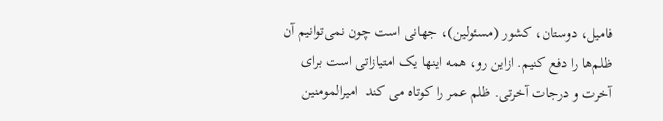فامیل، دوستان، کشور (مسئولین)، جهانی است چون نمی‌توانیم آن ظلم‌ها را دفع کنیم. ازاین رو، همه اینها یک امتیازاتی است برای آخرت و درجات آخرتی. ظلم عمر را کوتاه می کند  امیرالمومنین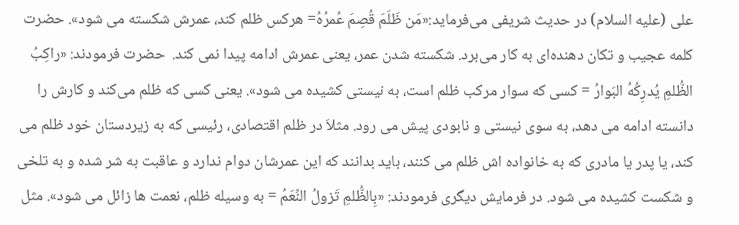علی (علیه السلام) در حدیث شریفی می‌فرماید:«مَن ظَلَمَ قُصِمَ عُمرُهُ= هرکس ظلم کند، عمرش شکسته می شود». حضرت کلمه عجیب و تکان دهنده‌ای به کار می‌برد. شکسته شدن عمر، یعنی عمرش ادامه پیدا نمی کند.  حضرت فرمودند: «راكِبُ الظُّلمِ یُدرِكُهُ البَوارُ = کسی که سوار مرکب ظلم است، به نیستی کشیده می شود». یعنی کسی که ظلم می‌کند و کارش را دانسته ادامه می دهد، به سوی نیستی و نابودی پیش می رود. مثلاَ در ظلم اقتصادی، رئیسی که به زیردستان خود ظلم می کند، یا پدر یا مادری که به خانواده اش ظلم می کنند، باید بدانند که این عمرشان دوام ندارد و عاقبت به شر شده و به تلخی و شکست کشیده می شود. در فرمایش دیگری فرمودند: «بِالظُّلمِ تَزولُ النِّعَمُ = به وسیله ظلم، نعمت ها زائل می شود». مثل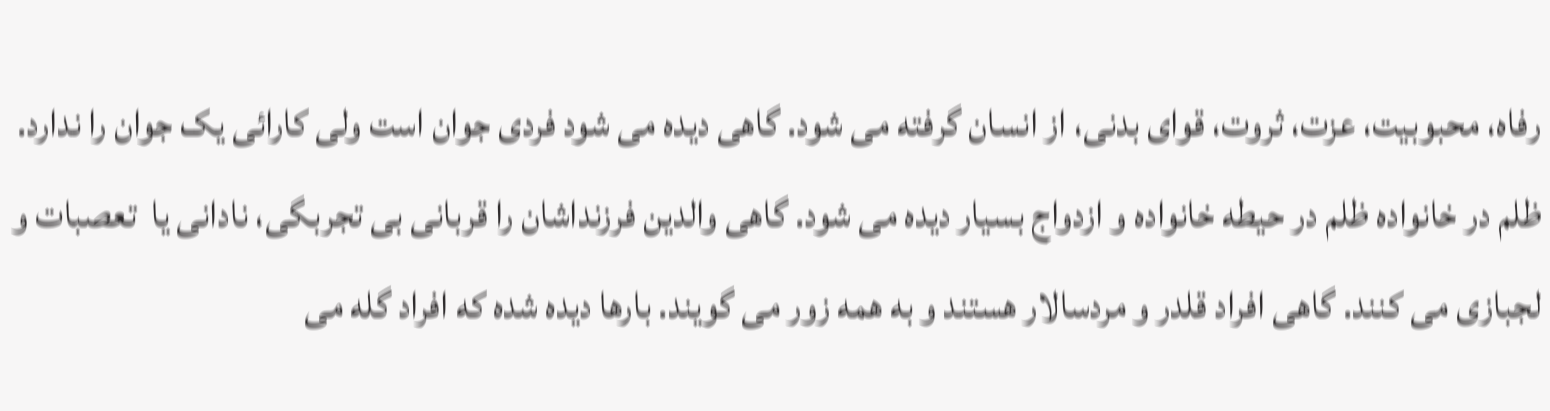رفاه، محبوبیت، عزت، ثروت، قوای بدنی، از انسان گرفته می شود. گاهی دیده می شود فردی جوان است ولی کارائی یک جوان را ندارد. ظلم در خانواده ظلم در حیطه خانواده و ازدواج بسیار دیده می شود. گاهی والدین فرزنداشان را قربانی بی تجربگی، نادانی یا  تعصبات و لجبازی می کنند. گاهی افراد قلدر و مردسالار هستند و به همه زور می گویند. بارها دیده شده که افراد گله می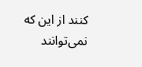کنند از این که نمی‌توانند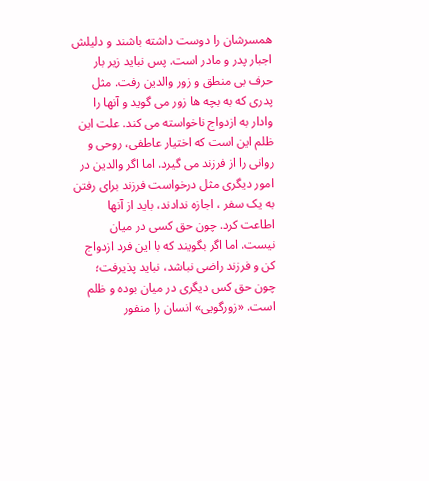همسرشان را دوست داشته باشند و دلیلش اجبار پدر و مادر است. پس نباید زیر بار حرف بی منطق و زور والدین رفت. مثل پدری که به بچه ها زور می گوید و آنها را وادار به ازدواج ناخواسته می کند. علت این ظلم این است که اختیار عاطفی، روحی و روانی را از فرزند می گیرد. اما اگر والدین در امور دیگری مثل درخواست فرزند برای رفتن به یک سفر ، اجازه ندادند، باید از آنها اطاعت کرد. چون حق کسی در میان نیست. اما اگر بگویند که با این فرد ازدواج کن و فرزند راضی نباشد، نباید پذیرفت؛ چون حق کس دیگری در میان بوده و ظلم است. «زورگویی» انسان را منفور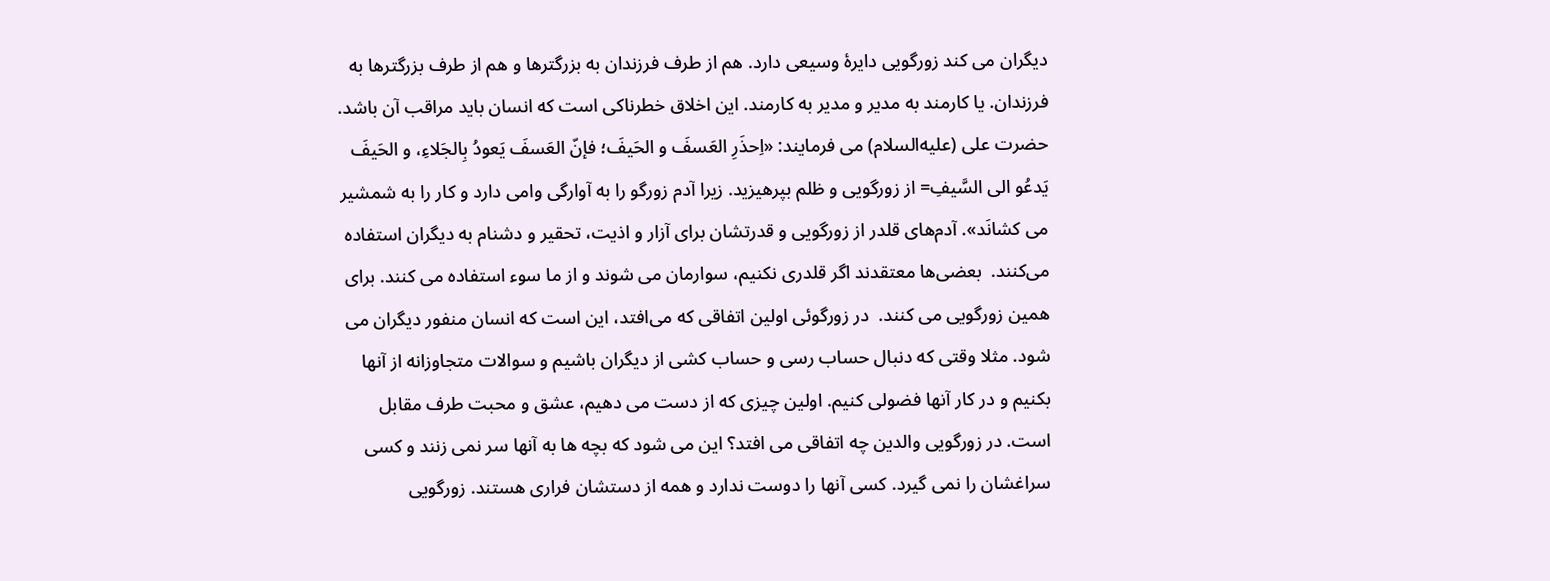دیگران می کند زورگویی دایرۀ وسیعی دارد. هم از طرف فرزندان به بزرگترها و هم از طرف بزرگترها به فرزندان. یا کارمند به مدیر و مدیر به کارمند. این اخلاق خطرناکی است که انسان باید مراقب آن باشد. حضرت علی (علیه‌السلام) می فرمایند: «اِحذَرِ العَسفَ و الحَیفَ؛ فإنّ العَسفَ یَعودُ بِالجَلاءِ، و الحَیفَ یَدعُو الى السَّیفِ= از زورگویی و ظلم بپرهیزید. زیرا آدم‌ زورگو را به آوارگی وامی دارد و كار را به شمشیر مى كشانَد». آدم‌های قلدر از زورگویی و قدرتشان برای آزار و اذیت، تحقیر و دشنام به دیگران استفاده می‌کنند.  بعضی‌ها معتقدند اگر قلدری نکنیم، سوارمان می شوند و از ما سوء استفاده می کنند. برای همین زورگویی می کنند.  در زورگوئی اولین اتفاقی که می‌افتد، این است که انسان منفور دیگران می شود. مثلا وقتی که دنبال حساب رسی و حساب کشی از دیگران باشیم و سوالات متجاوزانه از آنها بکنیم و در کار آنها فضولی کنیم. اولین چیزی که از دست می دهیم، عشق و محبت طرف مقابل است. در زورگویی والدین چه اتفاقی می افتد؟ این می شود که بچه ها به آنها سر نمی زنند و کسی سراغشان را نمی گیرد. کسی آنها را دوست ندارد و همه از دستشان فراری هستند. زورگویی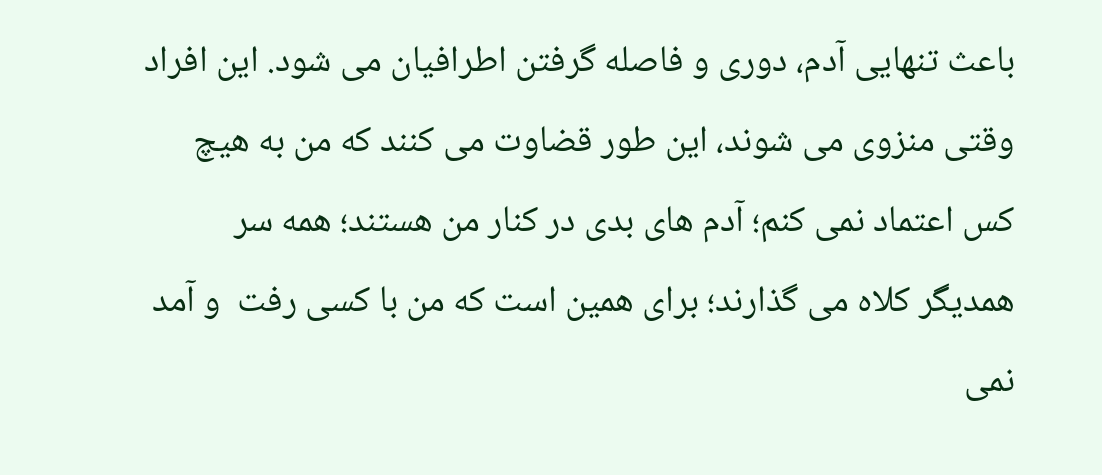باعث تنهایی آدم، دوری و فاصله گرفتن اطرافیان می شود. این افراد وقتی منزوی می شوند، این طور قضاوت می کنند که من به هیچ کس اعتماد نمی کنم؛ آدم های بدی در کنار من هستند؛ همه سر همدیگر کلاه می گذارند؛ برای همین است که من با کسی رفت  و آمد نمی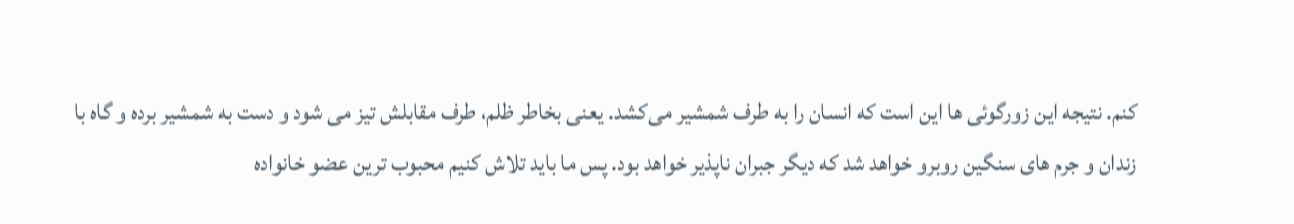کنم. نتیجه این زورگوئی ها این است که انسان را به طرف شمشیر می‌کشد. یعنی بخاطر ظلم، طرف مقابلش تیز می شود و دست به شمشیر برده و گاه با زندان و جرم های سنگین روبرو خواهد شد که دیگر جبران ناپذیر خواهد بود. پس ما باید تلاش کنیم محبوب ترین عضو خانواده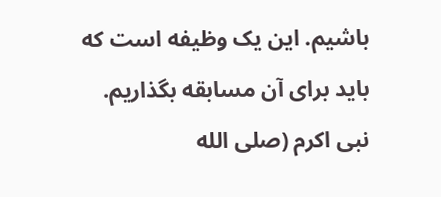باشیم. این یک وظیفه است که باید برای آن مسابقه بگذاریم. نبی اکرم (صلی الله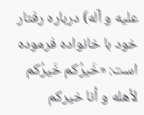علیه و آله) درباره رفتار خود با خانواده فرموده است: «خَیرُكم خَیرُكم لأهله و أنا خیركم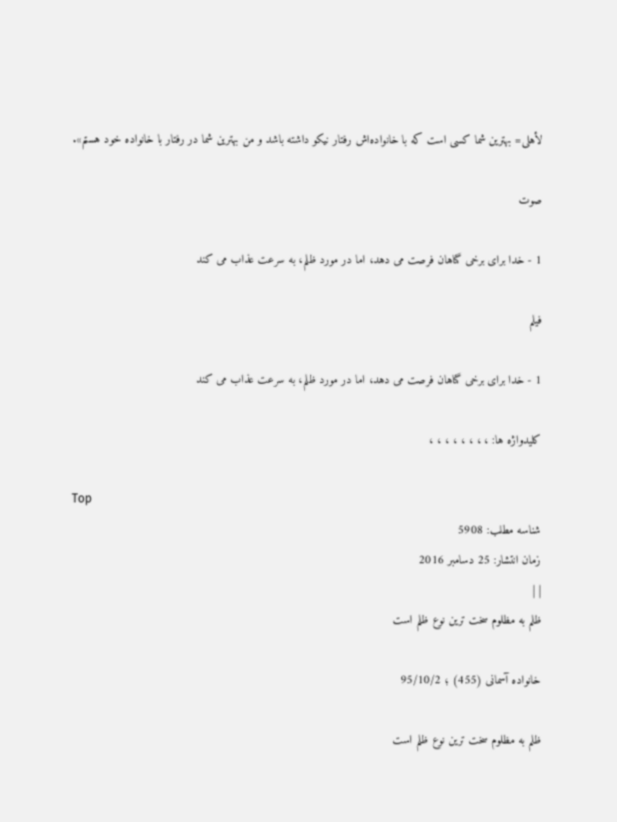لأهلی= بهترین شما كسى است كه با خانواده‌اش رفتار نیكو داشته باشد و من بهترین شما در رفتار با خانواده خود هستم».

صوت

1 - خدا برای برخی گناهان فرصت می دهد، اما در مورد ظلم، به سرعت عذاب می کند

فیلم

1 - خدا برای برخی گناهان فرصت می دهد، اما در مورد ظلم، به سرعت عذاب می کند

کلیدواژه ها: ، ، ، ، ، ، ، ،

Top
شناسه مطلب: 5908
زمان انتشار: 25 دسامبر 2016
| |
ظلم به مظلوم سخت ترین نوع ظلم است

خانواده آسمانی (455) ؛ 95/10/2

ظلم به مظلوم سخت ترین نوع ظلم است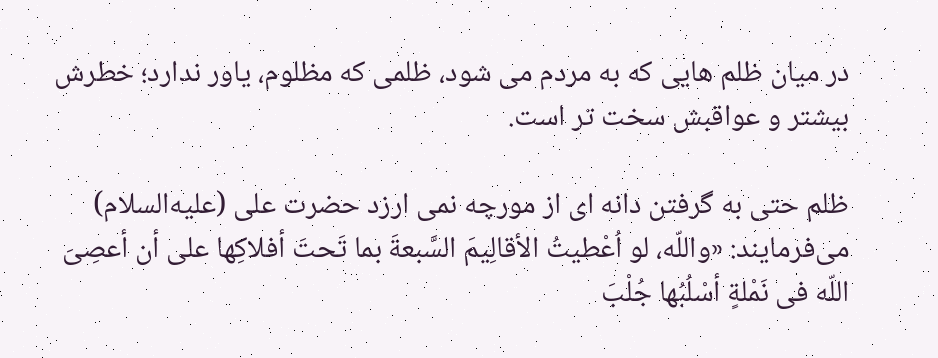در میان ظلم هایی که به مردم می شود، ظلمی که مظلوم، یاور ندارد؛ خطرش بیشتر و عواقبش سخت تر است.

ظلم حتی به گرفتن دانه ای از مورچه نمی ارزد حضرت علی (علیه‌السلام) می‌فرمایند: «واللّه، لو اُعْطیتُ الأقالِیمَ السَّبعةَ بما تَحتَ أفلاكِها على أن أعصِیَ اللّه فی نَمْلةٍ أسْلُبُها جُلْبَ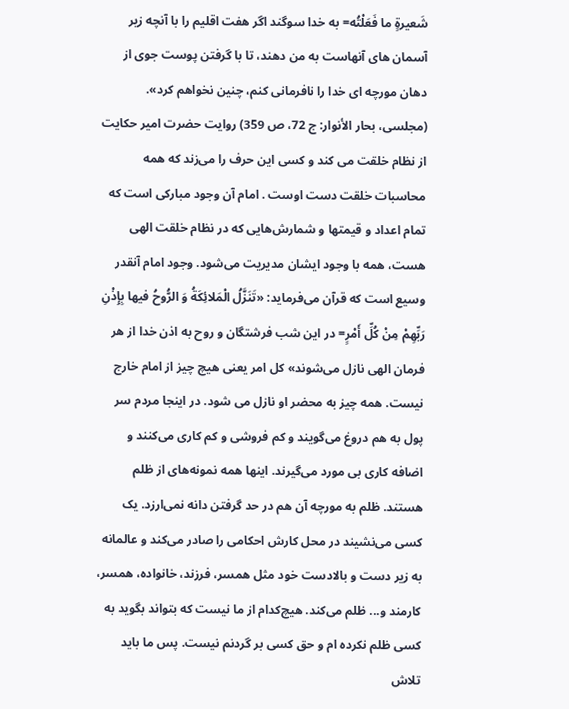شَعیرةٍ ما فَعَلْتُه= به خدا سوگند اگر هفت اقلیم را با آنچه زیر آسمان هاى آنهاست به من دهند، تا با گرفتن پوست جوى از دهان مورچه اى خدا را نافرمانى كنم، چنین نخواهم كرد». (مجلسی، بحار الأنوار: ج 72، ص 359) روایت حضرت امیر حکایت از نظام خلقت می کند و کسی این حرف را می‌زند که همه محاسبات خلقت دست اوست . امام آن وجود مبارکی است که تمام اعداد و قیمتها و شمارش‌هایی که در نظام خلقت الهی هست، همه با وجود ایشان مدیریت می‌شود. وجود امام آنقدر وسیع است که قرآن می‌فرماید: «تَنَزَّلُ الْمَلائِکَةُ وَ الرُّوحُ فیها بِإِذْنِ رَبِّهِمْ مِنْ کُلِّ أَمْرٍ= در این شب فرشتگان و روح به اذن خدا از هر فرمان الهی نازل می‌شوند» کل امر یعنی هیچ چیز از امام خارج نیست. همه چیز به محضر او نازل می شود. در اینجا مردم سر پول به هم دروغ می‌گویند و کم فروشی و کم کاری می‌کنند و اضافه کاری بی مورد می‌گیرند. اینها همه نمونه‌های از ظلم هستند. ظلم به مورچه آن هم در حد گرفتن دانه نمی‌ارزد. یک کسی می‌نشیند در محل کارش احکامی را صادر می‌کند و عالمانه به زیر دست و بالادست خود مثل همسر، فرزند، خانواده، همسر، کارمند و... ظلم می‌کند. هیچ‌کدام از ما نیست که بتواند بگوید به کسی ظلم نکرده ام و حق کسی بر گردنم نیست. پس ما باید تلاش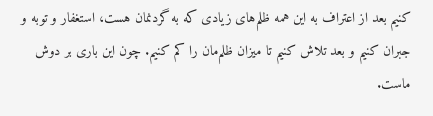کنیم بعد از اعتراف به این همه ظلم‌های زیادی که به گردنمان هست، استغفار و توبه و جبران کنیم و بعد تلاش کنیم تا میزان ظلم‌مان را کم کنیم. چون این باری بر دوش ماست.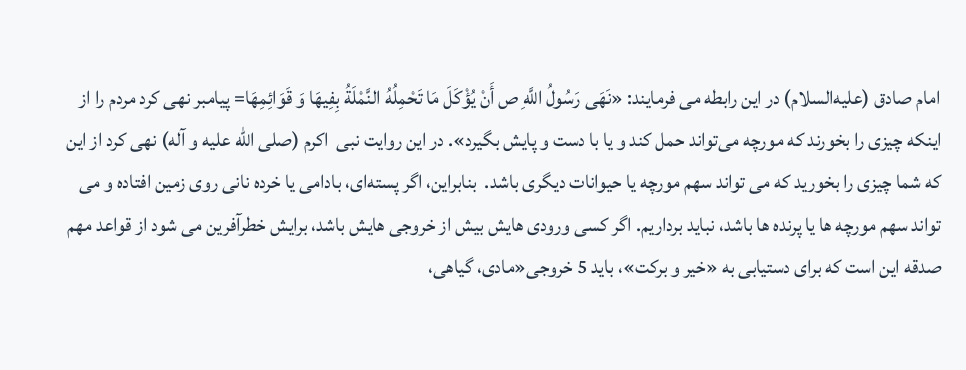امام صادق (علیه‌السلام) در این رابطه می فرمایند: «نَهَى رَسُولُ اللَّهِ ص أَنْ یُؤْكَلَ مَا تَحْمِلُهُ النَّمْلَةُ بِفِیهَا وَ قَوَائِمِهَا= پیامبر نهی کرد مردم را از اینکه چیزی را بخورند که مورچه می‌تواند حمل کند و یا با دست و پایش بگیرد». در این روایت نبی  اکرم (صلی الله علیه و آله) نهی کرد از این که شما چیزی را بخورید که می تواند سهم مورچه یا حیوانات دیگری باشد.  بنابراین، اگر پسته‌ای، بادامی یا خرده نانی روی زمین افتاده و می تواند سهم مورچه ها یا پرنده ها باشد، نباید برداریم. اگر کسی ورودی هایش بیش از خروجی هایش باشد، برایش خطرآفرین می شود از قواعد مهم صدقه این است که برای دستیابی به «خیر و برکت»، باید 5 خروجی«مادی، گیاهی،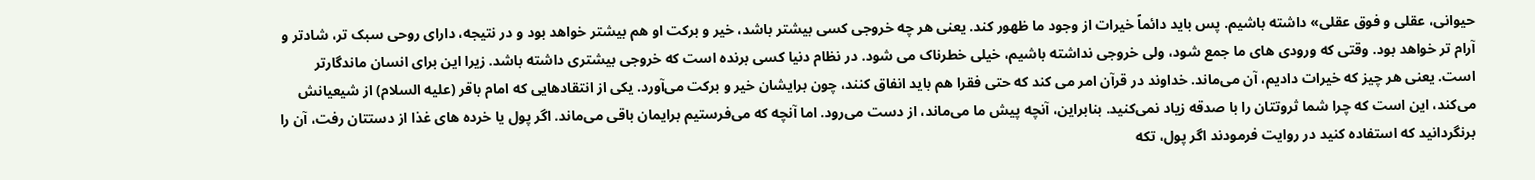حیوانی، عقلی و فوق عقلی» داشته باشیم. پس باید دائماً خیرات از وجود ما ظهور کند. یعنی هر چه خروجی کسی بیشتر باشد، خیر و برکت او هم بیشتر خواهد بود و در نتیجه، دارای روحی سبک تر، شادتر و آرام تر خواهد بود. وقتی که ورودی های ما جمع شود، ولی خروجی نداشته باشیم، خیلی خطرناک می شود. در نظام دنیا کسی برنده است که خروجی بیشتری داشته باشد. زیرا این برای انسان ماندگارتر است. یعنی هر چیز که خیرات دادیم، آن می‌ماند. خداوند در قرآن امر می کند که حتی فقرا هم باید انفاق کنند، چون برایشان خیر و برکت می‌آورد. یکی از انتقادهایی که امام باقر (علیه السلام) از شیعیانش می‌کند، این است که چرا شما ثروتتان را با صدقه زیاد نمی‌کنید. بنابراین، آنچه پیش ما می‌ماند، از دست می‌رود. اما آنچه که می‌فرستیم برایمان باقی می‌ماند. اگر پول یا خرده های غذا از دستتان رفت، آن را برنگردانید که استفاده کنید در روایت فرمودند اگر پول، تکه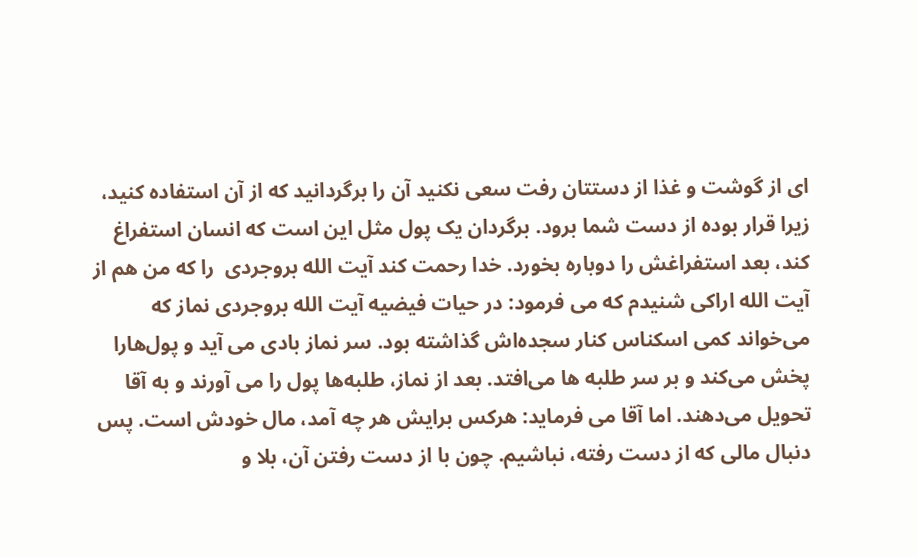ای از گوشت و غذا از دستتان رفت سعی نکنید آن را برگردانید که از آن استفاده کنید، زیرا قرار بوده از دست شما برود. برگردان یک پول مثل این است که انسان استفراغ کند، بعد استفراغش را دوباره بخورد. خدا رحمت کند آیت الله بروجردی  را که من هم از آیت الله اراکی شنیدم که می فرمود: در حیات فیضیه آیت الله بروجردی نماز که می‌خواند کمی اسکناس کنار سجده‌اش گذاشته بود. سر نماز بادی می آید و پول‌هارا پخش می‌کند و بر سر طلبه ها می‌افتد. بعد از نماز، طلبه‌ها پول را می آورند و به آقا تحویل می‌دهند. اما آقا می فرماید: هرکس برایش هر چه آمد، مال خودش است. پس دنبال مالی که از دست رفته، نباشیم. چون با از دست رفتن آن، بلا و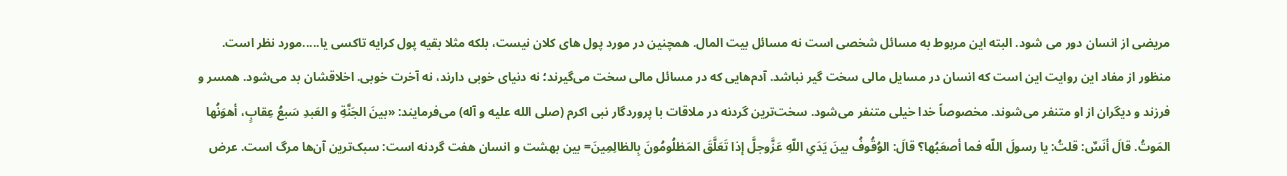مریضی از انسان دور می شود. البته این مربوط به مسائل شخصی است نه مسائل بیت المال. همچنین در مورد پول های کلان نیست، بلکه مثلا بقیه پول کرایه تاکسی یا.....مورد نظر است. منظور از مفاد این روایت این است که انسان در مسایل مالی سخت گیر نباشد. آدم‌هایی که در مسائل مالی سخت می‌گیرند؛ نه دنیای خوبی دارند، نه آخرت خوبی. اخلاقشان بد می‌شود. همسر و فرزند و دیگران از او متنفر می‌شوند. مخصوصاً خدا خیلی متنفر می‌شود. سخت‌ترین گردنه در ملاقات با پروردگار نبی اکرم (صلی الله علیه و آله) می‌فرمایند: «بینَ الجَنَّةِ و العَبدِ سَبعُ عِقابٍ، أهوَنُها المَوتُ. قالَ أنَسٌ: قلتُ: یا رسولَ اللّه فما أصعَبُها؟ قالَ: الوُقُوفُ بینَ یَدَیِ اللّهِ عَزَّوجلَّ إذا تَعَلَّقَ المَظلُومُونَ بِالظالِمِینَ= بین بهشت و انسان هفت گردنه است: سبک‌ترین آن‌ها مرگ است. عرض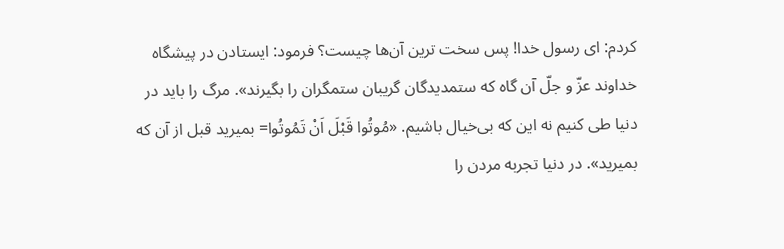كردم: اى رسول خدا! پس سخت ترین آن‌ها چیست؟ فرمود: ایستادن در پیشگاه خداوند عزّ و جلّ آن گاه كه ستمدیدگان گریبان ستمگران را بگیرند». مرگ را باید در دنیا طی کنیم نه این که بی‌خیال باشیم. «مُوتُوا قَبْلَ اَنْ تَمُوتُوا= بمیرید قبل از آن که بمیرید». در دنیا تجربه مردن را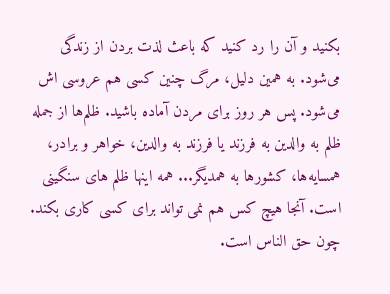بکنید و آن را رد کنید که باعث لذت بردن از زندگی می‌شود. به همین دلیل، مرگ چنین کسی هم عروسی اش می‌شود. پس هر روز برای مردن آماده باشید. ظلم‌ها از جمله ظلم به والدین به فرزند یا فرزند به والدین، خواهر و برادر، همسایه‌ها، کشورها به همدیگر... همه اینها ظلم های سنگینی است. آنجا هیچ کس هم نمی تواند برای کسی کاری بکند. چون حق الناس است.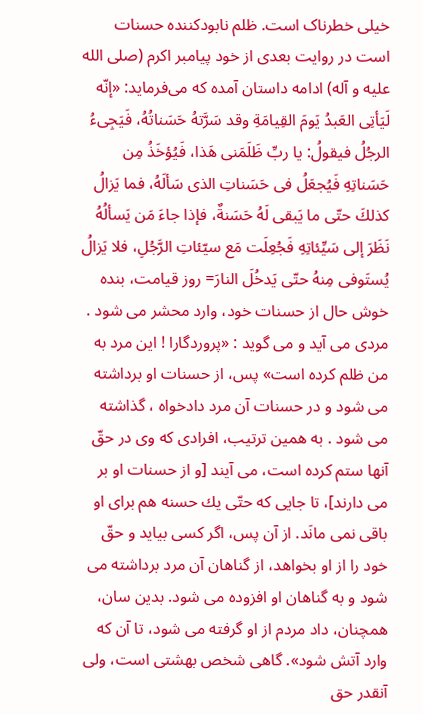خیلی خطرناک است. ظلم نابودکننده حسنات است در روایت بعدی از خود پیامبر اکرم (صلی الله علیه و آله) ادامه داستان آمده که می‌فرماید: «إنّه لَیَأتِی العَبدُ یَومَ القِیامَةِ وقد سَرَّتهُ حَسَناتُهُ، فَیَجِیءُ الرجُلُ فیقولُ: یا ربِّ ظَلَمَنی هَذا، فَیُؤخَذُ مِن حَسَناتِهِ فَیُجعَلُ فی حَسَناتِ الذی سَألَهُ، فما یَزالُ كذلكَ حتّى ما یَبقى لَهُ حَسَنةٌ، فإذا جاءَ مَن یَسألُهُ نَظَرَ إلى سَیِّئاتِهِ فَجُعِلَت مَع سیّئاتِ الرَّجُلِ، فلا یَزالُ یُستَوفى مِنهُ حتّى یَدخُلَ النارَ= روز قیامت، بنده خوش حال از حسنات خود، وارد محشر مى شود . مردى مى آید و مى گوید : «پروردگارا ! این مرد به من ظلم كرده است» پس، از حسنات او برداشته مى شود و در حسنات آن مرد دادخواه ، گذاشته مى شود . به همین ترتیب، افرادى كه وى در حقّ آنها ستم كرده است، مى آیند [و از حسنات او بر مى دارند]، تا جایى كه حتّى یك حسنه هم براى او باقى نمى مانَد. از آن پس، اگر كسى بیاید و حقّ خود را از او بخواهد، از گناهان آن مرد برداشته مى شود و به گناهان او افزوده مى شود. بدین سان، همچنان، داد مردم از او گرفته مى شود، تا آن كه وارد آتش شود». گاهی شخص بهشتی است، ولی آنقدر حق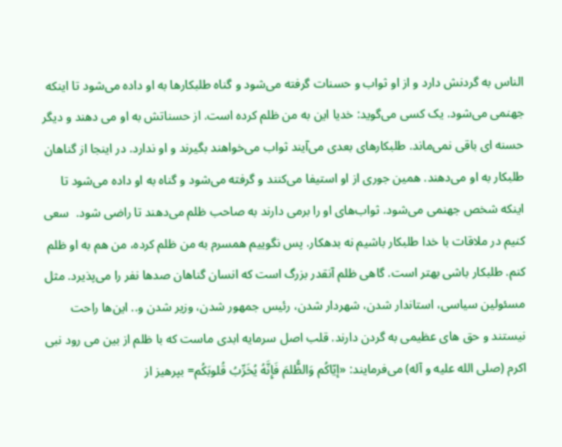الناس به گردنش دارد و از او ثواب و حسنات گرفته می‌شود و گناه طلبکارها به او داده می‌شود تا اینکه جهنمی می‌شود. یک کسی می‌گوید: خدیا این به من ظلم کرده است. از حسناتش به او می دهند و دیگر حسنه ای باقی نمی‌ماند. طلبکارهای بعدی می‌آیند ثواب می‌خواهند بگیرند و او ندارد. در اینجا از گناهان طلبکار به او می‌دهند. همین جوری از او استیفا می‌کنند و گرفته می‌شود و گناه به او داده می‌شود تا اینکه شخص جهنمی می‌شود. ثواب‌های او را برمی دارند به صاحب ظلم می‌دهند تا راضی شود.  سعی کنیم در ملاقات با خدا طلبکار باشیم نه بدهکار. پس نگوییم همسرم به من ظلم کرده، من هم به او ظلم کنم. طلبکار باشی بهتر است. گاهی ظلم آنقدر بزرگ است که انسان گناهان صدها نفر را می‌پذیرد. مثل مسئولین سیاسی، استاندار شدن، شهردار شدن، رئیس جمهور شدن، وزیر شدن و.. این‌ها راحت نیستند و حق های عظیمی به گردن دارند. قلب اصل سرمایه ابدی ماست که با ظلم از بین می رود نبی اکرم (صلی الله علیه و آله) می‌فرمایند: «إیّاكُم وَالظُّلمَ فَإِنَّهُ یُخَرِّبُ قُلوبَكُم= بپرهیز از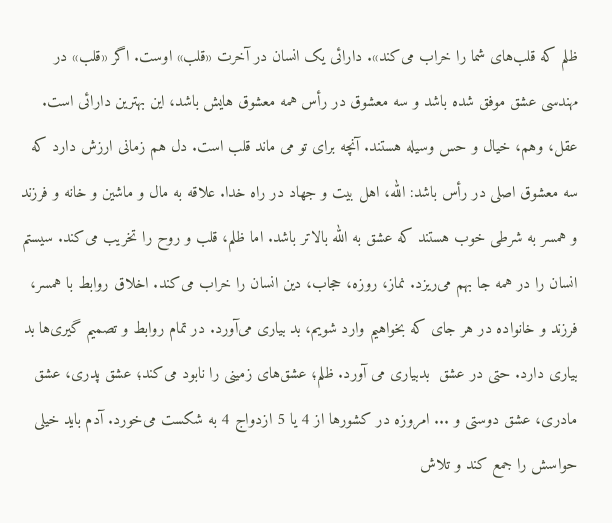ظلم که قلب‌های شما را خراب می‌کند». دارائی یک انسان در آخرت «قلب» اوست. اگر «قلب» در مهندسی عشق موفق شده باشد و سه معشوق در رأس همه معشوق هایش باشد، این بهترین دارائی است. عقل، وهم، خیال و حس وسیله هستند. آنچه برای تو می ماند قلب است. دل هم زمانی ارزش دارد که سه معشوق اصلی در رأس باشد: الله، اهل بیت و جهاد در راه خدا. علاقه به مال و ماشین و خانه و فرزند و همسر به شرطی خوب هستند که عشق به الله بالاتر باشد. اما ظلم‌، قلب و روح را تخریب می‌کند. سیستم انسان را در همه جا بهم می‌ریزد. نماز، روزه، حجاب، دین انسان را خراب می‌کند. اخلاق روابط با همسر، فرزند و خانواده در هر جای که بخواهیم وارد شویم، بد بیاری می‌آورد. در تمام روابط و تصمیم گیری‌ها بد بیاری دارد. حتی در عشق  بدبیاری می آورد. ظلم؛ عشق‌های زمینی را نابود می‌کند؛ عشق پدری، عشق مادری، عشق دوستی و ... امروزه در کشورها از 4 یا 5 ازدواج 4 به شکست می‌خورد. آدم باید خیلی حواسش را جمع کند و تلاش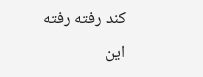کند رفته رفته این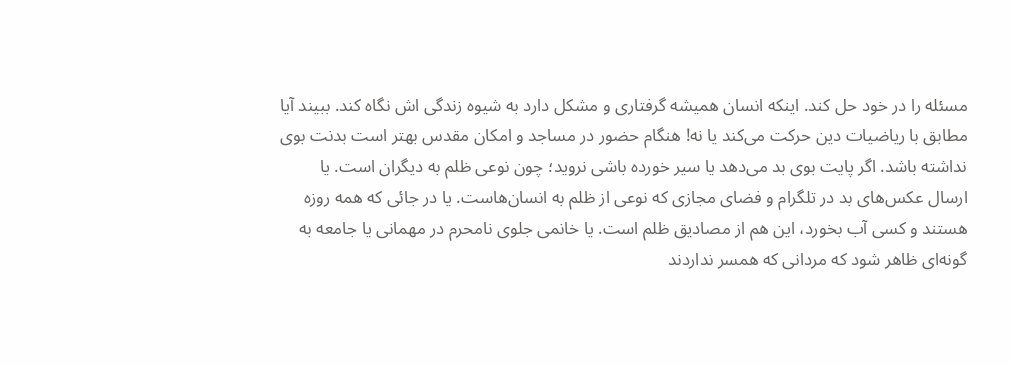مسئله را در خود حل کند. اینکه انسان همیشه گرفتاری و مشکل دارد به شیوه زندگی اش نگاه کند. ببیند آیا مطابق با ریاضیات دین حرکت می‌کند یا نه! هنگام حضور در مساجد و امکان مقدس بهتر است بدنت بوی نداشته باشد. اگر پایت بوی بد می‌دهد یا سیر خورده باشی نروید؛ چون نوعی ظلم به دیگران است. یا ارسال عکس‌های بد در تلگرام و فضای مجازی که نوعی از ظلم به انسان‌هاست. یا در جائی که همه روزه هستند و کسی آب بخورد، این هم از مصادیق ظلم است. یا خانمی جلوی نامحرم در مهمانی یا جامعه به گونه‌ای ظاهر شود که مردانی که همسر نداردند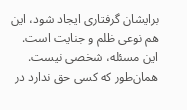برایشان گرفتاری ایجاد شود، این هم نوعی ظلم و جنایت است. این مسئله، شخصی نیست. همان‌طور که کسی حق ندارد در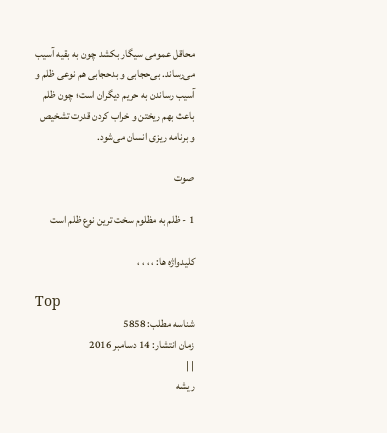محاقل عمومی سیگار بکشد چون به بقیه آسیب می‌رساند. بی‌حجابی و بدحجابی هم نوعی ظلم و آسیب رساندن به حریم دیگران است؛ چون ظلم باعث بهم ریختن و خراب کردن قدرت تشخیص و برنامه ریزی انسان می‌شود.

صوت

1 - ظلم به مظلوم سخت ترین نوع ظلم است

کلیدواژه ها: ، ، ، ،

Top
شناسه مطلب: 5858
زمان انتشار: 14 دسامبر 2016
| |
ریشه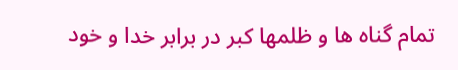تمام گناه ها و ظلمها کبر در برابر خدا و خود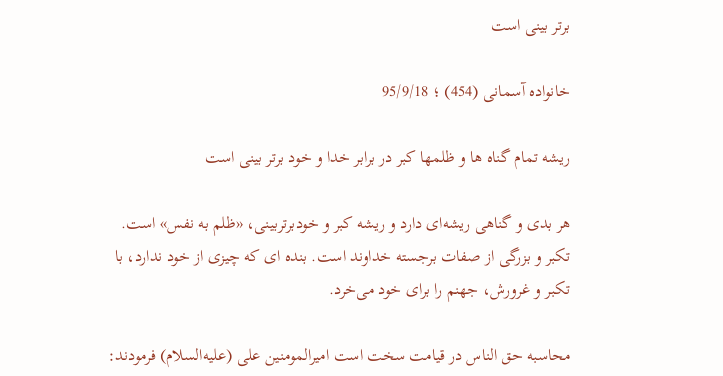برتر بینی است

خانواده آسمانی (454) ؛ 95/9/18

ریشه تمام گناه ها و ظلمها کبر در برابر خدا و خود برتر بینی است

هر بدی و گناهی ریشه‌ای دارد و ریشه کبر و خودبرتربینی، «ظلم به نفس» است. تکبر و بزرگی از صفات برجسته خداوند است. بنده ای که چیزی از خود ندارد، با تکبر و غرورش، جهنم را برای خود می‌خرد.

محاسبه حق الناس در قیامت سخت است امیرالمومنین علی (علیه‌السلام) فرمودند: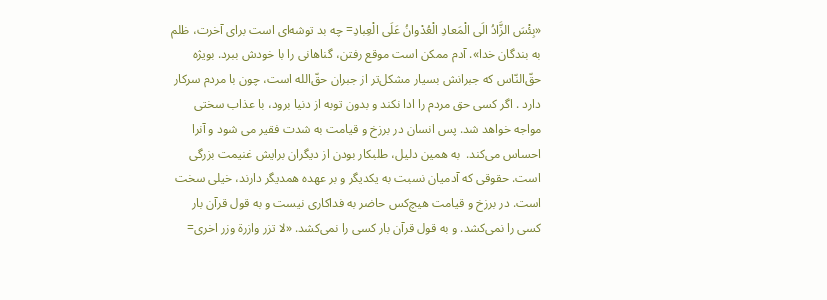«بِئْسَ الزَّادُ الَى الْمَعادِ الْعُدْوانُ عَلَى الْعِبادِ= چه بد توشه‌ای است برای آخرت، ظلم به بندگان خدا». آدم ممکن است موقع رفتن، گناهانی را با خودش ببرد. بویژه حقّ‌النّاس که جبرانش بسیار مشکل‌تر از جبران حقّ‌الله است، چون با مردم سرکار دارد . اگر کسی حق مردم را ادا نکند و بدون توبه از دنیا برود، با عذاب سختی مواجه خواهد شد. پس انسان در برزخ و قیامت به شدت فقیر می شود و آنرا احساس می‌کند.  به همین دلیل، طلبکار بودن از دیگران برایش غنیمت بزرگی است. حقوقی که آدمیان نسبت به یکدیگر و بر عهده همدیگر دارند، خیلی سخت است. در برزخ و قیامت هیچ‌کس حاضر به فداکاری نیست و به قول قرآن بار کسی را نمی‌کشد. و به قول قرآن بار کسی را نمی‌کشد. «لا تزر وازرة وزر اخری=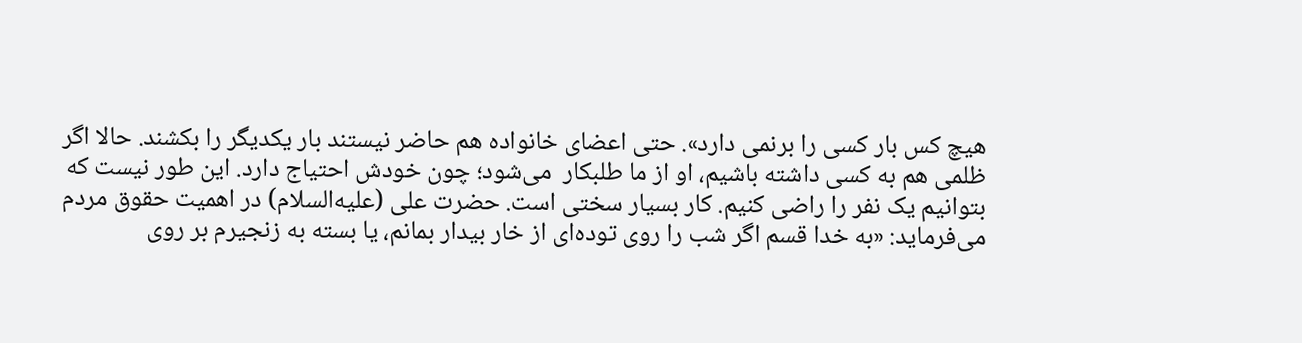هیچ کس بار کسی را برنمی دارد». حتی اعضای خانواده هم حاضر نیستند بار یکدیگر را بکشند. حالا اگر ظلمی هم به کسی داشته باشیم، او از ما طلبکار  می‌شود؛ چون خودش احتیاج دارد. این طور نیست که بتوانیم یک نفر را راضی کنیم. کار بسیار سختی است. حضرت علی (علیه‌السلام) در اهمیت حقوق مردم می‌فرماید: «به خدا قسم اگر شب را روی توده‌ای از خار بیدار بمانم، یا بسته به زنجیرم بر روى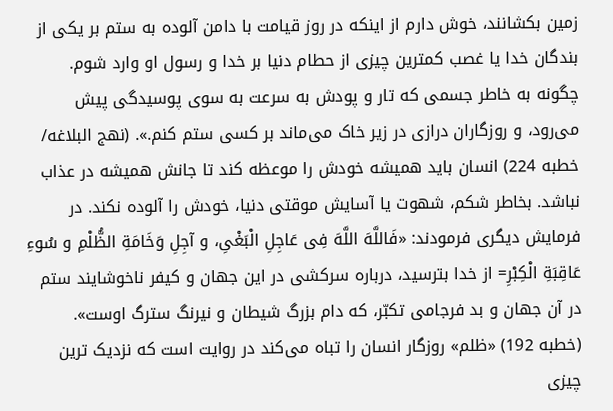زمین بكشانند، خوش دارم از اینکه در روز قیامت با دامن آلوده به ستم بر یکی از بندگان خدا یا غصب کمترین چیزی از حطام دنیا بر خدا و رسول او وارد شوم. چگونه به خاطر جسمی که تار و پودش به سرعت به سوی پوسیدگی پیش می‌رود، و روزگاران درازی در زیر خاک می‌ماند بر کسی ستم کنم.». (نهج البلاغه/ خطبه 224) انسان باید همیشه خودش را موعظه کند تا جانش همیشه در عذاب نباشد. بخاطر شکم، شهوت یا آسایش موقتی دنیا، خودش را آلوده نکند. در فرمایش دیگری فرمودند: «فَاللَّهَ اللَّهَ فِی عَاجِلِ الْبَغْیِ، و آجِلِ وَخَامَةِ الظُّلْمِ و سُوءِ عَاقِبَةِ الْكِبْرِ= از خدا بترسید، درباره سركشى در این جهان و كیفر ناخوشایند ستم در آن جهان و بد فرجامى تكبّر، كه دام بزرگ شیطان و نیرنگ سترگ اوست». (خطبه 192) «ظلم» روزگار انسان را تباه می‌کند در روایت است که نزدیک ترین چیزی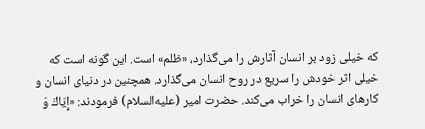که خیلی زود بر انسان آثارش را می‌گذارد، «ظلم» است. این گونه است که خیلی اثر خودش را سریع در روح انسان می‌گذارد. همچنین در دنیای انسان و کارهای انسان را خراب می‌کند. حضرت امیر (علیه‌السلام) فرمودند: «إِیّاكَ وَ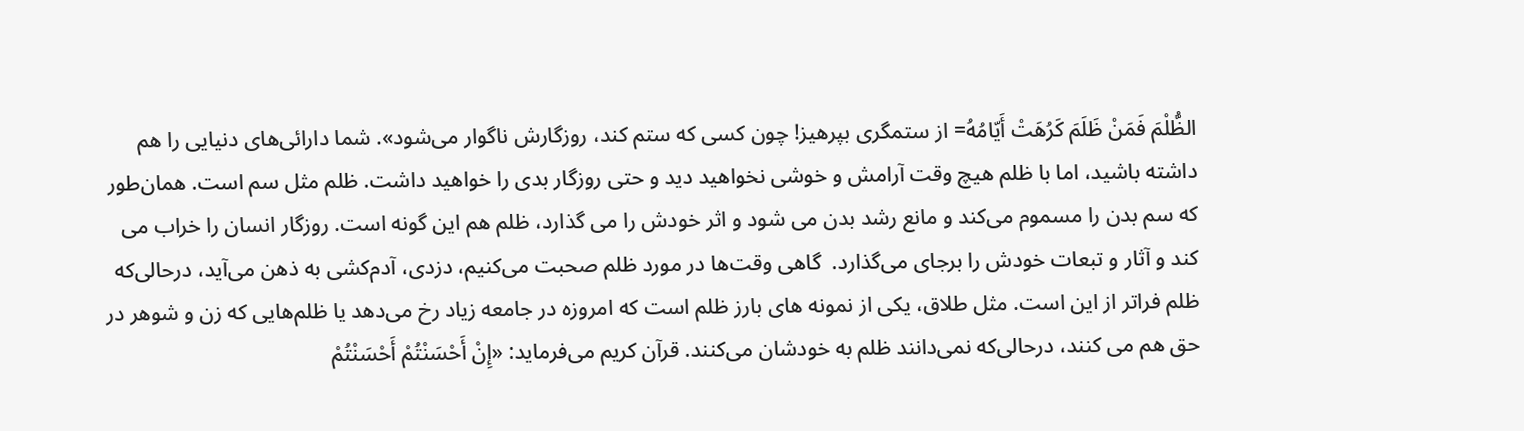الظُّلْمَ فَمَنْ ظَلَمَ كَرُهَتْ أَیّامُهُ= از ستمگری بپرهیز! چون کسی که ستم کند، روزگارش ناگوار می‌شود». شما دارائی‌های دنیایی را هم داشته باشید، اما با ظلم هیچ وقت آرامش و خوشی نخواهید دید و حتی روزگار بدی را خواهید داشت. ظلم مثل سم است. همان‌طور که سم بدن را مسموم می‌کند و مانع رشد بدن می شود و اثر خودش را می گذارد، ظلم هم این گونه است. روزگار انسان را خراب می کند و آثار و تبعات خودش را برجای می‌گذارد.  گاهی وقت‌ها در مورد ظلم صحبت می‌کنیم، دزدی، آدم‌کشی به ذهن می‌آید، درحالی‌که ظلم فراتر از این است. مثل طلاق، یکی از نمونه های بارز ظلم است که امروزه در جامعه زیاد رخ می‌دهد یا ظلم‌هایی که زن و شوهر در حق هم می کنند، درحالی‌که نمی‌دانند ظلم به خودشان می‌کنند. قرآن کریم می‌فرماید: «إِنْ أَحْسَنْتُمْ أَحْسَنْتُمْ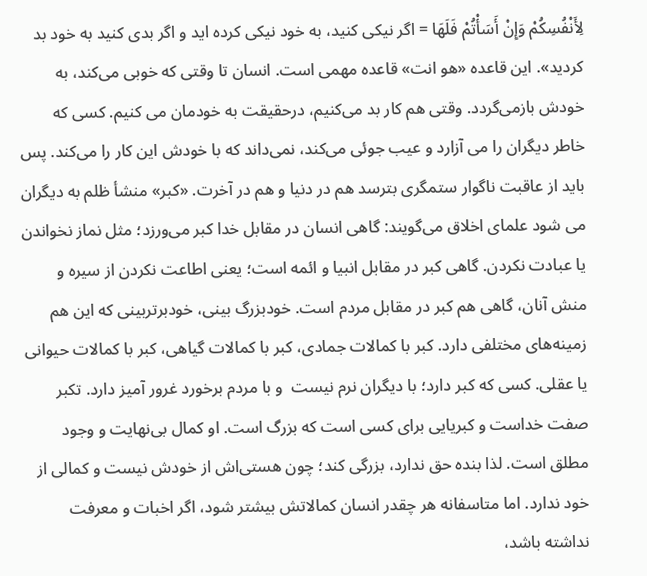لِأَنْفُسِكُمْ وَإِنْ أَسَأْتُمْ فَلَهَا = اگر نیكى كنید، به خود نیكى كرده اید و اگر بدى كنید به خود بد کردید». این قاعده «هو انت» قاعده مهمی است. انسان تا وقتی که خوبی می‌کند، به خودش بازمی‌گردد. وقتی هم کار بد می‌کنیم، درحقیقت به خودمان می کنیم. کسی که خاطر دیگران را می آزارد و عیب جوئی می‌کند، نمی‌داند که با خودش این کار را می‌کند. پس باید از عاقبت ناگوار ستمگری بترسد هم در دنیا و هم در آخرت. «کبر» منشأ ظلم به دیگران می شود علمای اخلاق می‌گویند: گاهی انسان در مقابل خدا کبر می‌ورزد؛ مثل نماز نخواندن یا عبادت نکردن. گاهی کبر در مقابل انبیا و ائمه است؛ یعنی اطاعت نکردن از سیره و منش آنان، گاهی هم کبر در مقابل مردم است. خودبزرگ بینی، خودبرتربینی که این هم زمینه‌های مختلفی دارد. کبر با کمالات جمادی، کبر با کمالات گیاهی، کبر با کمالات حیوانی یا عقلی. کسی که کبر دارد؛ با دیگران نرم نیست  و با مردم برخورد غرور آمیز دارد. تکبر صفت خداست و کبریایی برای کسی است که بزرگ است. او کمال بی‌نهایت و وجود مطلق است. لذا بنده حق ندارد، بزرگی کند؛ چون هستی‌اش از خودش نیست و کمالی از خود ندارد. اما متاسفانه هر چقدر انسان کمالاتش بیشتر شود، اگر اخبات و معرفت نداشته باشد،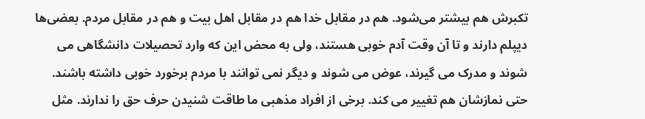تکبرش هم بیشتر می‌شود. هم در مقابل خدا هم در مقابل اهل بیت و هم در مقابل مردم. بعضی‌ها دیپلم دارند و تا آن وقت آدم خوبی هستند، ولی به محض این که وارد تحصیلات دانشگاهی می شوند و مدرک می گیرند، عوض می شوند و دیگر نمی توانند با مردم برخورد خوبی داشته باشند. حتی نمازشان هم تغییر می کند. برخی از افراد مذهبی ما طاقت شنیدن حرف حق را ندارند. مثل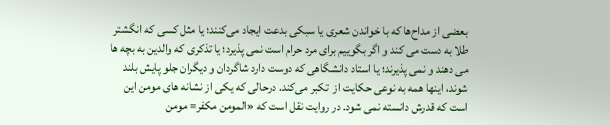بعضی از مداح‌ها که با خواندن شعری یا سبکی بدعت ایجاد می‌کنند؛ یا مثل کسی که انگشتر طلا به دست می کند و اگر بگوییم برای مرد حرام است نمی پذیرد؛ یا تذکری که والدین به بچه ها می دهند و نمی پذیرند؛ یا استاد دانشگاهی که دوست دارد شاگردان و دیگران جلو پایش بلند شوند، اینها همه به نوعی حکایت از  تکبر می‌کند. درحالی که یکی از نشانه های مومن این است که قدرش دانسته نمی شود. در روایت نقل است که «المومن مکفر= مومن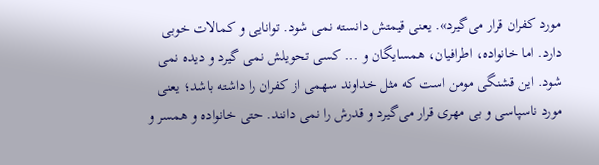مورد کفران قرار می‌گیرد». یعنی قیمتش دانسته نمی شود. توانایی و کمالات خوبی دارد. اما خانواده، اطرافیان، همسایگان و ... کسی تحویلش نمی گیرد و دیده نمی شود. این قشنگی مومن است که مثل خداوند سهمی از کفران را داشته باشد؛ یعنی مورد ناسپاسی و بی مهری قرار می‌گیرد و قدرش را نمی دانند. حتی خانواده و همسر و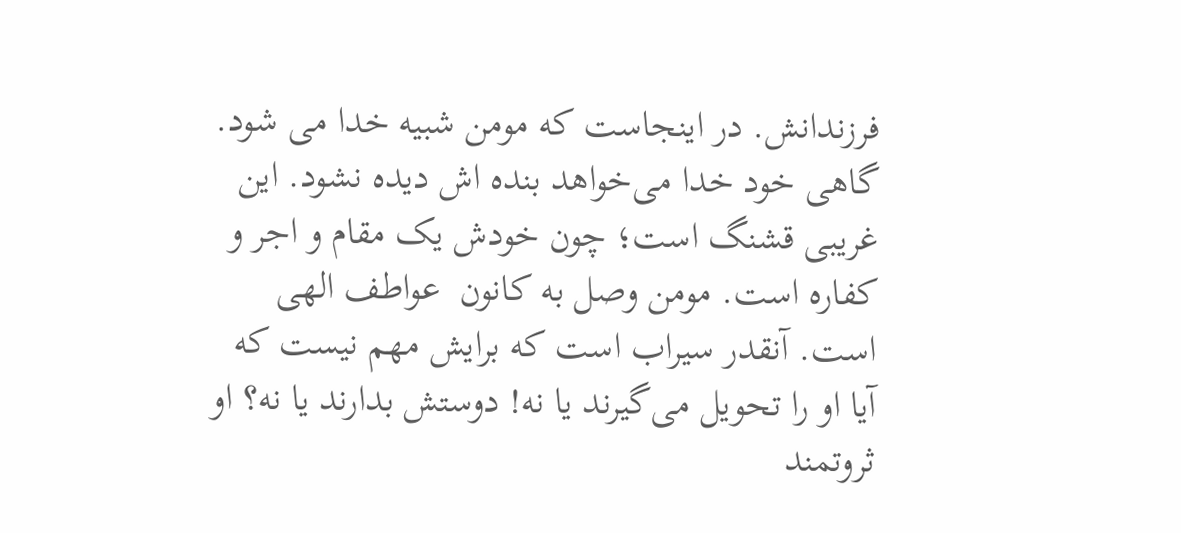فرزندانش. در اینجاست که مومن شبیه خدا می شود. گاهی خود خدا می‌خواهد بنده اش دیده نشود. این غریبی قشنگ است؛ چون خودش یک مقام و اجر و کفاره است. مومن وصل به کانون  عواطف الهی است. آنقدر سیراب است که برایش مهم نیست که آیا او را تحویل می‌گیرند یا نه! دوستش بدارند یا نه؟ او ثروتمند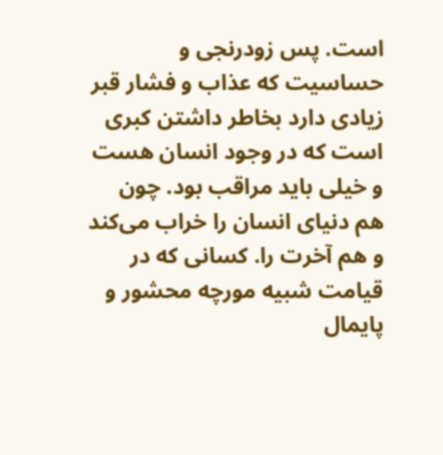است. پس زودرنجی و حساسیت که عذاب و فشار قبر زیادی دارد بخاطر داشتن کبری است که در وجود انسان هست و خیلی باید مراقب بود. چون هم دنیای انسان را خراب می‌کند و هم آخرت را. کسانی که در قیامت شبیه مورچه محشور و پایمال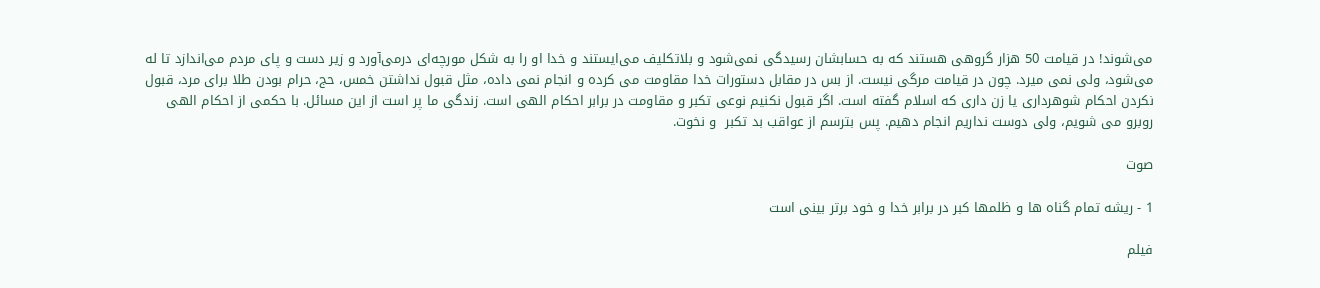می‌شوند! در قیامت 50 هزار گروهی هستند که به حسابشان رسیدگی نمی‌شود و بلاتکلیف می‌ایستند و خدا او را به شکل مورچه‌ای درمی‌آورد و زیر دست و پای مردم می‌اندازد تا له می‌شود، ولی نمی میرد. چون در قیامت مرگی نیست. از بس در مقابل دستورات خدا مقاومت می کرده و انجام نمی داده، مثل قبول نداشتن خمس، حج، حرام بودن طلا برای مرد، قبول نکردن احکام شوهرداری یا زن داری که اسلام گفته است. اگر قبول نکنیم نوعی تکبر و مقاومت در برابر احکام الهی است. زندگی ما پر است از این مسائل. با حکمی از احکام الهی روبرو می شویم، ولی دوست نداریم انجام دهیم. پس بترسم از عواقب بد تکبر  و نخوت.

صوت

1 - ریشه تمام گناه ها و ظلمها کبر در برابر خدا و خود برتر بینی است

فیلم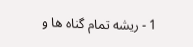1 - ریشه تمام گناه ها و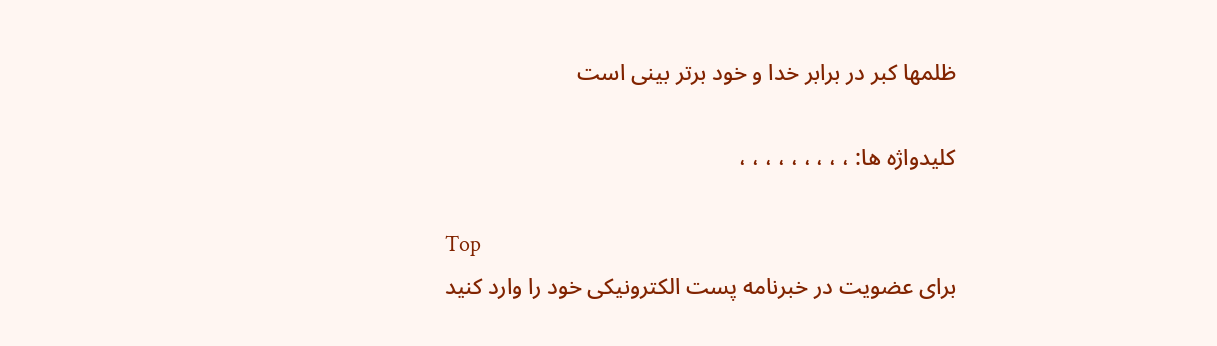ظلمها کبر در برابر خدا و خود برتر بینی است

کلیدواژه ها: ، ، ، ، ، ، ، ، ،

Top
برای عضویت در خبرنامه پست الکترونیکی خود را وارد کنید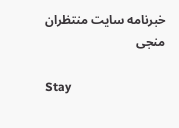خبرنامه سایت منتظران منجی

Stay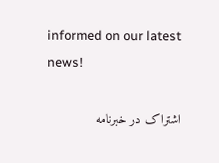informed on our latest news!

اشتراک در خبرنامه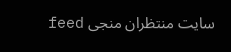سایت منتظران منجی feed